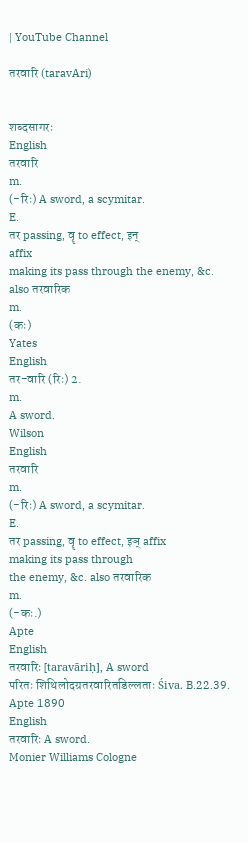| YouTube Channel

तरवारि (taravAri)


शब्दसागरः
English
तरवारि
m.
(-रिः) A sword, a scymitar.
E.
तर passing, वॄ to effect, इन्
affix
making its pass through the enemy, &c. also तरवारिक
m.
(कः)
Yates
English
तर-वारि (रिः) 2.
m.
A sword.
Wilson
English
तरवारि
m.
(-रिः) A sword, a scymitar.
E.
तर passing, वॄ to effect, इञ् affix
making its pass through
the enemy, &c. also तरवारिक
m.
(-कः.)
Apte
English
तरवारिः [taravāriḥ], A sword
परितः शिथिलोदग्रतरवारितडिल्लताः Śiva. B.22.39.
Apte 1890
English
तरवारिः A sword.
Monier Williams Cologne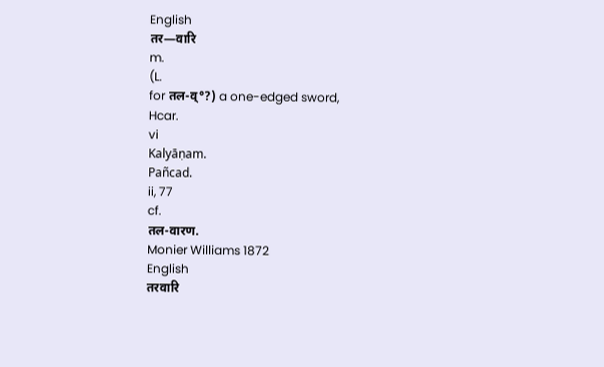English
तर—वारि
m.
(L.
for तल-व्°?) a one-edged sword,
Hcar.
vi
Kalyāṇam.
Pañcad.
ii, 77
cf.
तल-वारण.
Monier Williams 1872
English
तरवारि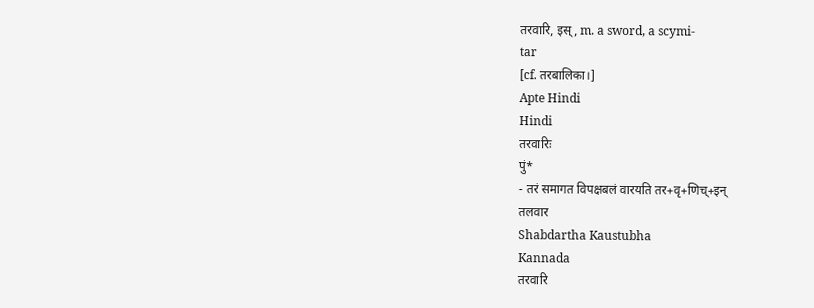तरवारि, इस्, m. a sword, a scymi-
tar
[cf. तरबालिका।]
Apte Hindi
Hindi
तरवारिः
पुं*
- तरं समागत विपक्षबलं वारयति तर+वृ+णिच्+इन्
तलवार
Shabdartha Kaustubha
Kannada
तरवारि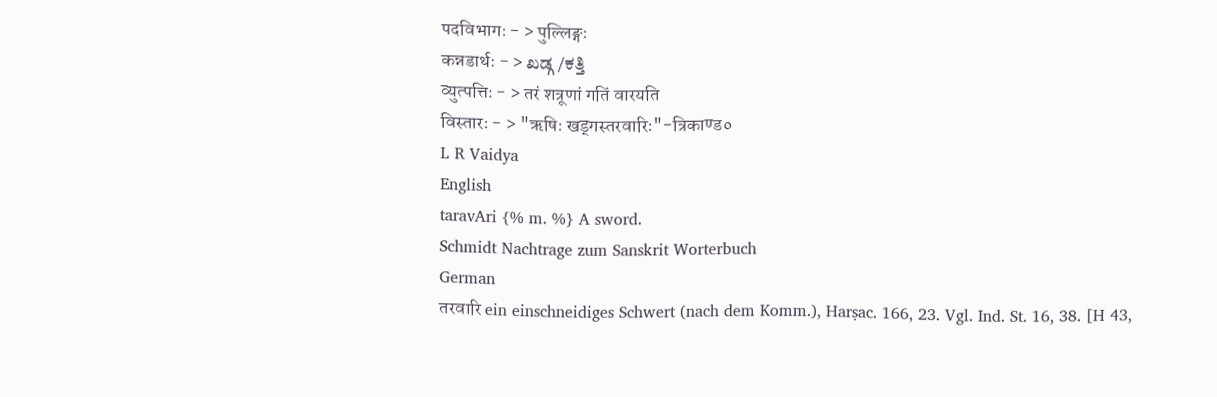पदविभागः - > पुल्लिङ्गः
कन्नडार्थः - > ಖಡ್ಗ /ಕತ್ತಿ
व्युत्पत्तिः - > तरं शत्रूणां गतिं वारयति
विस्तारः - > "ऋषिः खड्गस्तरवारिः"-त्रिकाण्ड०
L R Vaidya
English
taravAri {% m. %} A sword.
Schmidt Nachtrage zum Sanskrit Worterbuch
German
तरवारि ein einschneidiges Schwert (nach dem Komm.), Harṣac. 166, 23. Vgl. Ind. St. 16, 38. [H 43,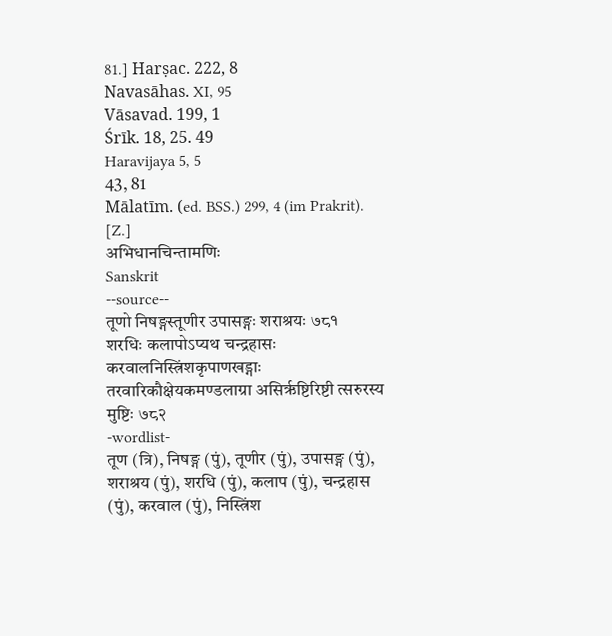81.] Harṣac. 222, 8
Navasāhas. XI, 95
Vāsavad. 199, 1
Śrīk. 18, 25. 49
Haravijaya 5, 5
43, 81
Mālatīm. (ed. BSS.) 299, 4 (im Prakrit). [Z.]
अभिधानचिन्तामणिः
Sanskrit
--source--
तूणो निषङ्गस्तूणीर उपासङ्गः शराश्रयः ७८१
शरधिः कलापोऽप्यथ चन्द्रहासः करवालनिस्त्रिंशकृपाणखड्गाः
तरवारिकौक्षेयकमण्डलाग्रा असिरृष्टिरिष्टी त्सरुरस्य मुष्टिः ७८२
-wordlist-
तूण (त्रि), निषङ्ग (पुं), तूणीर (पुं), उपासङ्ग (पुं), शराश्रय (पुं), शरधि (पुं), कलाप (पुं), चन्द्रहास (पुं), करवाल (पुं), निस्त्रिंश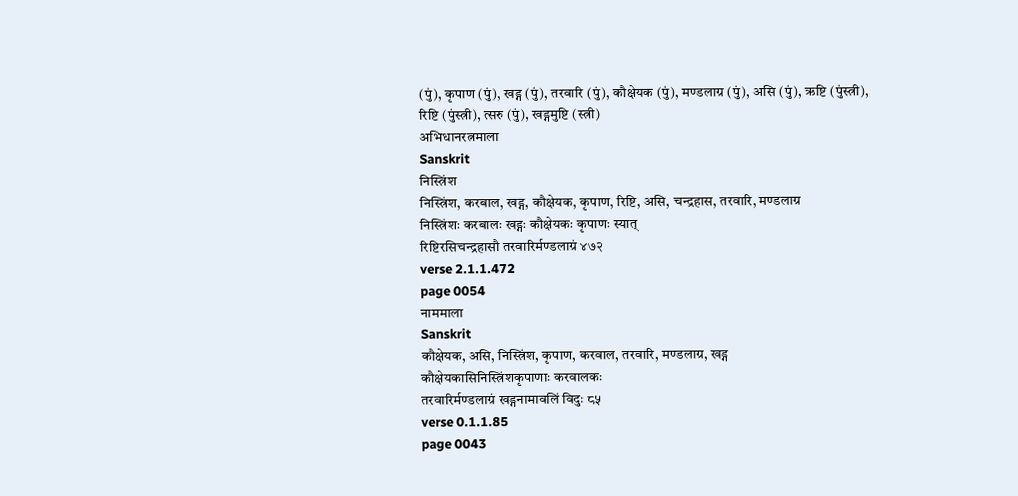(पुं), कृपाण (पुं), खड्ग (पुं), तरवारि (पुं), कौक्षेयक (पुं), मण्डलाग्र (पुं), असि (पुं), ऋष्टि (पुंस्त्री), रिष्टि (पुंस्त्री), त्सरु (पुं), खड्गमुष्टि (स्त्री)
अभिधानरत्नमाला
Sanskrit
निस्त्रिंश
निस्त्रिंश, करबाल, खड्ग, कौक्षेयक, कृपाण, रिष्टि, असि, चन्द्रहास, तरवारि, मण्डलाग्र
निस्त्रिंशः करबालः खड्गः कौक्षेयकः कृपाणः स्यात्
रिष्टिरसिचन्द्रहासौ तरवारिर्मण्डलाग्रं ४७२
verse 2.1.1.472
page 0054
नाममाला
Sanskrit
कौक्षेयक, असि, निस्त्रिंश, कृपाण, करवाल, तरवारि, मण्डलाग्र, खड्ग
कौक्षेयकासिनिस्त्रिंशकृपाणाः करवालकः
तरवारिर्मण्डलाग्रं खड्गनामावलिं विदुः ८५
verse 0.1.1.85
page 0043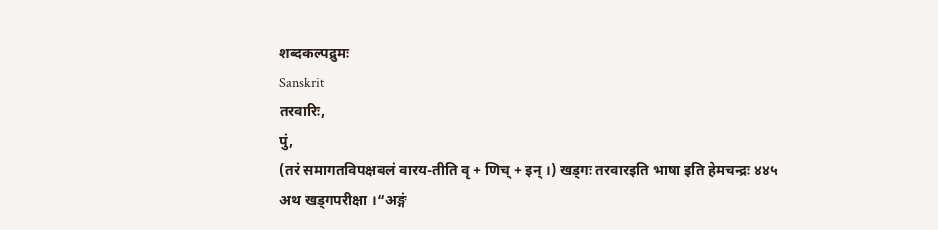शब्दकल्पद्रुमः
Sanskrit
तरवारिः,
पुं,
(तरं समागतविपक्षबलं वारय-तीति वृ + णिच् + इन् ।) खड्गः तरवारइति भाषा इति हेमचन्द्रः ४४५
अथ खड्गपरीक्षा ।“अङ्गं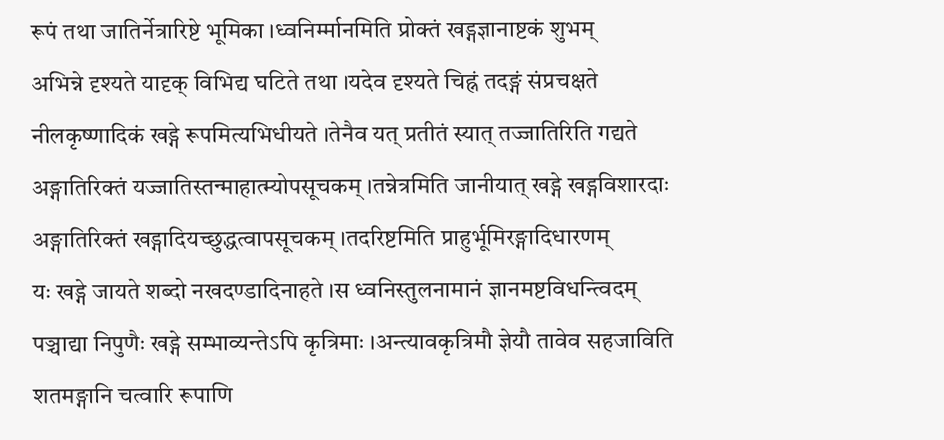रूपं तथा जातिर्नेत्रारिष्टे भूमिका ।ध्वनिर्म्मानमिति प्रोक्तं खड्गज्ञानाष्टकं शुभम्
अभिन्ने दृश्यते यादृक् विभिद्य घटिते तथा ।यदेव दृश्यते चिह्नं तदङ्गं संप्रचक्षते
नीलकृष्णादिकं खड्गे रूपमित्यभिधीयते ।तेनैव यत् प्रतीतं स्यात् तज्जातिरिति गद्यते
अङ्गातिरिक्तं यज्जातिस्तन्माहात्म्योपसूचकम् ।तन्नेत्रमिति जानीयात् खड्गे खड्गविशारदाः
अङ्गातिरिक्तं खड्गादियच्छुद्धत्वापसूचकम् ।तदरिष्टमिति प्राहुर्भूमिरङ्गादिधारणम्
यः खड्गे जायते शब्दो नखदण्डादिनाहते ।स ध्वनिस्तुलनामानं ज्ञानमष्टविधन्त्विदम्
पञ्चाद्या निपुणैः खड्गे सम्भाव्यन्तेऽपि कृत्रिमाः ।अन्त्यावकृत्रिमौ ज्ञेयौ तावेव सहजाविति
शतमङ्गानि चत्वारि रूपाणि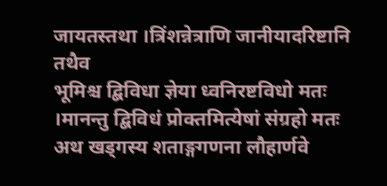जायतस्तथा ।त्रिंशन्नेत्राणि जानीयादरिष्टानि तथैव
भूमिश्च द्बिविधा ज्ञेया ध्वनिरष्टविधो मतः ।मानन्तु द्बिविधं प्रोक्तमित्येषां संग्रहो मतः
अथ खड्गस्य शताङ्गगणना लौहार्णवे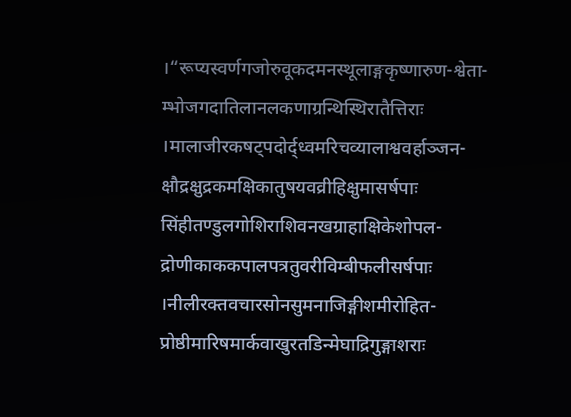।“रूप्यस्वर्णगजोरुवूकदमनस्थूलाङ्गकृष्णारुण-श्वेता-म्भोजगदातिलानलकणाग्रन्थिस्थिरातैत्तिराः ।मालाजीरकषट्पदोर्द्ध्वमरिचव्यालाश्ववर्हाञ्जन-क्षौद्रक्षुद्रकमक्षिकातुषयवव्रीहिक्षुमासर्षपाः
सिंहीतण्डुलगोशिराशिवनखग्राहाक्षिकेशोपल-द्रोणीकाककपालपत्रतुवरीविम्बीफलीसर्षपाः ।नीलीरक्तवचारसोनसुमनाजिङ्गीशमीरोहित-प्रोष्ठीमारिषमार्कवाखुरतडिन्मेघाद्रिगुङ्गाशराः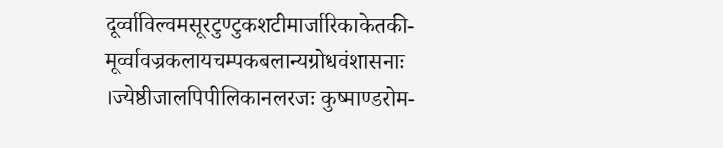दूर्व्वाविल्वमसूरटुण्टुकशटीमार्जारिकाकेतकी-मूर्व्वावज्रकलायचम्पकबलान्यग्रोधवंशासनाः ।ज्येष्ठीजालपिपीलिकानलरजः कुष्माण्डरोम-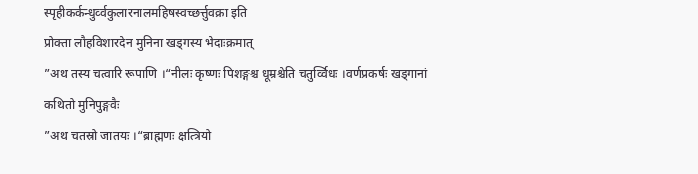स्पृहीकर्कन्धुर्व्वकुलारनालमहिषस्वच्छर्त्तुवक्रा इति
प्रोक्ता लौहविशारदेन मुनिना खड्गस्य भेदाःक्रमात्
”अथ तस्य चत्वारि रूपाणि ।“नीलः कृष्णः पिशङ्गश्च धूम्रश्चेति चतुर्व्विधः ।वर्णप्रकर्षः खड्गानां कथितो मुनिपुङ्गवैः
”अथ चतस्रो जातयः ।“ब्राह्मणः क्षत्त्रियो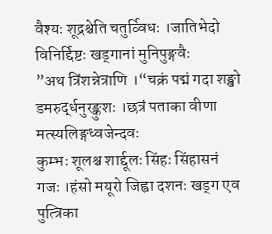वैश्यः शूद्रश्चेति चतुर्व्विधः ।जातिभेदो विनिर्द्दिष्टः खड्गानां मुनिपुङ्गवैः
”अथ त्रिंशन्नेत्राणि ।“चक्रं पद्मं गदा शङ्खो डमरुर्द्धनुरङ्कुशः ।छत्रं पताका वीणा मत्स्यलिङ्गध्वजेन्दवः
कुम्भः शूलश्च शार्द्दूलः सिंहः सिंहासनं गजः ।हंसो मयूरो जिह्वा दशनः खड्ग एव
पुत्त्रिका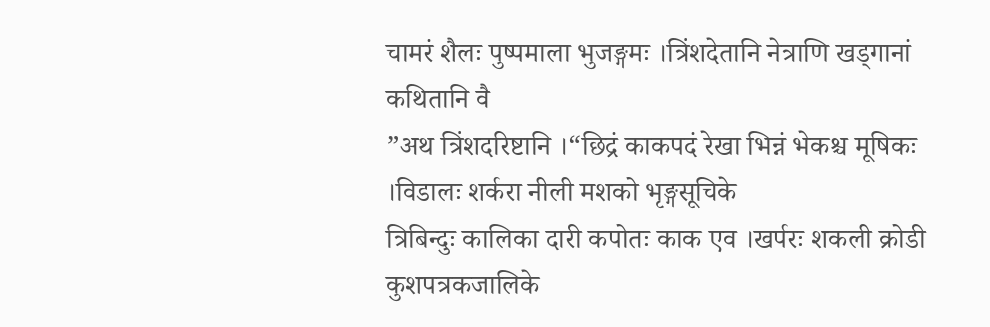चामरं शैलः पुष्पमाला भुजङ्गमः ।त्रिंशदेतानि नेत्राणि खड्गानां कथितानि वै
”अथ त्रिंशदरिष्टानि ।“छिद्रं काकपदं रेखा भिन्नं भेकश्च मूषिकः ।विडालः शर्करा नीली मशको भृङ्गसूचिके
त्रिबिन्दुः कालिका दारी कपोतः काक एव ।खर्परः शकली क्रोडी कुशपत्रकजालिके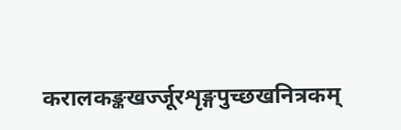करालकङ्कखर्ज्जूरशृङ्गपुच्छखनित्रकम्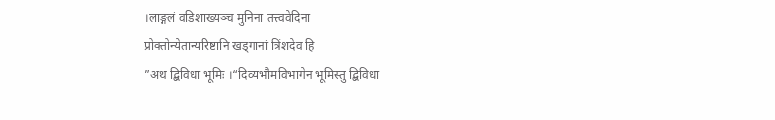।लाङ्गलं वडिशाख्यञ्च मुनिना तत्त्ववेदिना
प्रोक्तोन्येतान्यरिष्टानि खड्गानां त्रिंशदेव हि
”अथ द्बिविधा भूमिः ।“दिव्यभौमविभागेन भूमिस्तु द्बिविधा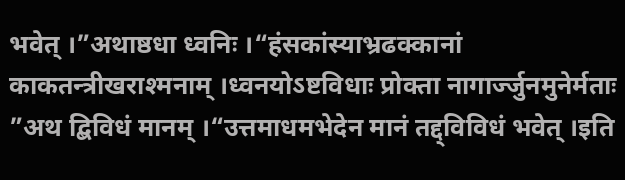भवेत् ।”अथाष्ठधा ध्वनिः ।“हंसकांस्याभ्रढक्कानां काकतन्त्रीखराश्मनाम् ।ध्वनयोऽष्टविधाः प्रोक्ता नागार्ज्जुनमुनेर्मताः
”अथ द्बिविधं मानम् ।“उत्तमाधमभेदेन मानं तद्द्विविधं भवेत् ।इति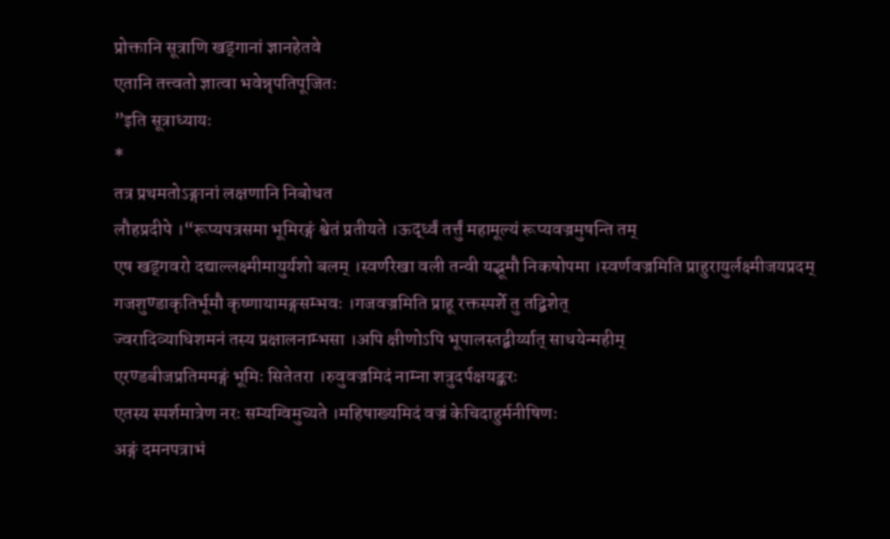प्रोक्तानि सूत्राणि खड्गानां ज्ञानहेतवे
एतानि तत्त्वतो ज्ञात्वा भवेन्नृपतिपूजितः
”इति सूत्राध्यायः
*
तत्र प्रथमतोऽङ्गानां लक्षणानि निबोधत
लौहप्रदीपे ।“रूप्यपत्रसमा भूमिरङ्गं श्वेतं प्रतीयते ।ऊर्द्ध्वं तर्त्तुं महामूल्यं रूप्यवज्रमुषन्ति तम्
एष खड्गवरो दद्याल्लक्ष्मीमायुर्यशो बलम् ।स्वर्णरेखा वली तन्वी यद्भूमौ निकषोपमा ।स्वर्णवज्रमिति प्राहुरायुर्लक्ष्मीजयप्रदम्
गजशुण्डाकृतिर्भूमौ कृष्णायामङ्गसम्भवः ।गजवज्रमिति प्राहू रक्तस्पर्शे तु तद्बिशेत्
ज्वरादिव्याधिशमनं तस्य प्रक्षालनाम्भसा ।अपि क्षीणोऽपि भूपालस्तद्बीर्य्यात् साधयेन्महीम्
एरण्डबीजप्रतिममङ्गं भूमिः सितेतरा ।रुवुवज्रमिदं नाम्ना शत्रुदर्पक्षयङ्करः
एतस्य स्पर्शमात्रेण नरः सम्यग्विमुच्यते ।महिषाख्यमिदं वज्रं केचिदाहुर्मनीषिणः
अङ्गं दमनपत्राभं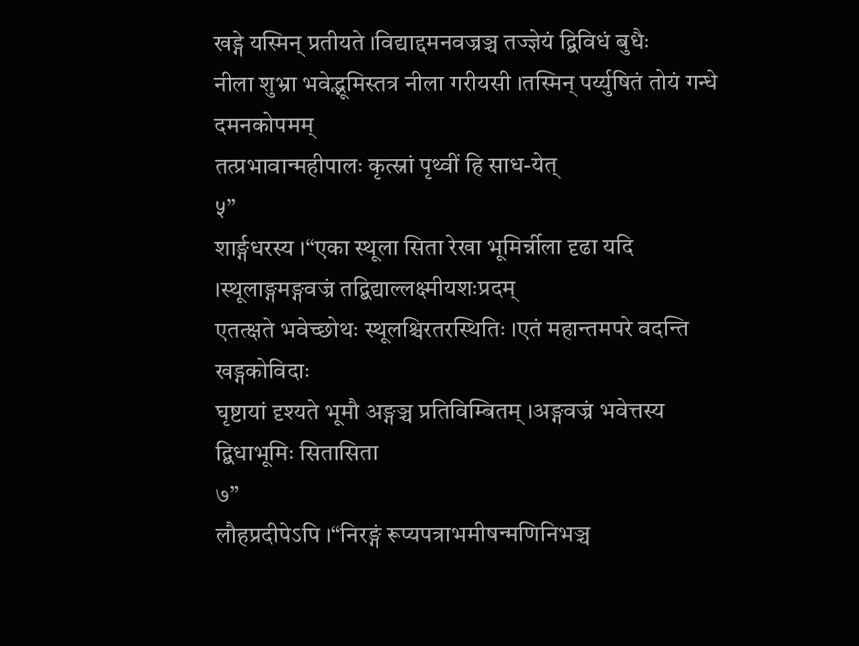खड्गे यस्मिन् प्रतीयते ।विद्याद्दमनवज्रञ्च तज्ज्ञेयं द्बिविधं बुधैः
नीला शुभ्रा भवेद्भूमिस्तत्र नीला गरीयसी ।तस्मिन् पर्य्युषितं तोयं गन्धे दमनकोपमम्
तत्प्रभावान्महीपालः कृत्स्नां पृथ्वीं हि साध-येत्
५”
शार्ङ्गधरस्य ।“एका स्थूला सिता रेखा भूमिर्न्नीला दृढा यदि ।स्थूलाङ्गमङ्गवज्रं तद्बिद्याल्लक्ष्मीयशःप्रदम्
एतत्क्षते भवेच्छोथः स्थूलश्चिरतरस्थितिः ।एतं महान्तमपरे वदन्ति खड्गकोविदाः
घृष्टायां दृश्यते भूमौ अङ्गञ्च प्रतिविम्बितम् ।अङ्गवज्रं भवेत्तस्य द्बिधाभूमिः सितासिता
७”
लौहप्रदीपेऽपि ।“निरङ्गं रूप्यपत्राभमीषन्मणिनिभञ्च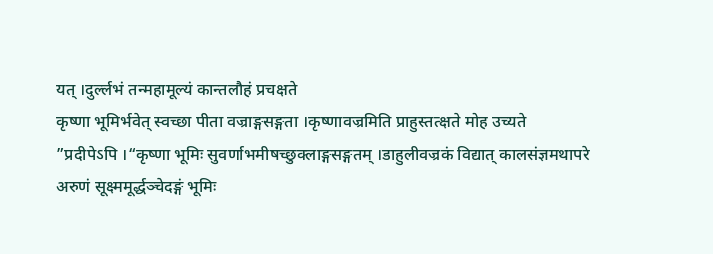यत् ।दुर्ल्लभं तन्महामूल्यं कान्तलौहं प्रचक्षते
कृष्णा भूमिर्भवेत् स्वच्छा पीता वज्राङ्गसङ्गता ।कृष्णावज्रमिति प्राहुस्तत्क्षते मोह उच्यते
”प्रदीपेऽपि ।“कृष्णा भूमिः सुवर्णाभमीषच्छुक्लाङ्गसङ्गतम् ।डाहुलीवज्रकं विद्यात् कालसंज्ञमथापरे
अरुणं सूक्ष्ममूर्द्धञ्चेदङ्गं भूमिः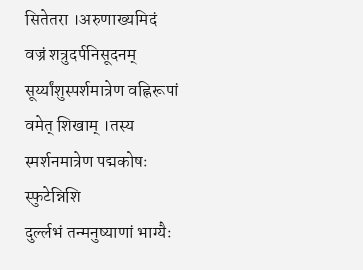सितेतरा ।अरुणाख्यमिदं वज्रं शत्रुदर्पनिसूदनम्
सूर्य्यांशुस्पर्शमात्रेण वह्निरूपां वमेत् शिखाम् ।तस्य स्मर्शनमात्रेण पद्मकोषः स्फुटेन्निशि
दुर्ल्लभं तन्मनुष्याणां भाग्यैः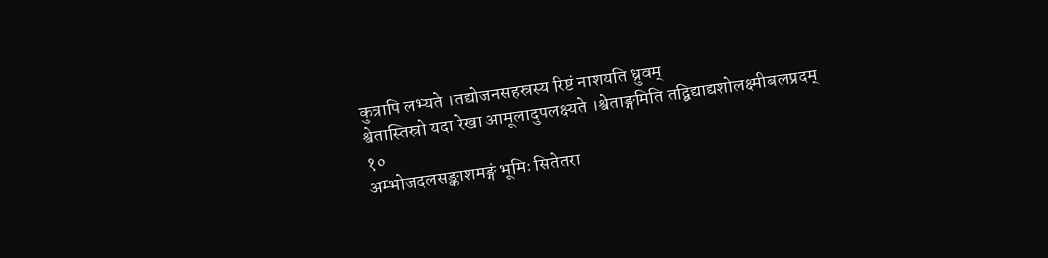कुत्रापि लभ्यते ।तद्योजनसहस्रस्य रिष्टं नाशयति ध्रुवम्
श्वेतास्तिस्रो यदा रेखा आमूलादुपलक्ष्यते ।श्वेताङ्गमिति तद्बिद्याद्यशोलक्ष्मीबलप्रदम्
१०
अम्भोजदलसङ्काशमङ्गं भूमिः सितेतरा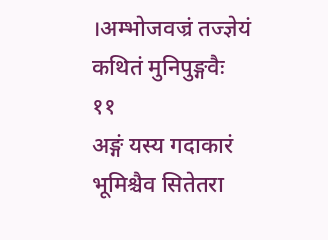।अम्भोजवज्रं तज्ज्ञेयं कथितं मुनिपुङ्गवैः
११
अङ्गं यस्य गदाकारं भूमिश्चैव सितेतरा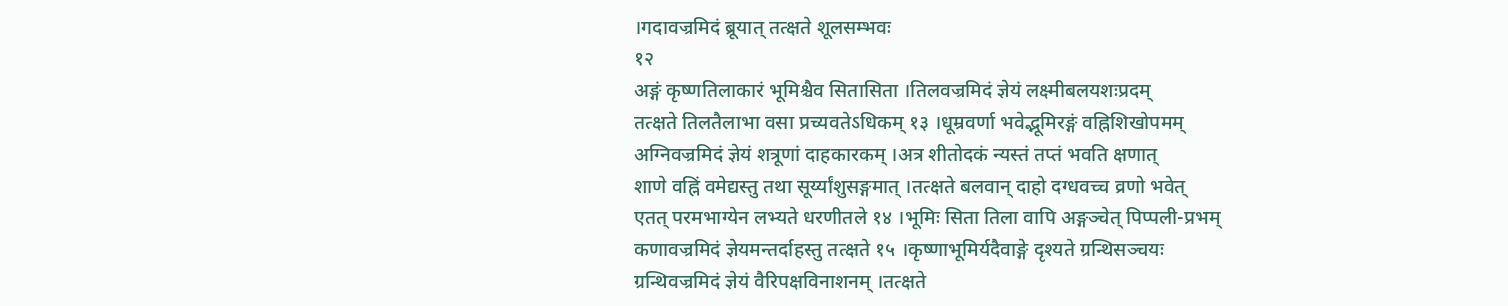।गदावज्रमिदं ब्रूयात् तत्क्षते शूलसम्भवः
१२
अङ्गं कृष्णतिलाकारं भूमिश्चैव सितासिता ।तिलवज्रमिदं ज्ञेयं लक्ष्मीबलयशःप्रदम्
तत्क्षते तिलतैलाभा वसा प्रच्यवतेऽधिकम् १३ ।धूम्रवर्णा भवेद्भूमिरङ्गं वह्निशिखोपमम्
अग्निवज्रमिदं ज्ञेयं शत्रूणां दाहकारकम् ।अत्र शीतोदकं न्यस्तं तप्तं भवति क्षणात्
शाणे वह्निं वमेद्यस्तु तथा सूर्य्यांशुसङ्गमात् ।तत्क्षते बलवान् दाहो दग्धवच्च व्रणो भवेत्
एतत् परमभाग्येन लभ्यते धरणीतले १४ ।भूमिः सिता तिला वापि अङ्गञ्चेत् पिप्पली-प्रभम्
कणावज्रमिदं ज्ञेयमन्तर्दाहस्तु तत्क्षते १५ ।कृष्णाभूमिर्यदैवाङ्गे दृश्यते ग्रन्थिसञ्चयः
ग्रन्थिवज्रमिदं ज्ञेयं वैरिपक्षविनाशनम् ।तत्क्षते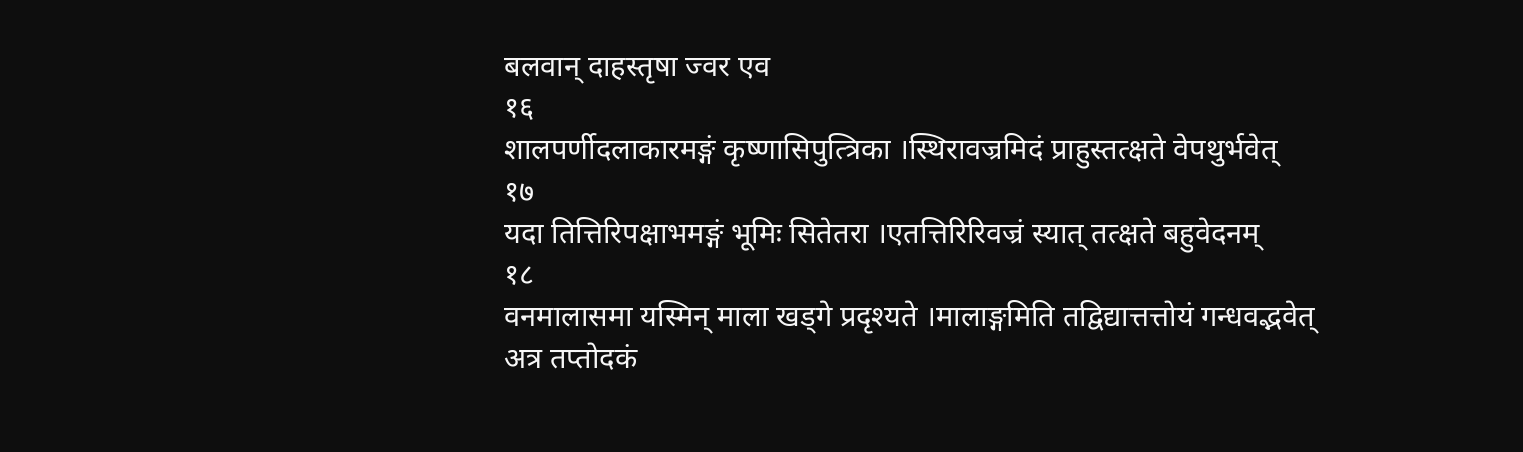बलवान् दाहस्तृषा ज्वर एव
१६
शालपर्णीदलाकारमङ्गं कृष्णासिपुत्त्रिका ।स्थिरावज्रमिदं प्राहुस्तत्क्षते वेपथुर्भवेत्
१७
यदा तित्तिरिपक्षाभमङ्गं भूमिः सितेतरा ।एतत्तिरिरिवज्रं स्यात् तत्क्षते बहुवेदनम्
१८
वनमालासमा यस्मिन् माला खड्गे प्रदृश्यते ।मालाङ्गमिति तद्विद्यात्तत्तोयं गन्धवद्भवेत्
अत्र तप्तोदकं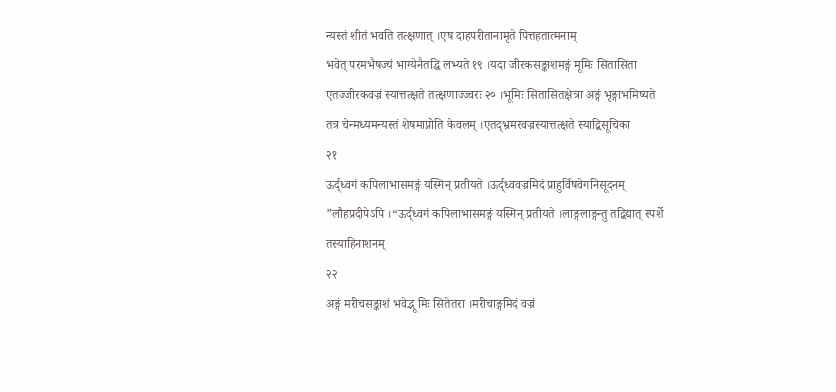न्यस्तं शीतं भवति तत्क्षणात् ।एष दाहपरीतानामृते पित्तहतात्मनाम्
भवेत् परमभैषज्यं भाग्येनैतद्धि लभ्यते १९ ।यदा जीरकसङ्काशमङ्गं मूमिः सितासिता
एतज्जीरकवज्रं स्यात्तत्क्षते तत्क्षणाज्ज्वरः २० ।भूमिः सितासितक्षेत्रा अङ्गं भृङ्गाभमिष्यते
तत्र चेन्मध्यमन्यस्तं शेषमाप्नोति केवलम् ।एतद्भ्रमरवज्रस्यात्तत्क्षते स्याद्बिसूचिका
२१
ऊर्द्ध्वगं कपिलाभासमङ्गं यस्मिन् प्रतीयते ।ऊर्द्ध्ववज्रमिदं प्राहुर्विषवेगनिसूदनम्
”लौहप्रदीपेऽपि ।“ऊर्द्ध्वगं कपिलाभासमङ्गं यस्मिन् प्रतीयते ।लाङ्गलाङ्गन्तु तद्बिद्यात् स्पर्शे तस्याहिनाशनम्
२२
अङ्गं मरीचसङ्काशं भवेद्भू मिः सितेतरा ।मरीचाङ्गमिदं वज्रं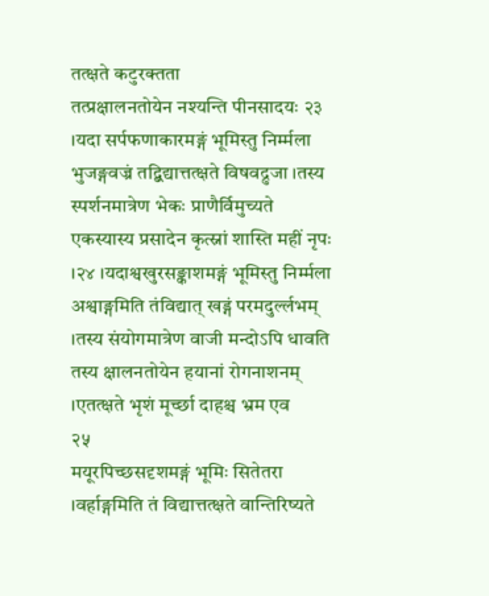तत्क्षते कटुरक्तता
तत्प्रक्षालनतोयेन नश्यन्ति पीनसादयः २३ ।यदा सर्पफणाकारमङ्गं भूमिस्तु निर्म्मला
भुजङ्गवज्रं तद्बिद्यात्तत्क्षते विषवद्रुजा ।तस्य स्पर्शनमात्रेण भेकः प्राणैर्विमुच्यते
एकस्यास्य प्रसादेन कृत्स्नां शास्ति महीं नृपः ।२४ ।यदाश्वखुरसङ्काशमङ्गं भूमिस्तु निर्म्मला
अश्वाङ्गमिति तंविद्यात् खड्गं परमदुर्ल्लभम् ।तस्य संयोगमात्रेण वाजी मन्दोऽपि धावति
तस्य क्षालनतोयेन हयानां रोगनाशनम् ।एतत्क्षते भृशं मूर्च्छा दाहश्च भ्रम एव
२५
मयूरपिच्छसदृशमङ्गं भूमिः सितेतरा ।वर्हाङ्गमिति तं विद्यात्तत्क्षते वान्तिरिष्यते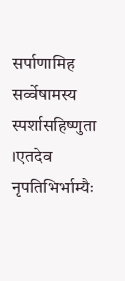सर्पाणामिह सर्व्वेषामस्य स्पर्शासहिष्णुता ।एतदेव नृपतिभिर्भाम्यैः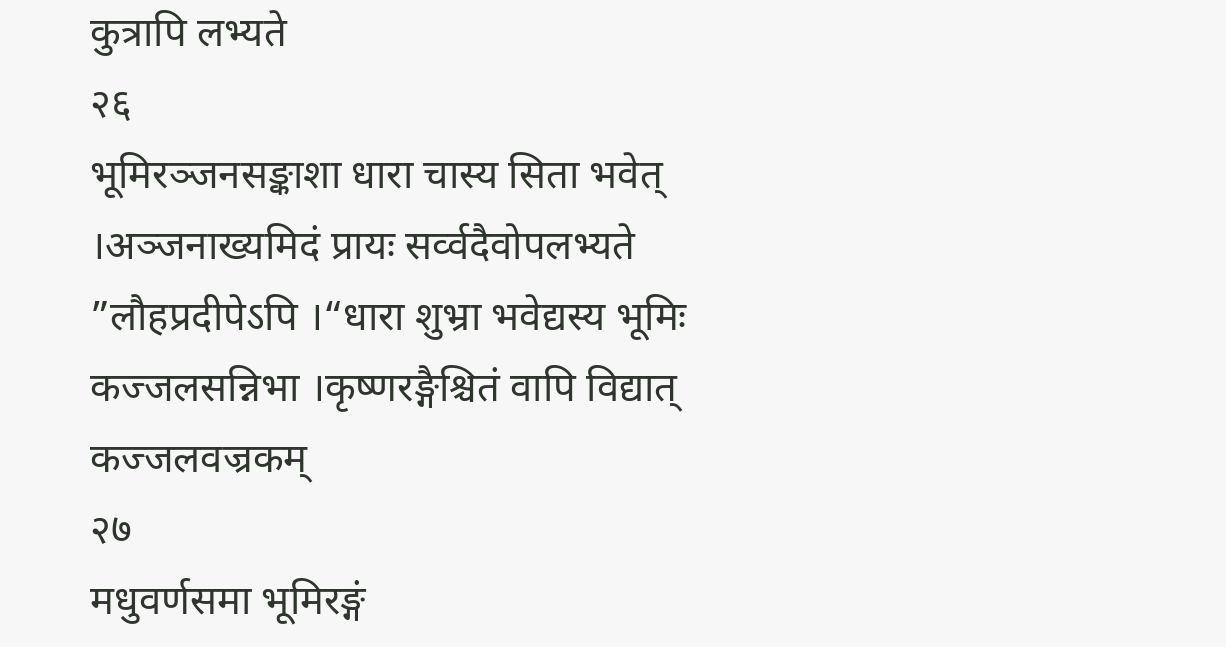कुत्रापि लभ्यते
२६
भूमिरञ्जनसङ्काशा धारा चास्य सिता भवेत् ।अञ्जनाख्यमिदं प्रायः सर्व्वदैवोपलभ्यते
”लौहप्रदीपेऽपि ।“धारा शुभ्रा भवेद्यस्य भूमिः कज्जलसन्निभा ।कृष्णरङ्गैश्चितं वापि विद्यात् कज्जलवज्रकम्
२७
मधुवर्णसमा भूमिरङ्गं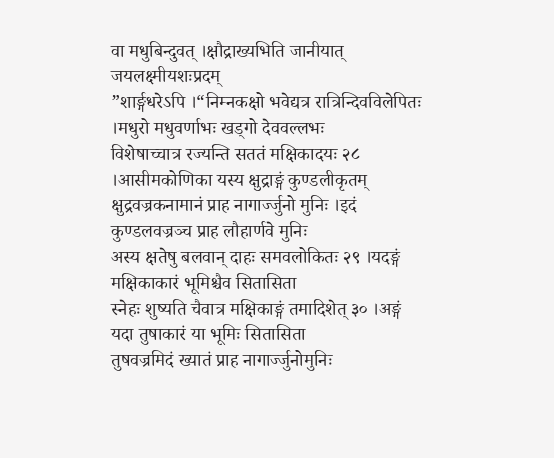वा मधुबिन्दुवत् ।क्षौद्राख्यभिति जानीयात् जयलक्ष्मीयशःप्रदम्
”शार्ङ्गधरेऽपि ।“निम्नकक्षो भवेद्यत्र रात्रिन्दिवविलेपितः ।मधुरो मधुवर्णाभः खड्गो देववल्लभः
विशेषाच्चात्र रज्यन्ति सततं मक्षिकादयः २८ ।आसीमकोणिका यस्य क्षुद्राङ्गं कुण्डलीकृतम्
क्षुद्रवज्रकनामानं प्राह नागार्ज्जुनो मुनिः ।इदं कुण्डलवज्रञ्च प्राह लौहार्णवे मुनिः
अस्य क्षतेषु बलवान् दाहः समवलोकितः २९ ।यदङ्गं मक्षिकाकारं भूमिश्चैव सितासिता
स्नेहः शुष्यति चैवात्र मक्षिकाङ्गं तमादिशेत् ३० ।अङ्गं यदा तुषाकारं या भूमिः सितासिता
तुषवज्रमिदं ख्यातं प्राह नागार्ज्जुनोमुनिः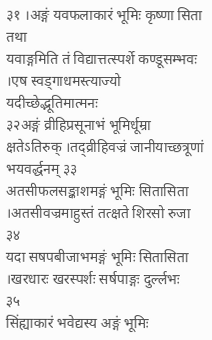३१ ।अङ्गं यवफलाकारं भूमिः कृष्णा सिता तथा
यवाङ्गमिति तं विद्यात्तत्स्पर्शे कण्डूसम्भवः ।एष स्वड्गाधमस्त्याज्यो यदीच्छेद्भूतिमात्मनः
३२अङ्गं व्रीहिप्रसूनाभं भूमिर्धूम्रा क्षतेऽतिरुक् ।तद्व्रीहिवज्रं जानीयाच्छत्रूणां भयवर्द्धनम् ३३
अतसीफलसङ्काशमङ्गं भूमिः सितासिता ।अतसीवज्रमाहुस्तं तत्क्षते शिरसो रुजा ३४
यदा सषपबीजाभमङ्गं भूमिः सितासिता ।खरधारः खरस्पर्शः सर्षपाङ्गः दुर्ल्लभः
३५
सिंह्याकारं भवेद्यस्य अङ्गं भूमिः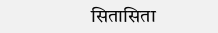सितासिता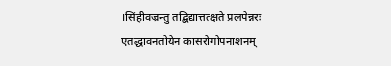।सिंहीवज्रन्तु तद्बिद्यात्तत्क्षते प्रलपेन्नरः
एतद्धावनतोयेन कासरोगोपनाशनम्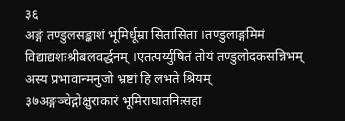३६
अङ्गं तण्डुलसङ्काशं भूमिर्धूम्रा सितासिता ।तण्डुलाङ्गमिमं विद्याद्यशःश्रीबलवर्द्धनम् ।एतत्पर्य्युषितं तोयं तण्डुलोदकसन्निभम्
अस्य प्रभावान्मनुजो भ्रष्टां हि लभते श्रियम्
३७अङ्गञ्चेद्गोक्षुराकारं भूमिराघातनिःसहा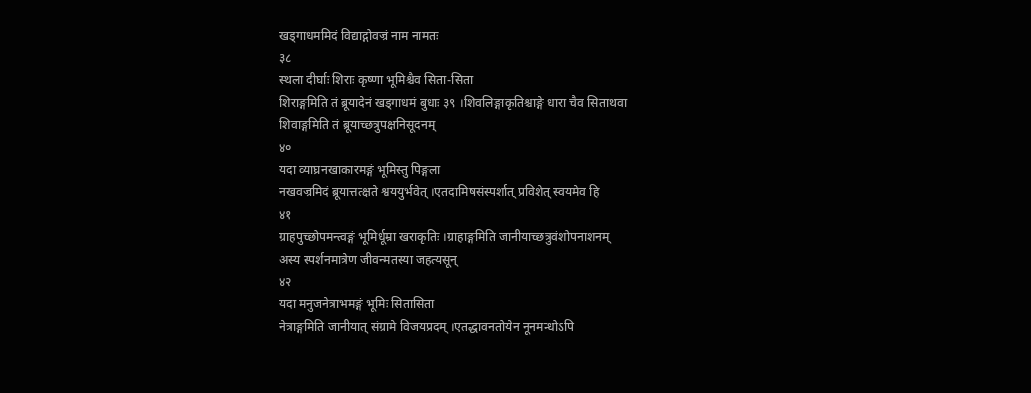खड्गाधममिदं विद्याद्गोवज्रं नाम नामतः
३८
स्थला दीर्घाः शिराः कृष्णा भूमिश्चैव सिता-सिता
शिराङ्गमिति तं ब्रूयादेनं खड्गाधमं बुधाः ३९ ।शिवलिङ्गाकृतिश्चाङ्गे धारा चैव सिताथवा
शिवाङ्गमिति तं ब्रूयाच्छत्रुपक्षनिसूदनम्
४०
यदा व्याघ्रनखाकारमङ्गं भूमिस्तु पिङ्गला
नखवज्रमिदं ब्रूयात्तत्क्षते श्वययुर्भवेत् ।एतदामिषसंस्पर्शात् प्रविशेत् स्वयमेव हि
४१
ग्राहपुच्छोपमन्त्वङ्गं भूमिर्धूम्रा खराकृतिः ।ग्राहाङ्गमिति जानीयाच्छत्रुवंशोपनाशनम्
अस्य स्पर्शनमात्रेण जीवन्मतस्या जहत्यसून्
४२
यदा मनुजनेत्राभमङ्गं भूमिः सितासिता
नेत्राङ्गमिति जानीयात् संग्रामे विजयप्रदम् ।एतद्धावनतोयेन नूनमन्धोऽपि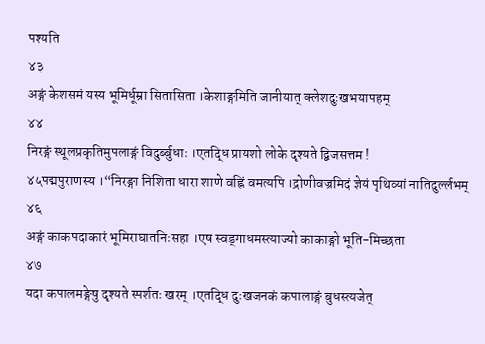पश्यति
४३
अङ्गं केशसमं यस्य भूमिर्धूम्रा सितासिता ।केशाङ्गमिति जानीयात् क्लेशदुःखभयापहम्
४४
निरङ्गं स्थूलप्रकृतिमुपलाङ्गं विदुर्ब्बुधाः ।एतद्धि प्रायशो लोके दृश्यते द्बिजसत्तम !
४५पद्मपुराणस्य ।“निरङ्गा निशिता धारा शाणे वह्निं वमत्यपि ।द्रोणीवज्रमिदं ज्ञेयं पृथिव्यां नातिदुर्ल्लभम्
४६
अङ्गं काकपदाकारं भूमिराघातनिःसहा ।एष स्वड्गाधमस्त्याज्यो काकाङ्गो भूति-मिच्छता
४७
यदा कपालमङ्गेषु दृश्यते स्पर्शतः खरम् ।एतद्धि दुःखजनकं कपालाङ्गं बुधस्त्यजेत्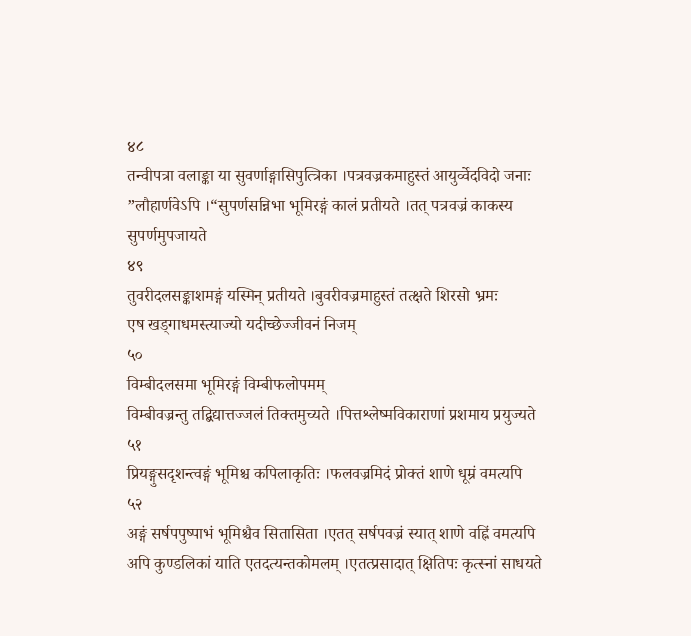४८
तन्वीपत्रा वलाङ्का या सुवर्णाङ्गासिपुत्त्रिका ।पत्रवज्रकमाहुस्तं आयुर्व्वेदविदो जनाः
”लौहार्णवेऽपि ।“सुपर्णसन्निभा भूमिरङ्गं कालं प्रतीयते ।तत् पत्रवज्रं काकस्य सुपर्णमुपजायते
४९
तुवरीदलसङ्काशमङ्गं यस्मिन् प्रतीयते ।बुवरीवज्रमाहुस्तं तत्क्षते शिरसो भ्रमः
एष खड्गाधमस्त्याज्यो यदीच्छेज्जीवनं निजम्
५०
विम्बीदलसमा भूमिरङ्गं विम्बीफलोपमम्
विम्बीवज्रन्तु तद्बिद्यात्तज्जलं तिक्तमुच्यते ।पित्तश्लेष्मविकाराणां प्रशमाय प्रयुज्यते
५१
प्रियङ्गुसदृशन्त्वङ्गं भूमिश्च कपिलाकृतिः ।फलवज्रमिदं प्रोक्तं शाणे धूम्रं वमत्यपि
५२
अङ्गं सर्षपपुष्पाभं भूमिश्चैव सितासिता ।एतत् सर्षपवज्रं स्यात् शाणे वह्निं वमत्यपि
अपि कुण्डलिकां याति एतदत्यन्तकोमलम् ।एतत्प्रसादात् क्षितिपः कृत्स्नां साधयते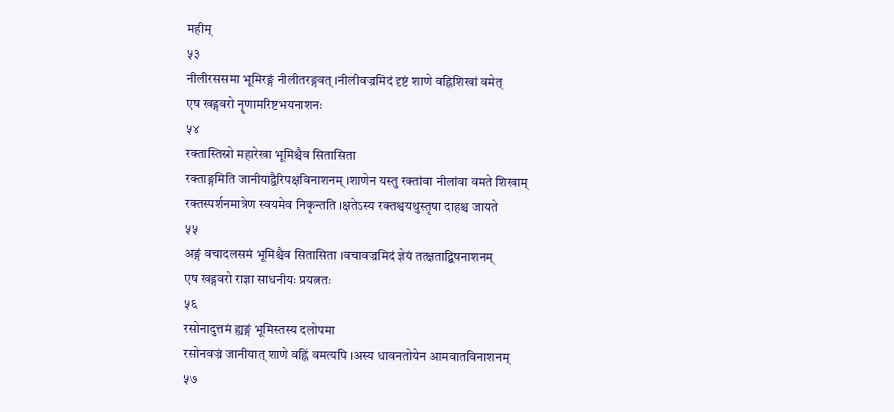महीम्
५३
नीलीरससमा भूमिरङ्गं नीलीतरङ्गवत् ।नीलीवज्रमिदं दृष्टं शाणे वह्निशिखां वमेत्
एष खड्गवरो नॄणामरिष्टभयनाशनः
५४
रक्तास्तिस्रो महारेखा भूमिश्चैव सितासिता
रक्ताङ्गमिति जानीयाद्वैरिपक्षविनाशनम् ।शाणेन यस्तु रक्तांवा नीलांवा वमते शिखाम्
रक्तस्पर्शनमात्रेण स्वयमेव निकृन्तति ।क्षतेऽस्य रक्तश्वयथुस्तृषा दाहश्च जायते
५५
अङ्गं वचादलसमं भूमिश्चैव सितासिता ।वचावज्रमिदं ज्ञेयं तत्क्षताद्बिषनाशनम्
एष खड्गवरो राज्ञा साधनीयः प्रयत्नतः
५६
रसोनादुत्तमं ह्यङ्गं भूमिस्तस्य दलोपमा
रसोनवज्रं जानीयात् शाणे वह्निं वमत्यपि ।अस्य धावनतोयेन आमवातविनाशनम्
५७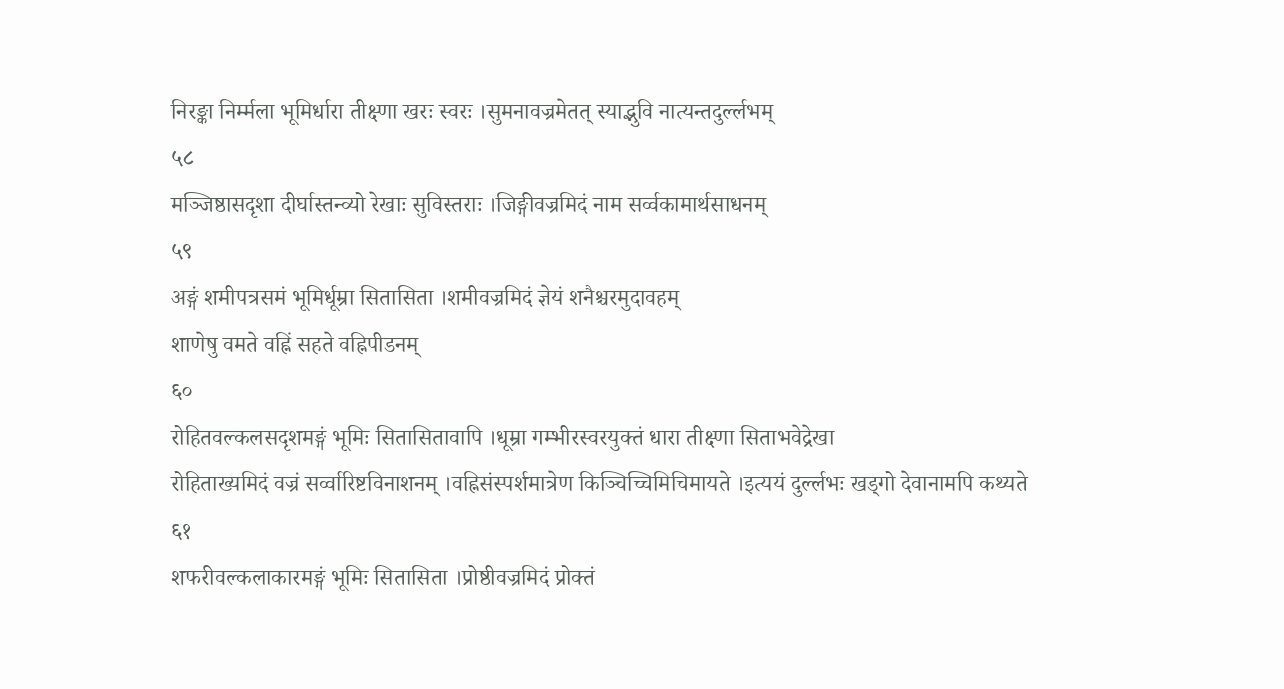निरङ्का निर्म्मला भूमिर्धारा तीक्ष्णा खरः स्वरः ।सुमनावज्रमेतत् स्याद्भुवि नात्यन्तदुर्ल्लभम्
५८
मञ्जिष्ठासदृशा दीर्घास्तन्व्यो रेखाः सुविस्तराः ।जिङ्गीवज्रमिदं नाम सर्व्वकामार्थसाधनम्
५९
अङ्गं शमीपत्रसमं भूमिर्धूम्रा सितासिता ।शमीवज्रमिदं ज्ञेयं शनैश्चरमुदावहम्
शाणेषु वमते वह्निं सहते वह्निपीडनम्
६०
रोहितवल्कलसदृशमङ्गं भूमिः सितासितावापि ।धूम्रा गम्भीरस्वरयुक्तं धारा तीक्ष्णा सिताभवेद्रेखा
रोहिताख्यमिदं वज्रं सर्व्वारिष्टविनाशनम् ।वह्निसंस्पर्शमात्रेण किञ्चिच्चिमिचिमायते ।इत्ययं दुर्ल्लभः खड्गो देवानामपि कथ्यते
६१
शफरीवल्कलाकारमङ्गं भूमिः सितासिता ।प्रोष्ठीवज्रमिदं प्रोक्तं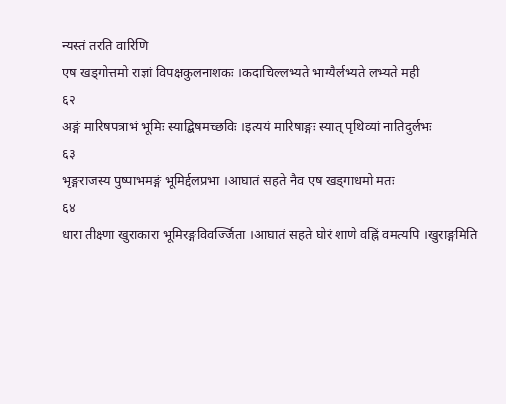न्यस्तं तरति वारिणि
एष खड्गोत्तमो राज्ञां विपक्षकुलनाशकः ।कदाचिल्लभ्यते भाग्यैर्लभ्यते लभ्यते मही
६२
अङ्गं मारिषपत्राभं भूमिः स्याद्बिषमच्छविः ।इत्ययं मारिषाङ्गः स्यात् पृथिव्यां नातिदुर्लभः
६३
भृङ्गराजस्य पुष्पाभमङ्गं भूमिर्द्दलप्रभा ।आघातं सहते नैव एष खड्गाधमो मतः
६४
धारा तीक्ष्णा खुराकारा भूमिरङ्गविवर्ज्जिता ।आघातं सहते घोरं शाणे वह्निं वमत्यपि ।खुराङ्गमिति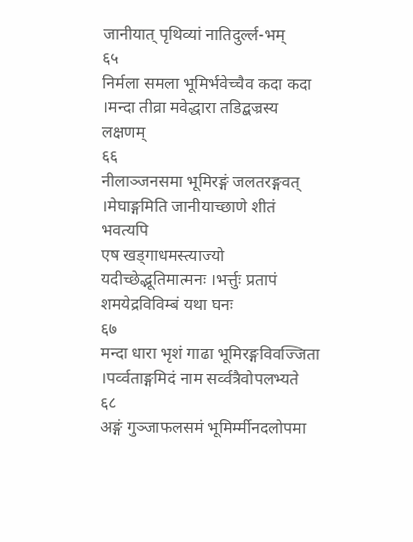जानीयात् पृथिव्यां नातिदुर्ल्ल-भम्
६५
निर्मला समला भूमिर्भवेच्चैव कदा कदा ।मन्दा तीव्रा मवेद्धारा तडिद्बज्रस्य लक्षणम्
६६
नीलाञ्जनसमा भूमिरङ्गं जलतरङ्गवत् ।मेघाङ्गमिति जानीयाच्छाणे शीतं भवत्यपि
एष खड्गाधमस्त्याज्यो यदीच्छेद्भूतिमात्मनः ।भर्त्तुः प्रतापं शमयेद्रविविम्बं यथा घनः
६७
मन्दा धारा भृशं गाढा भूमिरङ्गविवज्जिता ।पर्व्वताङ्गमिदं नाम सर्व्वत्रैवोपलभ्यते
६८
अङ्गं गुञ्जाफलसमं भूमिर्म्मीनदलोपमा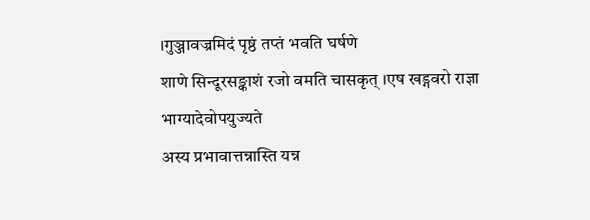।गुञ्जावज्रमिदं पृष्ठं तप्तं भवति घर्षणे
शाणे सिन्दूरसङ्काशं रजो वमति चासकृत् ।एष खड्गवरो राज्ञा भाग्यादेवोपयुज्यते
अस्य प्रभावात्तन्नास्ति यन्न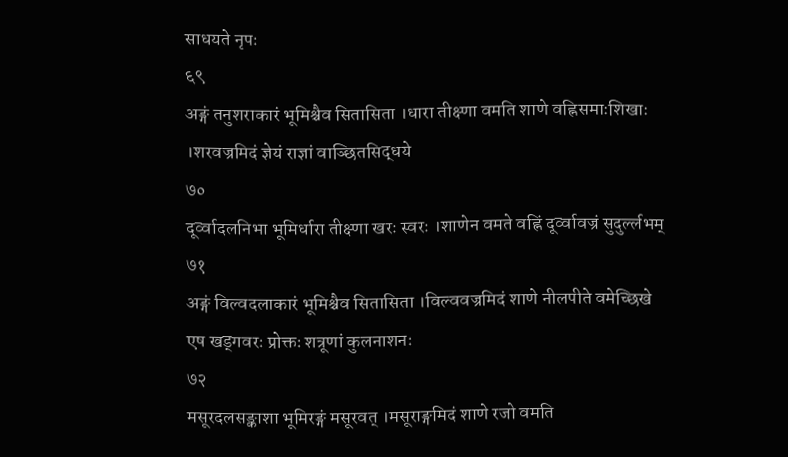साधयते नृपः
६९
अङ्गं तनुशराकारं भूमिश्चैव सितासिता ।धारा तीक्ष्णा वमति शाणे वह्निसमाःशिखाः ।शरवज्रमिदं ज्ञेयं राज्ञां वाञ्छितसिद्धये
७०
दूर्व्वादलनिभा भूमिर्धारा तीक्ष्णा खरः स्वरः ।शाणेन वमते वह्निं दूर्व्वावज्रं सुदुर्ल्लभम्
७१
अङ्गं विल्वदलाकारं भूमिश्चैव सितासिता ।विल्ववज्रमिदं शाणे नीलपीते वमेच्छिखे
एष खड्गवरः प्रोक्तः शत्रूणां कुलनाशनः
७२
मसूरदलसङ्काशा भूमिरङ्गं मसूरवत् ।मसूराङ्गमिदं शाणे रजो वमति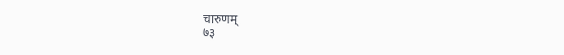चारुणम्
७३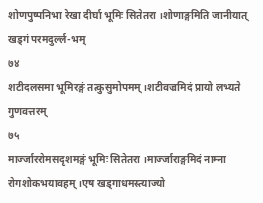शोणपुष्पनिभा रेखा दीर्घा भूमिः सितेतरा ।शोणाङ्गमिति जानीयात् खड्गं परमदुर्ल्ल-भम्
७४
शटीदलसमा भूमिरङ्गं तत्कुसुमोपमम् ।शटीवज्रमिदं प्रायो लभ्यते गुणवत्तरम्
७५
मार्ज्जाररोमसदृशमङ्गं भूमिः सितेतरा ।मार्ज्जाराङ्गमिदं नाम्ना रोगशोकभयावहम् ।एष खड्गाधमस्त्याज्यो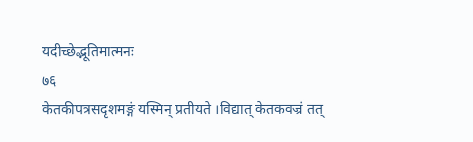यदीच्छेद्भूतिमात्मनः
७६
केतकीपत्रसदृशमङ्गं यस्मिन् प्रतीयते ।विद्यात् केतकवज्रं तत्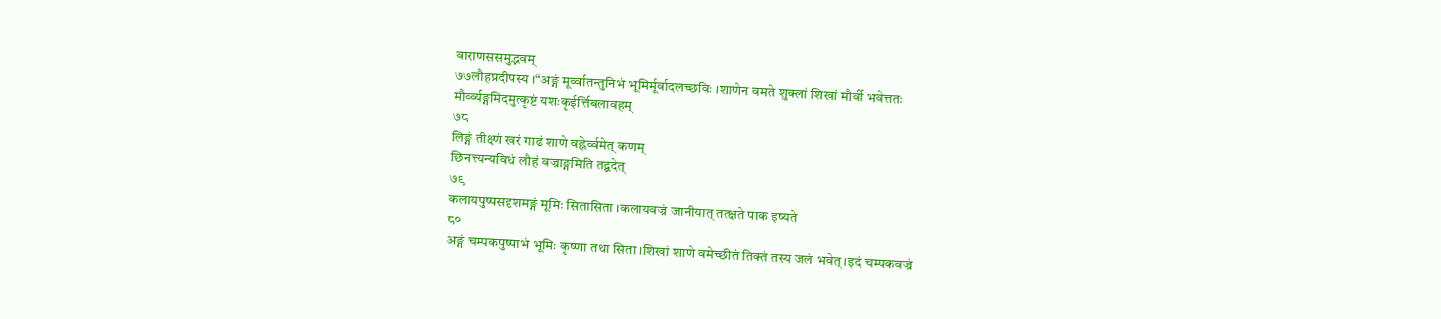वाराणससमुद्भवम्
७७लौहप्रदीपस्य ।“अङ्गं मूर्व्वातन्तुनिभं भूमिर्मूर्वादलच्छविः ।शाणेन वमते शुक्लां शिखां मौर्वी भवेत्ततः
मौर्व्व्यङ्गमिदमुत्कृष्टं यशःकृईर्त्तिबलावहम्
७८
लिङ्गं तीक्ष्णं खरं गाढं शाणे वह्नेर्व्वमेत् कणम्
छिनत्त्यन्यविधं लौहं वज्राङ्गमिति तद्बदेत्
७९
कलायपुष्पसदृशमङ्गं मूमिः सितासिता ।कलायवज्रं जानीयात् तत्क्षते पाक इष्यते
८०
अङ्गं चम्पकपुष्पाभं भूमिः कृष्णा तथा सिता ।शिखां शाणे वमेच्छीतं तिक्तं तस्य जलं भवेत् ।इदं चम्पकवज्रं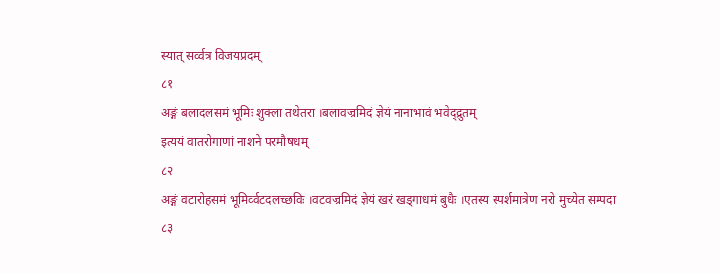स्यात् सर्व्वत्र विजयप्रदम्
८१
अङ्गं बलादलसमं भूमिः शुक्ला तथेतरा ।बलावज्रमिदं ज्ञेयं नानाभावं भवेद्द्रुतम्
इत्ययं वातरोगाणां नाशने परमौषधम्
८२
अङ्गं वटारोहसमं भूमिर्व्वटदलच्छविः ।वटवज्रमिदं ज्ञेयं खरं खड्गाधमं बुधैः ।एतस्य स्पर्शमात्रेण नरो मुच्येत सम्पदा
८३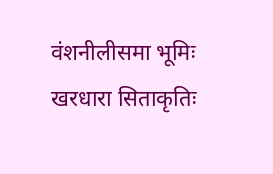वंशनीलीसमा भूमिः खरधारा सिताकृतिः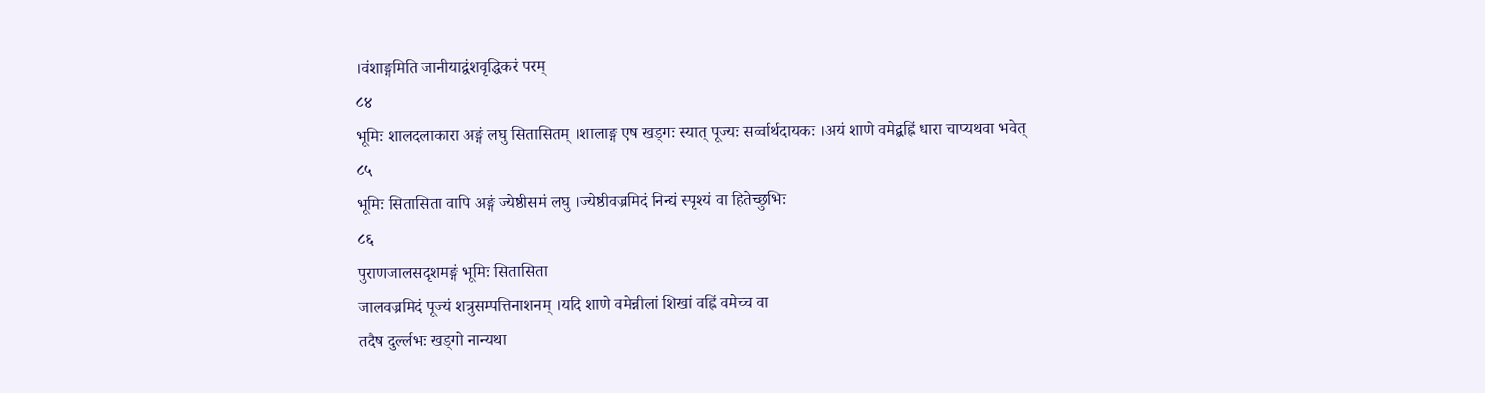।वंशाङ्गमिति जानीयाद्वंशवृद्धिकरं परम्
८४
भूमिः शालदलाकारा अङ्गं लघु सितासितम् ।शालाङ्ग एष खड्गः स्यात् पूज्यः सर्व्वार्थदायकः ।अयं शाणे वमेद्बह्निं धारा चाप्यथवा भवेत्
८५
भूमिः सितासिता वापि अङ्गं ज्येष्ठीसमं लघु ।ज्येष्ठीवज्रमिदं निन्द्यं स्पृश्यं वा हितेच्छुभिः
८६
पुराणजालसदृशमङ्गं भूमिः सितासिता
जालवज्रमिदं पूज्यं शत्रुसम्पत्तिनाशनम् ।यदि शाणे वमेन्नीलां शिखां वह्निं वमेच्च वा
तदैष दुर्ल्लभः खड्गो नान्यथा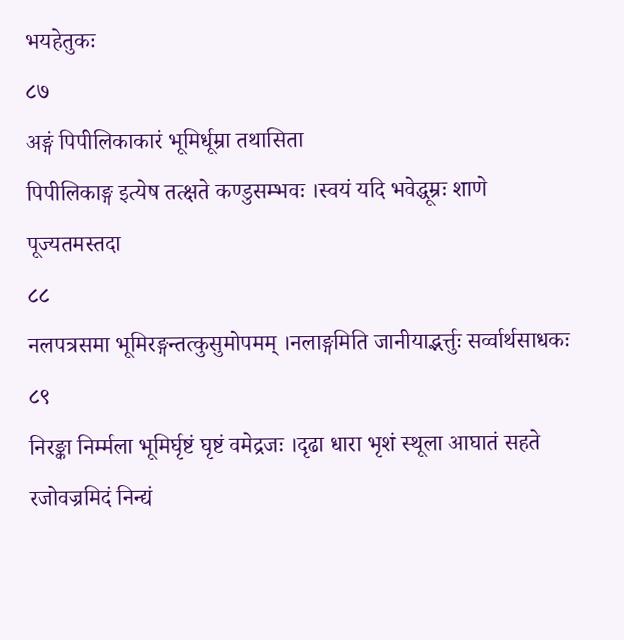भयहेतुकः
८७
अङ्गं पिपीलिकाकारं भूमिर्धूम्रा तथासिता
पिपीलिकाङ्ग इत्येष तत्क्षते कण्डुसम्भवः ।स्वयं यदि भवेद्धूम्रः शाणे पूज्यतमस्तदा
८८
नलपत्रसमा भूमिरङ्गन्तत्कुसुमोपमम् ।नलाङ्गमिति जानीयाद्भर्त्तुः सर्व्वार्थसाधकः
८९
निरङ्का निर्म्मला भूमिर्घृष्टं घृष्टं वमेद्रजः ।दृढा धारा भृशं स्थूला आघातं सहते
रजोवज्रमिदं निन्द्यं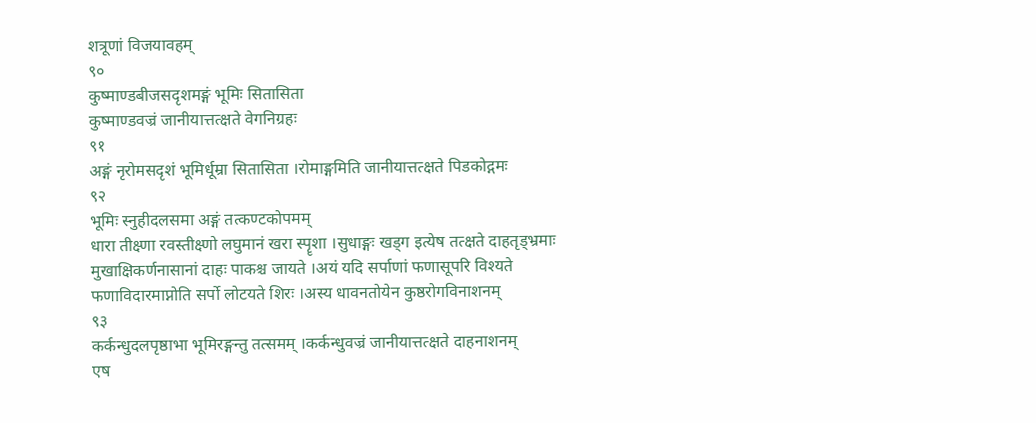शत्रूणां विजयावहम्
९०
कुष्माण्डबीजसदृशमङ्गं भूमिः सितासिता
कुष्माण्डवज्रं जानीयात्तत्क्षते वेगनिग्रहः
९१
अङ्गं नृरोमसदृशं भूमिर्धूम्रा सितासिता ।रोमाङ्गमिति जानीयात्तत्क्षते पिडकोद्गमः
९२
भूमिः स्नुहीदलसमा अङ्गं तत्कण्टकोपमम्
धारा तीक्ष्णा रवस्तीक्ष्णो लघुमानं खरा स्पॄशा ।सुधाङ्गः खड्ग इत्येष तत्क्षते दाहतृड्भ्रमाः
मुखाक्षिकर्णनासानां दाहः पाकश्च जायते ।अयं यदि सर्पाणां फणासूपरि विश्यते
फणाविदारमाप्नोति सर्पो लोटयते शिरः ।अस्य धावनतोयेन कुष्ठरोगविनाशनम्
९३
कर्कन्धुदलपृष्ठाभा भूमिरङ्गन्तु तत्समम् ।कर्कन्धुवज्रं जानीयात्तत्क्षते दाहनाशनम्
एष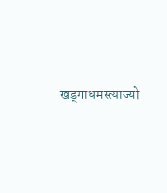खड्गाधमस्त्याज्यो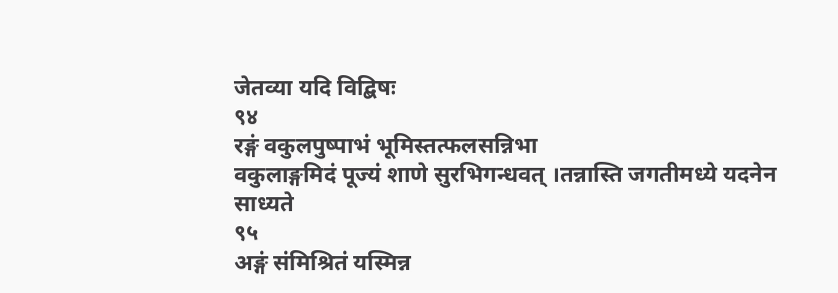जेतव्या यदि विद्बिषः
९४
रङ्गं वकुलपुष्पाभं भूमिस्तत्फलसन्निभा
वकुलाङ्गमिदं पूज्यं शाणे सुरभिगन्धवत् ।तन्नास्ति जगतीमध्ये यदनेन साध्यते
९५
अङ्गं संमिश्रितं यस्मिन्न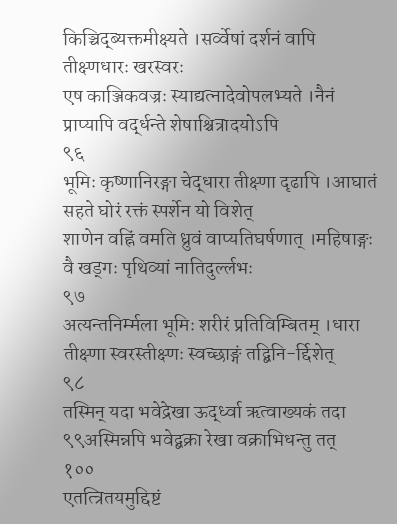किञ्चिद्ब्यक्तमीक्ष्यते ।सर्व्वेषां दर्शनं वापि तीक्ष्णधारः खरस्वरः
एष काञ्जिकवज्रः स्याद्यत्नादेवोपलभ्यते ।नैनं प्राप्यापि वर्द्धन्ते शेषाश्चित्रादयोऽपि
९६
भूमिः कृष्णानिरङ्गा चेद्धारा तीक्ष्णा दृढापि ।आघातं सहते घोरं रक्तं स्पर्शेन यो विशेत्
शाणेन वह्निं वमति ध्रुवं वाप्यतिघर्षणात् ।महिषाङ्गः वै खड्गः पृथिव्यां नातिदुर्ल्लभः
९७
अत्यन्तनिर्म्मला भूमिः शरीरं प्रतिविम्बितम् ।धारा तीक्ष्णा स्वरस्तीक्ष्णः स्वच्छाङ्गं तद्बिनि-र्द्दिशेत्
९८
तस्मिन् यदा भवेद्रेखा ऊर्द्ध्वा ऋत्वाख्यकं तदा
९९अस्मिन्नपि भवेद्बक्रा रेखा वक्राभिधन्तु तत्
१००
एतत्त्रितयमुद्दिष्टं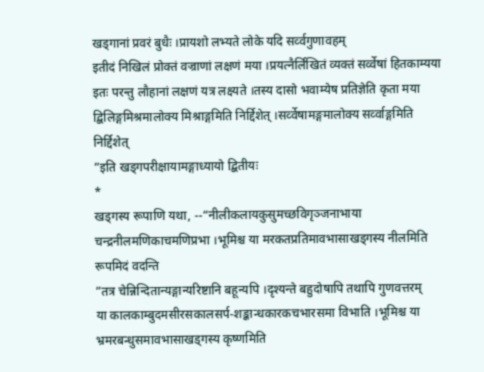खड्गानां प्रवरं बुधैः ।प्रायशो लभ्यते लोके यदि सर्व्वगुणावहम्
इतीदं निखिलं प्रोक्तं वज्राणां लक्षणं मया ।प्रयत्नैर्लिखितं व्यक्तं सर्व्वेषां हितकाम्यया
इतः परन्तु लौहानां लक्षणं यत्र लक्ष्यते ।तस्य दासो भवाम्येष प्रतिज्ञेति कृता मया
द्बिलिङ्गमिश्रमालोक्य मिश्राङ्गमिति निर्द्दिशेत् ।सर्व्वेषामङ्गमालोक्य सर्व्वाङ्गमिति निर्द्दिशेत्
”इति खड्गपरीक्षायामङ्गाध्यायो द्बितीयः
*
खड्गस्य रूपाणि यथा, --“नीलीकलायकुसुमच्छविगृञ्जनाभाया चन्द्रनीलमणिकाचमणिप्रभा ।भूमिश्च या मरकतप्रतिमावभासाखड्गस्य नीलमिति रूपमिदं वदन्ति
”तत्र चेन्निन्दितान्यङ्गान्यरिष्टानि बहून्यपि ।दृश्यन्ते बहुदोषापि तथापि गुणवत्तरम्
या कालकाम्बुदमसीरसकालसर्प-शङ्कान्धकारकचभारसमा विभाति ।भूमिश्च या भ्रमरबन्धुसमावभासाखड्गस्य कृष्णमिति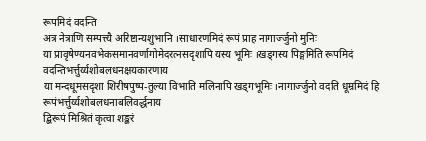रूपमिदं वदन्ति
अत्र नेत्राणि सम्पत्त्यै अरिष्टान्यशुभानि ।साधारणमिदं रूपं प्राह नागार्ज्जुनो मुनिः
या प्रावृषेण्यनवभेकसमानवर्णागोमेदरत्नसदृशापि यस्य भूमिः ।खड्गस्य पिङ्गमिति रूपमिदं वदन्तिभर्त्तुर्य्यशोबलधनक्षयकारणाय
या मन्दधूमसदृशा शिरीषपुष्प-तुल्या विभाति मलिनापि खड्गभूमिः ।नागार्ज्जुनो वदति धूम्रमिदं हि रूपंभर्त्तुर्य्यशोबलधनाबलिवर्द्धनाय
द्बिरूपं मिश्रितं कृत्वा शङ्करं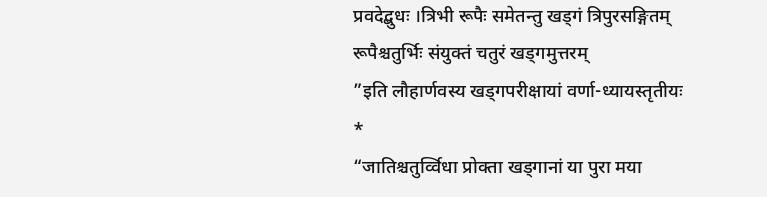प्रवदेद्बुधः ।त्रिभी रूपैः समेतन्तु खड्गं त्रिपुरसङ्गितम्
रूपैश्चतुर्भिः संयुक्तं चतुरं खड्गमुत्तरम्
”इति लौहार्णवस्य खड्गपरीक्षायां वर्णा-ध्यायस्तृतीयः
*
“जातिश्चतुर्व्विधा प्रोक्ता खड्गानां या पुरा मया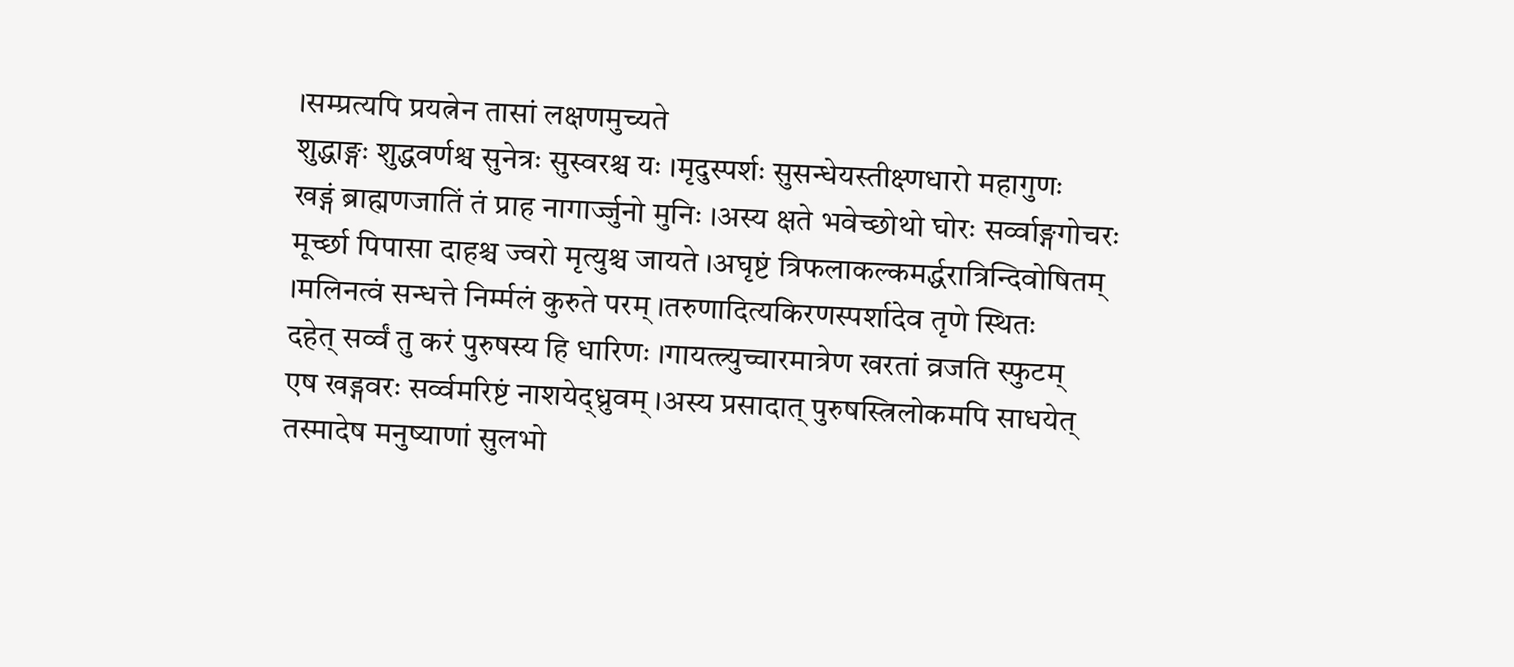।सम्प्रत्यपि प्रयत्नेन तासां लक्षणमुच्यते
शुद्धाङ्गः शुद्धवर्णश्च सुनेत्रः सुस्वरश्च यः ।मृदुस्पर्शः सुसन्धेयस्तीक्ष्णधारो महागुणः
खड्गं ब्राह्मणजातिं तं प्राह नागार्ज्जुनो मुनिः ।अस्य क्षते भवेच्छोथो घोरः सर्व्वाङ्गगोचरः
मूर्च्छा पिपासा दाहश्च ज्वरो मृत्युश्च जायते ।अघृष्टं त्रिफलाकल्कमर्द्धरात्रिन्दिवोषितम् ।मलिनत्वं सन्धत्ते निर्म्मलं कुरुते परम् ।तरुणादित्यकिरणस्पर्शादेव तृणे स्थितः
दहेत् सर्व्वं तु करं पुरुषस्य हि धारिणः ।गायत्त्र्युच्चारमात्रेण खरतां व्रजति स्फुटम्
एष खड्गवरः सर्व्वमरिष्टं नाशयेद्ध्रुवम् ।अस्य प्रसादात् पुरुषस्त्रिलोकमपि साधयेत्
तस्मादेष मनुष्याणां सुलभो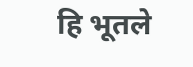हि भूतले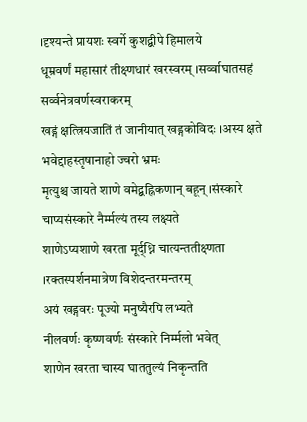।दृश्यन्ते प्रायशः स्वर्गे कुशद्बीपे हिमालये
धूम्रवर्णं महासारं तीक्ष्णधारं खरस्वरम् ।सर्व्वाघातसहं सर्व्वनेत्रवर्णस्वराकरम्
खड्गं क्षत्त्रियजातिं तं जानीयात् खड्गकोविदः ।अस्य क्षते भवेद्दाहस्तृषानाहो ज्वरो भ्रमः
मृत्युश्च जायते शाणे वमेद्बह्निकणान् बहून् ।संस्कारे चाप्यसंस्कारे नैर्म्मल्यं तस्य लक्ष्यते
शाणेऽप्यशाणे खरता मूर्द्ध्नि चात्यन्ततीक्ष्णता ।रक्तस्पर्शनमात्रेण विशेदन्तरमन्तरम्
अयं खड्गवरः पूज्यो मनुष्यैरपि लभ्यते
नीलवर्णः कृष्णवर्णः संस्कारे निर्म्मलो भवेत्
शाणेन खरता चास्य घाततुल्यं निकृन्तति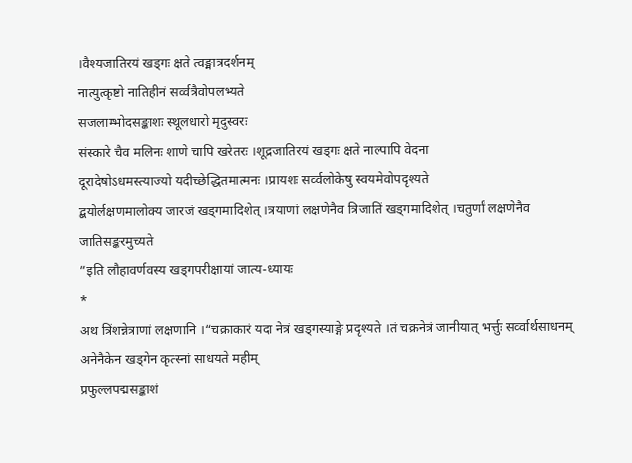।वैश्यजातिरयं खड्गः क्षते त्वङ्मात्रदर्शनम्
नात्युत्कृष्टो नातिहीनं सर्व्वत्रैवोपलभ्यते
सजलाम्भोदसङ्काशः स्थूलधारो मृदुस्वरः
संस्कारे चैव मलिनः शाणे चापि खरेतरः ।शूद्रजातिरयं खड्गः क्षते नाल्पापि वेदना
दूरादेषोऽधमस्त्याज्यो यदीच्छेद्धितमात्मनः ।प्रायशः सर्व्वलोकेषु स्वयमेवोपदृश्यते
द्बयोर्लक्षणमालोक्य जारजं खड्गमादिशेत् ।त्रयाणां लक्षणेनैव त्रिजातिं खड्गमादिशेत् ।चतुर्णां लक्षणेनैव जातिसङ्करमुच्यते
”इति लौहावर्णवस्य खड्गपरीक्षायां जात्य-ध्यायः
*
अथ त्रिंशन्नेत्राणां लक्षणानि ।“चक्राकारं यदा नेत्रं खड्गस्याङ्गे प्रदृश्यते ।तं चक्रनेत्रं जानीयात् भर्त्तुः सर्व्वार्थसाधनम्
अनेनैकेन खड्गेन कृत्स्नां साधयते महीम्
प्रफुल्लपद्मसङ्काशं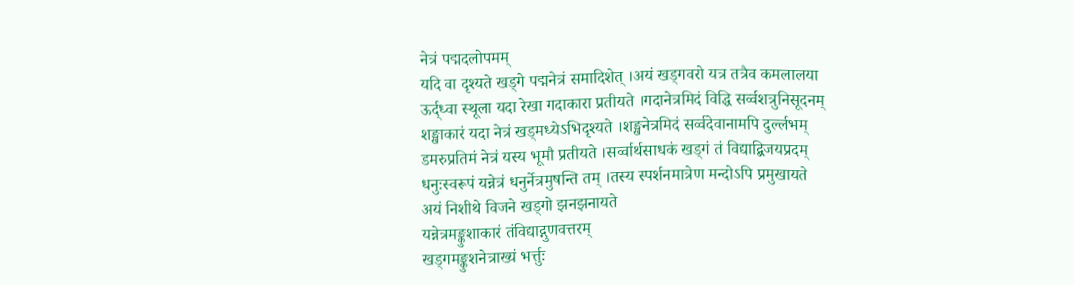नेत्रं पद्मदलोपमम्
यदि वा दृश्यते खड्गे पद्मनेत्रं समादिशेत् ।अयं खड्गवरो यत्र तत्रैव कमलालया
ऊर्द्ध्वा स्थूला यदा रेखा गदाकारा प्रतीयते ।गदानेत्रमिदं विद्धि सर्व्वशत्रुनिसूदनम्
शङ्खाकारं यदा नेत्रं खड्मध्येऽभिदृश्यते ।शङ्खनेत्रमिदं सर्व्वदेवानामपि दुर्ल्लभम्
डमरुप्रतिमं नेत्रं यस्य भूमौ प्रतीयते ।सर्व्वार्थसाधकं खड्गं तं विद्याद्बिजयप्रदम्
धनुःस्वरूपं यन्नेत्रं धनुर्नेत्रमुषन्ति तम् ।तस्य स्पर्शनमात्रेण मन्दोऽपि प्रमुखायते
अयं निशीथे विजने खड्गो झनझनायते
यन्नेत्रमङ्कुशाकारं तंविद्याद्गुणवत्तरम्
खड्गमङ्कुशनेत्राख्यं भर्त्तुः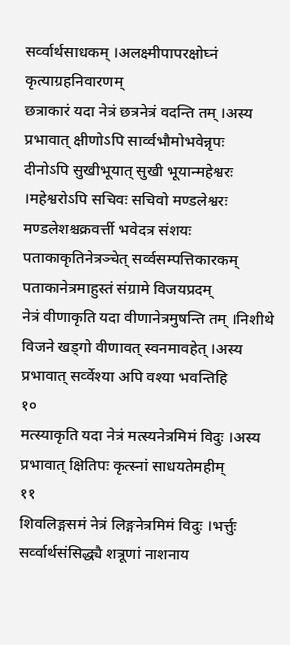सर्व्वार्थसाधकम् ।अलक्ष्मीपापरक्षोघ्नं कृत्याग्रहनिवारणम्
छत्राकारं यदा नेत्रं छत्रनेत्रं वदन्ति तम् ।अस्य प्रभावात् क्षीणोऽपि सार्व्वभौमोभवेन्नृपः
दीनोऽपि सुखीभूयात् सुखी भूयान्महेश्वरः ।महेश्वरोऽपि सचिवः सचिवो मण्डलेश्वरः
मण्डलेशश्चक्रवर्त्ती भवेदत्र संशयः
पताकाकृतिनेत्रञ्चेत् सर्व्वसम्पत्तिकारकम्
पताकानेत्रमाहुस्तं संग्रामे विजयप्रदम्
नेत्रं वीणाकृति यदा वीणानेत्रमुषन्ति तम् ।निशीथे विजने खड्गो वीणावत् स्वनमावहेत् ।अस्य प्रभावात् सर्व्वेश्या अपि वश्या भवन्तिहि
१०
मत्स्याकृति यदा नेत्रं मत्स्यनेत्रमिमं विदुः ।अस्य प्रभावात् क्षितिपः कृत्स्नां साधयतेमहीम्
११
शिवलिङ्गसमं नेत्रं लिङ्गनेत्रमिमं विदुः ।भर्त्तुः सर्व्वार्थसंसिद्ध्यै शत्रूणां नाशनाय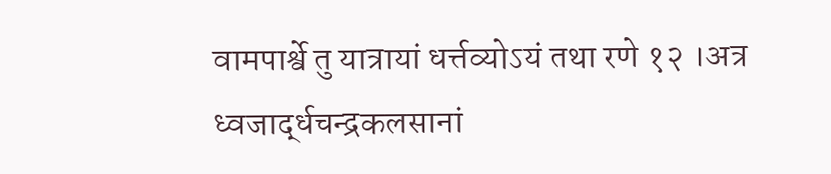वामपार्श्वे तु यात्रायां धर्त्तव्योऽयं तथा रणे १२ ।अत्र ध्वजार्द्धचन्द्रकलसानां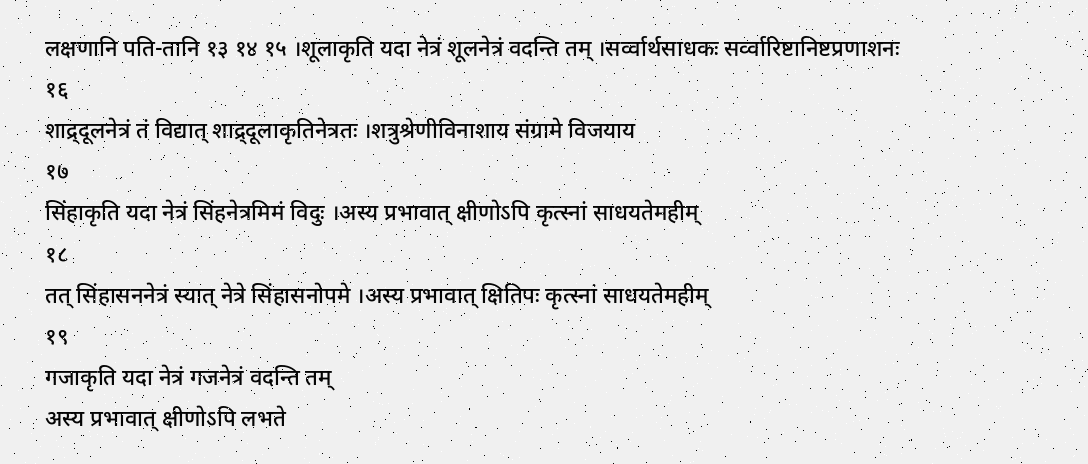लक्षणानि पति-तानि १३ १४ १५ ।शूलाकृति यदा नेत्रं शूलनेत्रं वदन्ति तम् ।सर्व्वार्थसाधकः सर्व्वारिष्टानिष्टप्रणाशनः
१६
शाद्र्दूलनेत्रं तं विद्यात् शाद्र्दूलाकृतिनेत्रतः ।शत्रुश्रेणीविनाशाय संग्रामे विजयाय
१७
सिंहाकृति यदा नेत्रं सिंहनेत्रमिमं विदुः ।अस्य प्रभावात् क्षीणोऽपि कृत्स्नां साधयतेमहीम्
१८
तत् सिंहासननेत्रं स्यात् नेत्रे सिंहासनोपमे ।अस्य प्रभावात् क्षितिपः कृत्स्नां साधयतेमहीम्
१९
गजाकृति यदा नेत्रं गजनेत्रं वदन्ति तम्
अस्य प्रभावात् क्षीणोऽपि लभते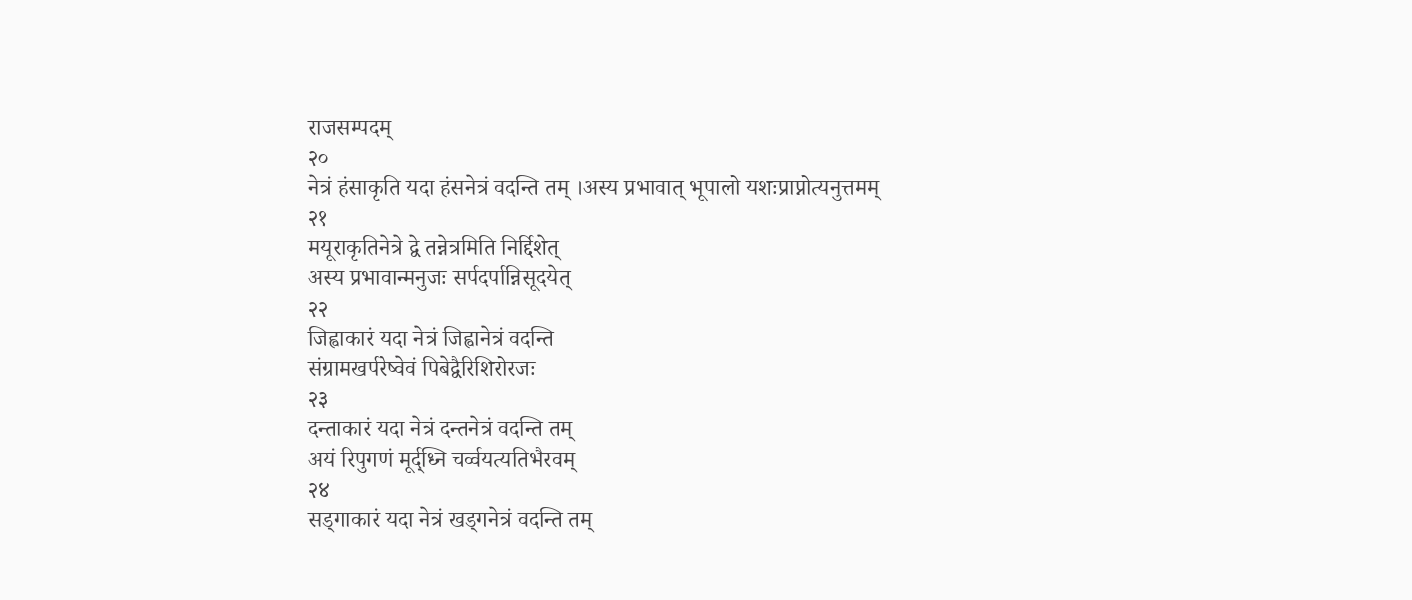राजसम्पदम्
२०
नेत्रं हंसाकृति यदा हंसनेत्रं वदन्ति तम् ।अस्य प्रभावात् भूपालो यशःप्राप्नोत्यनुत्तमम्
२१
मयूराकृतिनेत्रे द्वे तन्नेत्रमिति निर्द्दिशेत्
अस्य प्रभावान्मनुजः सर्पदर्पान्निसूदयेत्
२२
जिह्वाकारं यदा नेत्रं जिह्वानेत्रं वदन्ति
संग्रामखर्परेष्वेवं पिबेद्वैरिशिरोरजः
२३
दन्ताकारं यदा नेत्रं दन्तनेत्रं वदन्ति तम्
अयं रिपुगणं मूर्द्ध्नि चर्व्वयत्यतिभैरवम्
२४
सड्गाकारं यदा नेत्रं खड्गनेत्रं वदन्ति तम्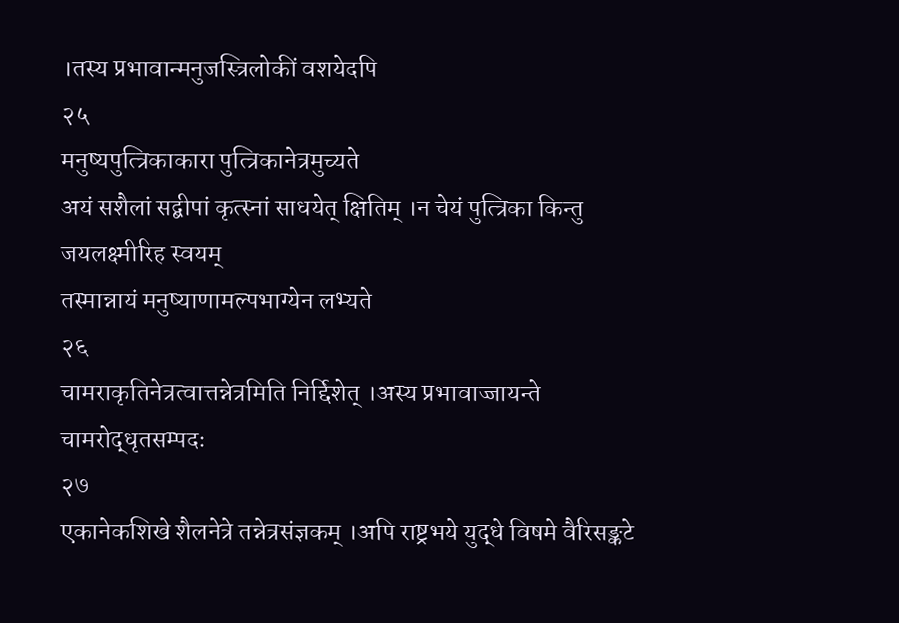।तस्य प्रभावान्मनुजस्त्रिलोकीं वशयेदपि
२५
मनुष्यपुत्त्रिकाकारा पुत्त्रिकानेत्रमुच्यते
अयं सशैलां सद्बीपां कृत्स्नां साधयेत् क्षितिम् ।न चेयं पुत्त्रिका किन्तु जयलक्ष्मीरिह स्वयम्
तस्मान्नायं मनुष्याणामल्पभाग्येन लभ्यते
२६
चामराकृतिनेत्रत्वात्तन्नेत्रमिति निर्द्दिशेत् ।अस्य प्रभावाज्जायन्ते चामरोद्धृतसम्पदः
२७
एकानेकशिखे शैलनेत्रे तन्नेत्रसंज्ञकम् ।अपि राष्ट्रभये युद्धे विषमे वैरिसङ्कटे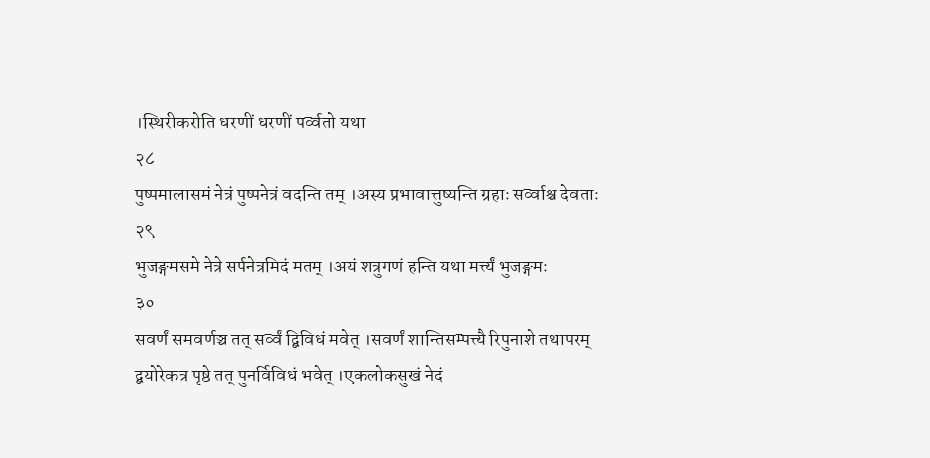।स्थिरीकरोति धरणीं धरणीं पर्व्वतो यथा
२८
पुष्पमालासमं नेत्रं पुष्पनेत्रं वदन्ति तम् ।अस्य प्रभावात्तुष्यन्ति ग्रहाः सर्व्वाश्च देवताः
२९
भुजङ्गमसमे नेत्रे सर्पनेत्रमिदं मतम् ।अयं शत्रुगणं हन्ति यथा मर्त्त्यं भुजङ्गमः
३०
सवर्णं समवर्णञ्च तत् सर्व्वं द्बिविधं मवेत् ।सवर्णं शान्तिसम्पत्त्यै रिपुनाशे तथापरम्
द्बयोरेकत्र पृष्ठे तत् पुनर्विविधं भवेत् ।एकलोकसुखं नेदं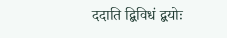ददाति द्बिविधं द्बयोः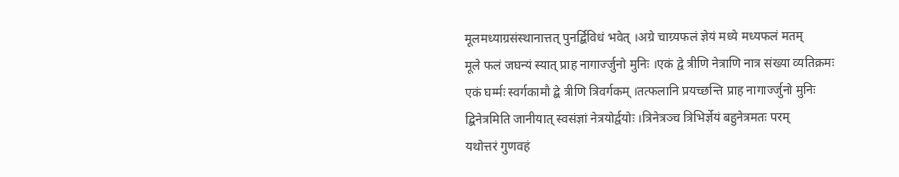मूलमध्याग्रसंस्थानात्तत् पुनर्द्बिविधं भवेत् ।अग्रे चाग्र्यफलं ज्ञेयं मध्ये मध्यफलं मतम्
मूले फलं जघन्यं स्यात् प्राह नागार्ज्जुनो मुनिः ।एकं द्वे त्रीणि नेत्राणि नात्र संख्या व्यतिक्रमः
एकं घर्म्मः स्वर्गकामौ द्बे त्रीणि त्रिवर्गकम् ।तत्फलानि प्रयच्छन्ति प्राह नागार्ज्जुनो मुनिः
द्बिनेत्रमिति जानीयात् स्वसंज्ञां नेत्रयोर्द्वयोः ।त्रिनेत्रञ्च त्रिभिर्ज्ञेयं बहुनेत्रमतः परम्
यथोत्तरं गुणवहं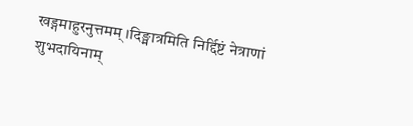खड्गमाहुरनुत्तमम् ।दिङ्मात्रमिति निर्द्दिष्टं नेत्राणां शुभदायिनाम्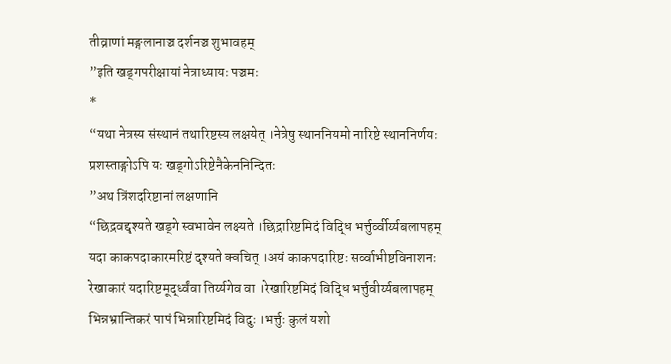तीव्राणां मङ्गलानाञ्च दर्शनञ्च शुभावहम्
”इति खड्गपरीक्षायां नेत्राध्यायः पञ्चमः
*
“यथा नेत्रस्य संस्थानं तथारिष्टस्य लक्षयेत् ।नेत्रेषु स्थाननियमो नारिष्टे स्थाननिर्णयः
प्रशस्ताङ्गोऽपि यः खड्गोऽरिष्टेनैकेननिन्दितः
”अथ त्रिंशदरिष्टानां लक्षणानि
“छिद्रवद्दृश्यते खड्गे स्वभावेन लक्ष्यते ।छिद्रारिष्टमिदं विद्धि भर्त्तुर्व्वीर्य्यबलापहम्
यदा काकपदाकारमरिष्टं दृश्यते क्वचित् ।अयं काकपदारिष्टः सर्व्वाभीष्टविनाशनः
रेखाकारं यदारिष्टमूर्द्ध्वंवा तिर्य्यगेव वा ।रेखारिष्टमिदं विद्धि भर्त्तुवीर्य्यबलापहम्
भिन्नभ्रान्तिकरं पापं भिन्नारिष्टमिदं विदुः ।भर्त्तुः कुलं यशो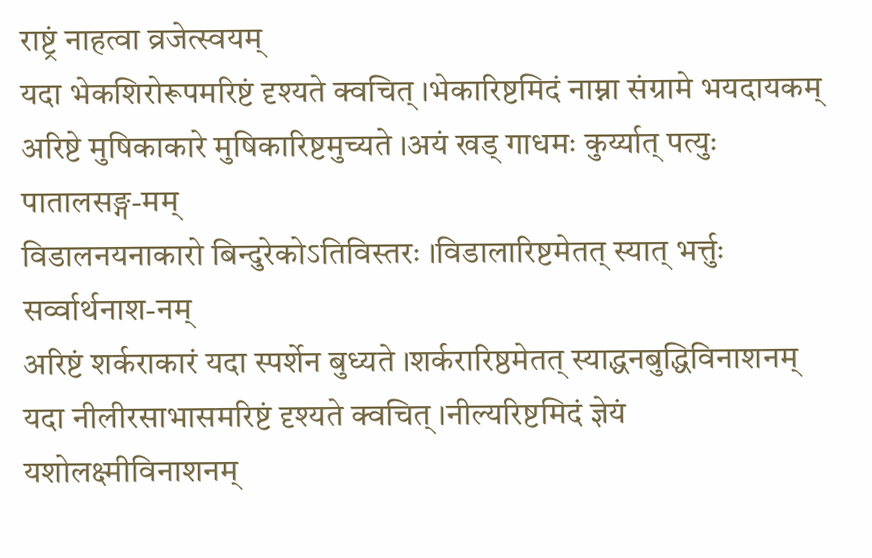राष्ट्रं नाहत्वा व्रजेत्स्वयम्
यदा भेकशिरोरूपमरिष्टं दृश्यते क्वचित् ।भेकारिष्टमिदं नाम्ना संग्रामे भयदायकम्
अरिष्टे मुषिकाकारे मुषिकारिष्टमुच्यते ।अयं खड् गाधमः कुर्य्यात् पत्युः पातालसङ्ग-मम्
विडालनयनाकारो बिन्दुरेकोऽतिविस्तरः ।विडालारिष्टमेतत् स्यात् भर्त्तुः सर्व्वार्थनाश-नम्
अरिष्टं शर्कराकारं यदा स्पर्शेन बुध्यते ।शर्करारिष्ठमेतत् स्याद्धनबुद्धिविनाशनम्
यदा नीलीरसाभासमरिष्टं दृश्यते क्वचित् ।नील्यरिष्टमिदं ज्ञेयं यशोलक्ष्मीविनाशनम्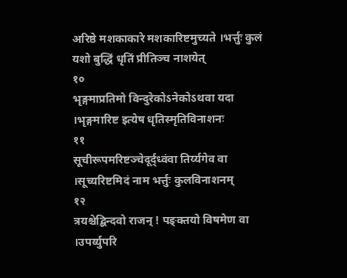अरिष्ठे मशकाकारे मशकारिष्टमुच्यते ।भर्त्तुः कुलं यशो बुद्धिं धृतिं प्रीतिञ्च नाशयेत्
१०
भृङ्गमाप्रतिमो विन्दुरेकोऽनेकोऽथवा यदा ।भृङ्गमारिष्ट इत्येष धृतिस्मृतिविनाशनः
११
सूचीरूपमरिष्टञ्चेदूर्द्ध्वंवा तिर्य्यगेव वा ।सूच्यरिष्टमिदं नाम भर्त्तुः कुलविनाशनम्
१२
त्रयश्चेद्बिन्दवो राजन् ! पङ्क्तयो विषमेण वा ।उपर्य्युपरि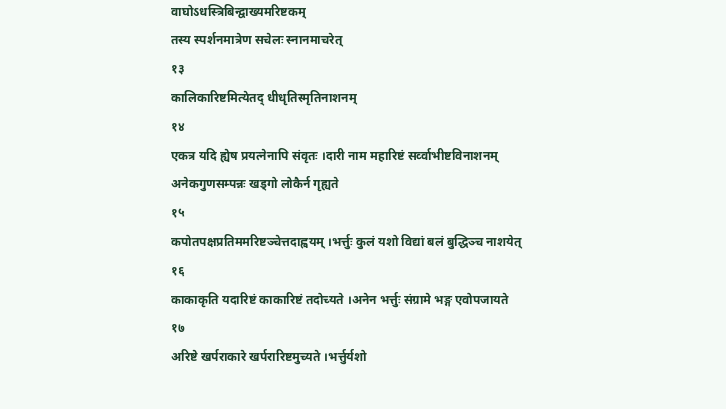वाघोऽधस्त्रिबिन्द्वाख्यमरिष्टकम्
तस्य स्पर्शनमात्रेण सचेलः स्नानमाचरेत्
१३
कालिकारिष्टमित्येतद् धीधृतिस्मृतिनाशनम्
१४
एकत्र यदि ह्येष प्रयत्नेनापि संवृतः ।दारी नाम महारिष्टं सर्व्वाभीष्टविनाशनम्
अनेकगुणसम्पन्नः खड्गो लोकैर्न गृह्यते
१५
कपोतपक्षप्रतिममरिष्टञ्चेत्तदाह्वयम् ।भर्त्तुः कुलं यशो विद्यां बलं बुद्धिञ्च नाशयेत्
१६
काकाकृति यदारिष्टं काकारिष्टं तदोच्यते ।अनेन भर्त्तुः संग्रामे भङ्ग एवोपजायते
१७
अरिष्टे खर्पराकारे खर्परारिष्टमुच्यते ।भर्त्तुर्यशो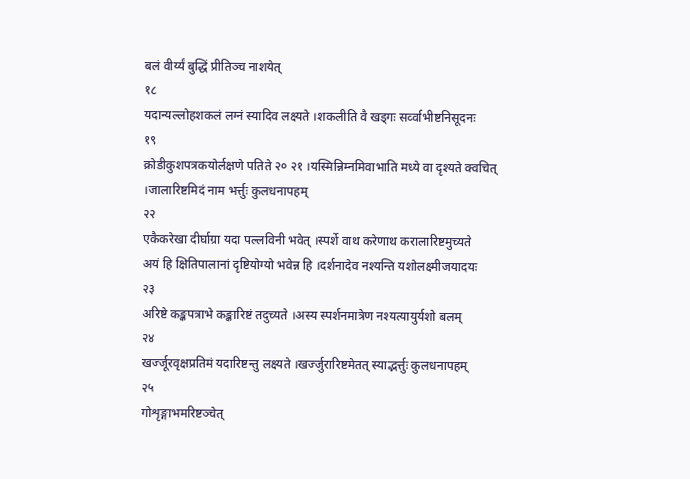बलं वीर्य्यं बुद्धिं प्रीतिञ्च नाशयेत्
१८
यदान्यल्लोहशकलं लग्नं स्यादिव लक्ष्यते ।शकलीति वै खड्गः सर्व्वाभीष्टनिसूदनः
१९
क्रोडीकुशपत्रकयोर्लक्षणे पतिते २० २१ ।यस्मिन्निम्नमिवाभाति मध्ये वा दृश्यते क्वचित् ।जालारिष्टमिदं नाम भर्त्तुः कुलधनापहम्
२२
एकैकरेखा दीर्घाग्रा यदा पल्लविनी भवेत् ।स्पर्शे वाथ करेणाथ करालारिष्टमुच्यते
अयं हि क्षितिपालानां दृष्टियोग्यो भवेन्न हि ।दर्शनादेव नश्यन्ति यशोलक्ष्मीजयादयः
२३
अरिष्टे कङ्कपत्राभे कङ्कारिष्टं तदुच्यते ।अस्य स्पर्शनमात्रेण नश्यत्यायुर्यशो बलम्
२४
खर्ज्जूरवृक्षप्रतिमं यदारिष्टन्तु लक्ष्यते ।खर्ज्जुरारिष्टमेतत् स्याद्भर्त्तुः कुलधनापहम्
२५
गोशृङ्गाभमरिष्टञ्चेत्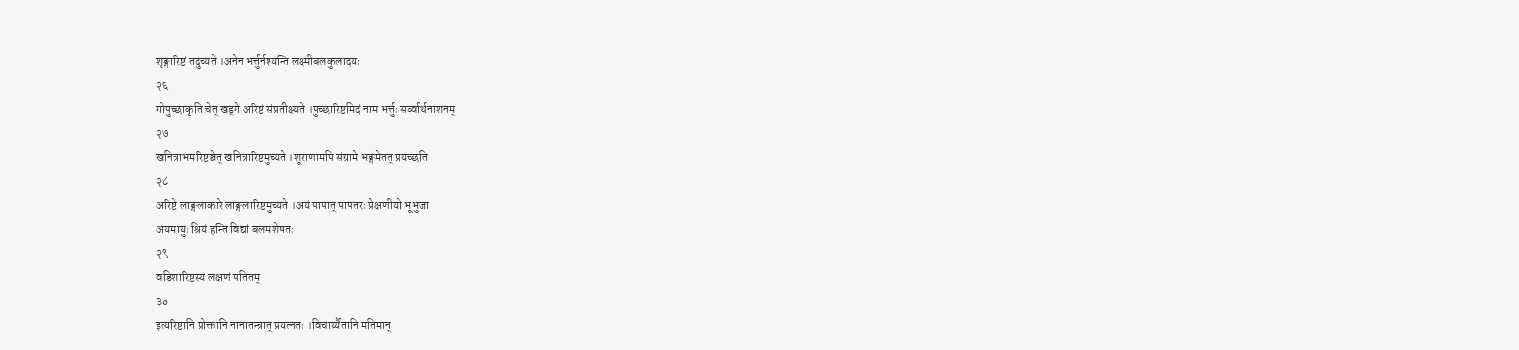शृङ्गारिष्टं तदुच्यते ।अनेन भर्त्तुर्नश्यन्ति लक्ष्मीबलकुलादयः
२६
गोपुच्छाकृति चेत् खड्गे अरिष्टं संप्रतीक्ष्यते ।पुच्छारिष्टमिदं नाम भर्त्तुः सर्व्वार्थनाशनम्
२७
खनित्राभमरिष्टञ्चेत् खनित्रारिष्टमुच्यते ।शूराणामपि संग्रामे भङ्गमेतत् प्रयच्छति
२८
अरिष्टे लाङ्गलाकारे लाङ्गलारिष्टमुच्यते ।अयं पापात् पापतरः प्रेक्षणीयो भूभुजा
अयमायुः श्रियं हन्ति विद्यां बलमशेषतः
२९
वडिशारिष्टस्य लक्षणं पतितम्
३०
इत्यरिष्टानि प्रोक्तानि नानातन्त्रात् प्रयत्नतः ।विचार्य्यैतानि मतिमान्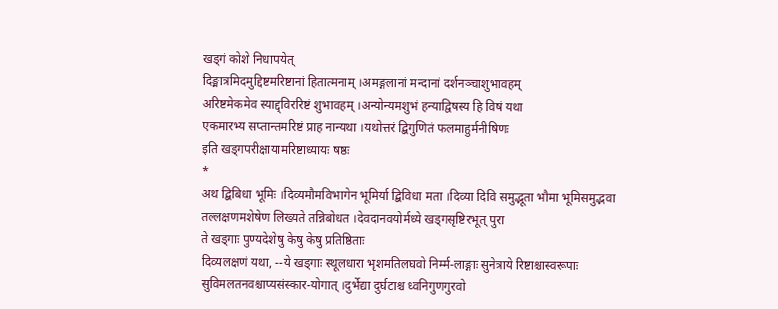खड्गं कोशे निधापयेत्
दिङ्मात्रमिदमुद्दिष्टमरिष्टानां हितात्मनाम् ।अमङ्गलानां मन्दानां दर्शनञ्चाशुभावहम्
अरिष्टमेकमेव स्याद्द्विररिष्टं शुभावहम् ।अन्योन्यमशुभं हन्याद्विषस्य हि विषं यथा
एकमारभ्य सप्तान्तमरिष्टं प्राह नान्यथा ।यथोत्तरं द्बिगुणितं फलमाहुर्मनीषिणः
इति खड्गपरीक्षायामरिष्टाध्यायः षष्ठः
*
अथ द्बिबिधा भूमिः ।दिव्यमौमविभागेन भूमिर्या द्बिविधा मता ।दिव्या दिवि समुद्भूता भौमा भूमिसमुद्भवा
तल्लक्षणमशेषेण लिख्यते तन्निबोधत ।देवदानवयोर्मध्ये खड्गसृष्टिरभूत् पुरा
ते खड्गाः पुण्यदेशेषु केषु केषु प्रतिष्ठिताः
दिव्यलक्षणं यथा, --ये खड्गाः स्थूलधारा भृशमतिलघवो निर्म्म-लाङ्गाः सुनेत्राये रिष्टाश्चास्वरूपाः सुविमलतनवश्चाप्यसंस्कार-योगात् ।दुर्भेद्या दुर्घटाश्च ध्वनिगुणगुरवो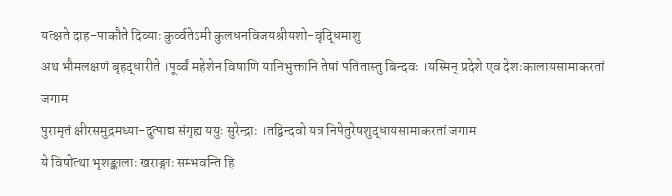यत्क्षते दाह-पाकौते दिव्याः कुर्व्वतेऽमी कुलधनविजयश्रीयशो-वृद्धिमाशु
अथ भौमलक्षणं बृहद्धारीते ।पूर्व्वं महेशेन विषाणि यानिभुक्तानि तेषां पतितास्तु बिन्दवः ।यस्मिन् प्रदेशे एव देशःकालायसामाकरतां जगाम
पुरामृतं क्षीरसमुद्रमध्या-दुत्पाद्य संगृह्य ययुः सुरेन्द्राः ।तद्बिन्दवो यत्र निपेतुरेषशुद्धायसामाकरतां जगाम
ये विषोत्था भृशङ्कालाः खराङ्गाः सम्भवन्ति हि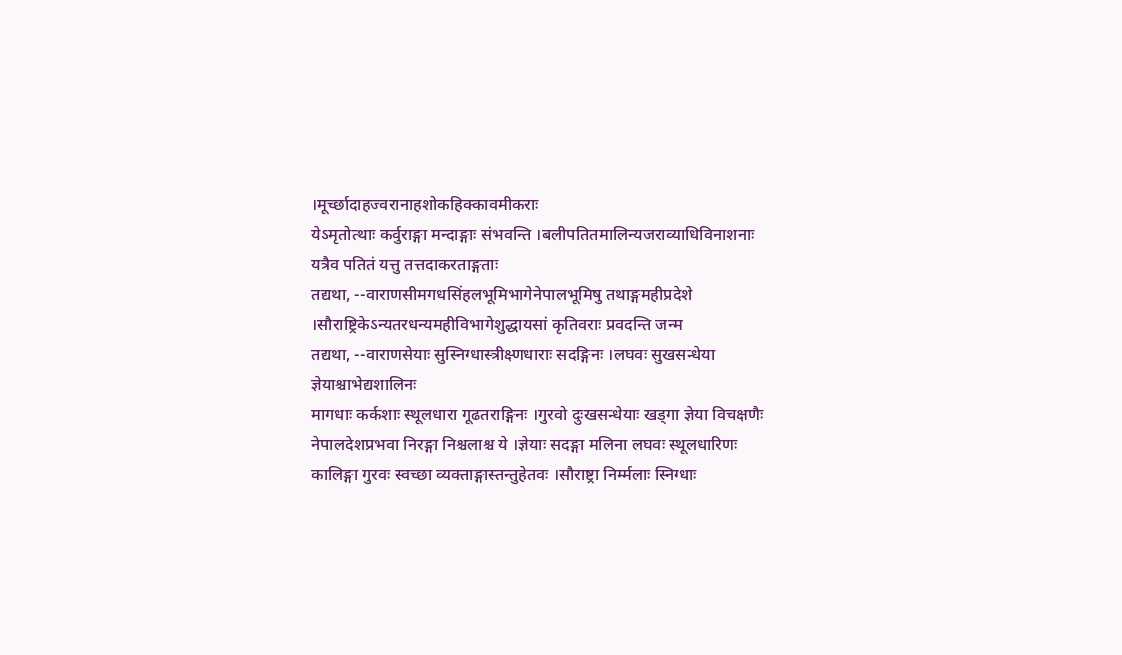।मूर्च्छादाहज्वरानाहशोकहिक्कावमीकराः
येऽमृतोत्थाः कर्वुराङ्गा मन्दाङ्गाः संभवन्ति ।बलीपतितमालिन्यजराव्याधिविनाशनाः
यत्रैव पतितं यत्तु तत्तदाकरताङ्गताः
तद्यथा, --वाराणसीमगधसिंहलभूमिभागेनेपालभूमिषु तथाङ्गमहीप्रदेशे ।सौराष्ट्रिकेऽन्यतरधन्यमहीविभागेशुद्धायसां कृतिवराः प्रवदन्ति जन्म
तद्यथा, --वाराणसेयाः सुस्निग्धास्त्रीक्ष्णधाराः सदङ्गिनः ।लघवः सुखसन्धेया ज्ञेयाश्चाभेद्यशालिनः
मागधाः कर्कशाः स्थूलधारा गूढतराङ्गिनः ।गुरवो दुःखसन्धेयाः खड्गा ज्ञेया विचक्षणैः
नेपालदेशप्रभवा निरङ्गा निश्चलाश्च ये ।ज्ञेयाः सदङ्गा मलिना लघवः स्थूलधारिणः
कालिङ्गा गुरवः स्वच्छा व्यक्ताङ्गास्तन्तुहेतवः ।सौराष्ट्रा निर्म्मलाः स्निग्धाः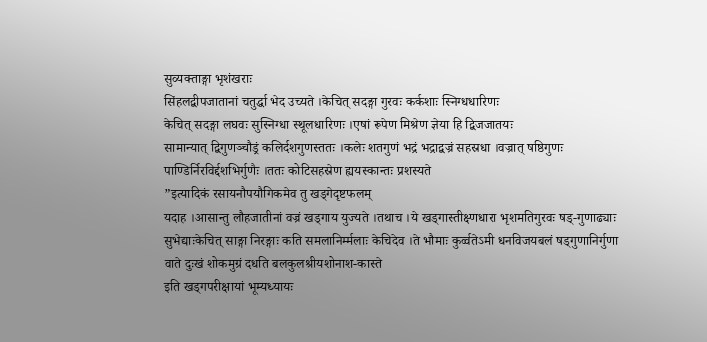सुव्यक्ताङ्गा भृशंखराः
सिंहलद्बीपजातानां चतुर्द्धा भेद उच्यते ।केचित् सदङ्गा गुरवः कर्कशाः स्निग्धधारिणः
केचित् सदङ्गा लघवः सुस्निग्धा स्थूलधारिणः ।एषां रूपेण मिश्रेण ज्ञेया हि द्बिजजातयः
सामान्यात् द्बिगुणञ्चौड्रं कलिर्दशगुणस्ततः ।कलेः शतगुणं भद्रं भद्राद्बज्रं सहस्रधा ।वज्रात् षष्ठिगुणः पाण्डिर्निरविर्द्दशभिर्गुणैः ।ततः कोटिसहस्रेण ह्ययस्कान्तः प्रशस्यते
”इत्यादिकं रसायनौपयौगिकमेव तु खड्गेदृष्टफलम्
यदाह ।आसान्तु लौहजातीनां वज्रं खड्गाय युज्यते ।तथाच ।ये खड्गास्तीक्ष्णधारा भृशमतिगुरवः षड्-गुणाढ्याः सुभेद्याःकेचित् साङ्गा निरङ्गाः कति समलानिर्म्मलाः केचिदेव ।ते भौमाः कुर्व्वतेऽमी धनविजयबलं षड्गुणानिर्गुणा वाते दुःखं शोकमुग्रं दधति बलकुलश्रीयशोनाश-कास्ते
इति खड्गपरीक्षायां भूम्यध्यायः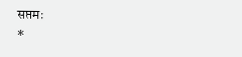सप्तमः
*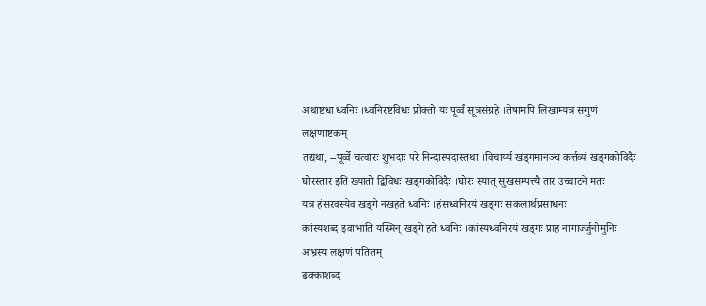अथाष्टधा ध्वनिः ।ध्वनिरष्टविधः प्रोक्तो यः पूर्व्वं सूत्रसंग्रहे ।तेषामपि लिखाम्यत्र सगुणं लक्षणाष्टकम्
तद्यथा, --पूर्व्वे चत्वारः शुभदाः परे निन्दास्पदास्तथा ।विचार्य्य खड्गमानञ्च कर्त्तव्यं खड्गकोविदैः
घोरस्तार इति ख्यातो द्बिविधः खड्गकोविदैः ।घोरः स्यात् सुखसम्पत्त्यै तार उच्चाटने मतः
यत्र हंसरवस्येव खड्गे नखहते ध्वनिः ।हंसध्वनिरयं खड्गः सकलार्थप्रसाधनः
कांस्यशब्द इवाभाति यस्मिन् खड्गे हते ध्वनिः ।कांस्यध्वनिरयं खड्गः प्राह नागार्ज्जुनोमुनिः
अभ्रस्य लक्षणं पतितम्
ढक्काशब्द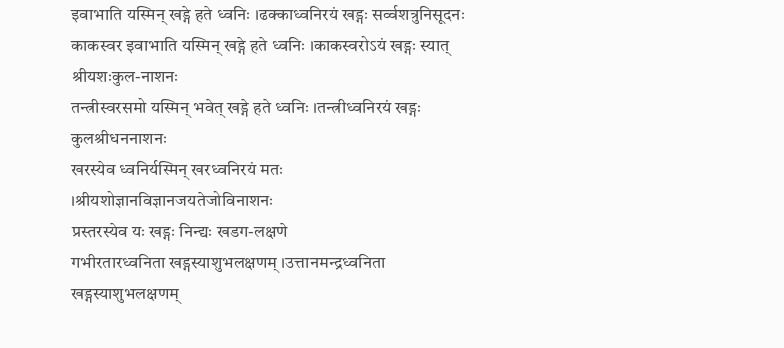इवाभाति यस्मिन् खड्गे हते ध्वनिः ।ढक्काध्वनिरयं खड्गः सर्व्वशत्रुनिसूदनः
काकस्वर इवाभाति यस्मिन् खड्गे हते ध्वनिः ।काकस्वरोऽयं खड्गः स्यात् श्रीयशःकुल-नाशनः
तन्त्रीस्वरसमो यस्मिन् भवेत् खड्गे हते ध्वनिः ।तन्त्रीध्वनिरयं खड्गः कुलश्रीधननाशनः
खरस्येव ध्वनिर्यस्मिन् खरध्वनिरयं मतः ।श्रीयशोज्ञानविज्ञानजयतेजोविनाशनः
प्रस्तरस्येव यः खड्गः निन्द्यः खडग-लक्षणे
गभीरतारध्वनिता खड्गस्याशुभलक्षणम् ।उत्तानमन्द्रध्वनिता खड्गस्याशुभलक्षणम्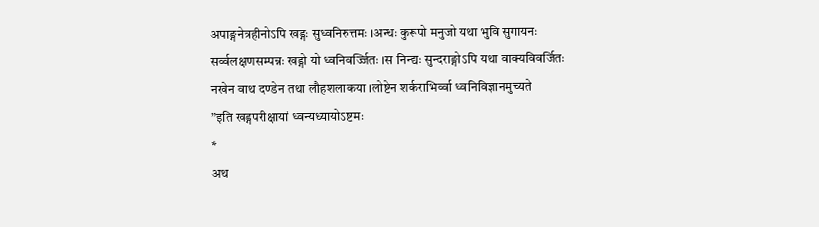अपाङ्गनेत्रहीनोऽपि खड्गः सुध्वनिरुत्तमः ।अन्धः कुरूपो मनुजो यथा भुवि सुगायनः
सर्व्वलक्षणसम्पन्नः खड्गो यो ध्वनिवर्ज्जितः ।स निन्द्यः सुन्दराङ्गोऽपि यथा वाक्यविवर्जितः
नखेन वाथ दण्डेन तथा लौहशलाकया ।लोष्टेन शर्कराभिर्व्वा ध्वनिविज्ञानमुच्यते
”इति खड्गपरीक्षायां ध्वन्यध्यायोऽष्टमः
*
अथ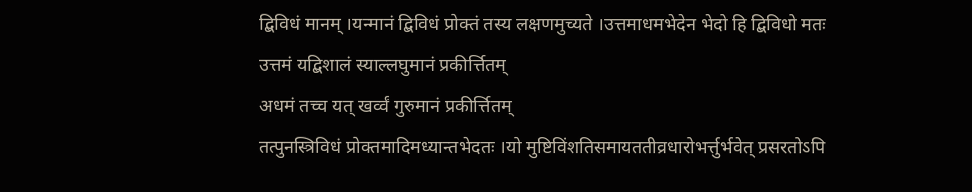द्बिविधं मानम् ।यन्मानं द्बिविधं प्रोक्तं तस्य लक्षणमुच्यते ।उत्तमाधमभेदेन भेदो हि द्बिविधो मतः
उत्तमं यद्बिशालं स्याल्लघुमानं प्रकीर्त्तितम्
अधमं तच्च यत् खर्व्वं गुरुमानं प्रकीर्त्तितम्
तत्पुनस्त्रिविधं प्रोक्तमादिमध्यान्तभेदतः ।यो मुष्टिविंशतिसमायततीव्रधारोभर्त्तुर्भवेत् प्रसरतोऽपि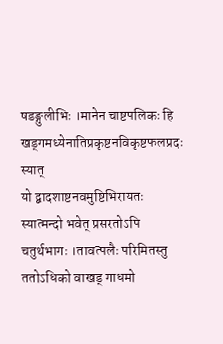षडङ्गुलीभिः ।मानेन चाष्टपलिकः हि खड्गमध्येनातिप्रकृष्टनविकृष्टफलप्रदः स्यात्
यो द्बादशाष्टनवमुष्टिभिरायतः स्यात्मन्दो भवेत् प्रसरतोऽपि चतुर्थभागः ।तावत्पलैः परिमितस्तु ततोऽधिको वाखड् गाधमो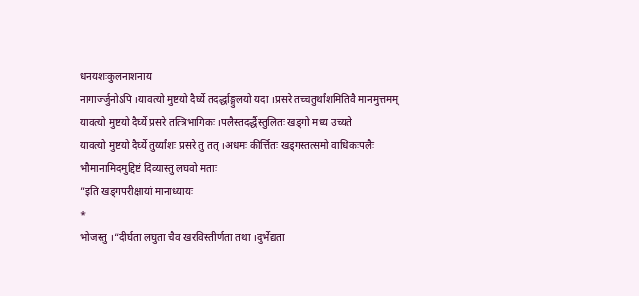धनयशःकुलनाशनाय
नागार्ज्जुनोऽपि ।यावत्यो मुष्टयो दैर्घ्ये तदर्द्धाङ्गुलयो यदा ।प्रसरे तच्चतुर्थांशमितिवै मानमुत्तमम्
यावत्यो मुष्टयो दैर्घ्ये प्रसरे तत्त्रिभागिकः ।पलैस्तदर्द्धैस्तुलितः खड्गो मध्य उच्यते
यावत्यो मुष्टयो दैर्घ्ये तुर्य्यांशः प्रसरे तु तत् ।अधमः कीर्त्तितः खड्गस्तत्समो वाधिकःपलैः
भौमानामिदमुद्दिष्टं दिव्यास्तु लघवो मताः
”इति खड्गपरीक्षायां मानाध्यायः
*
भोजस्तु ।“दीर्घता लघुता चैव खरविस्तीर्णता तथा ।दुर्भेद्यता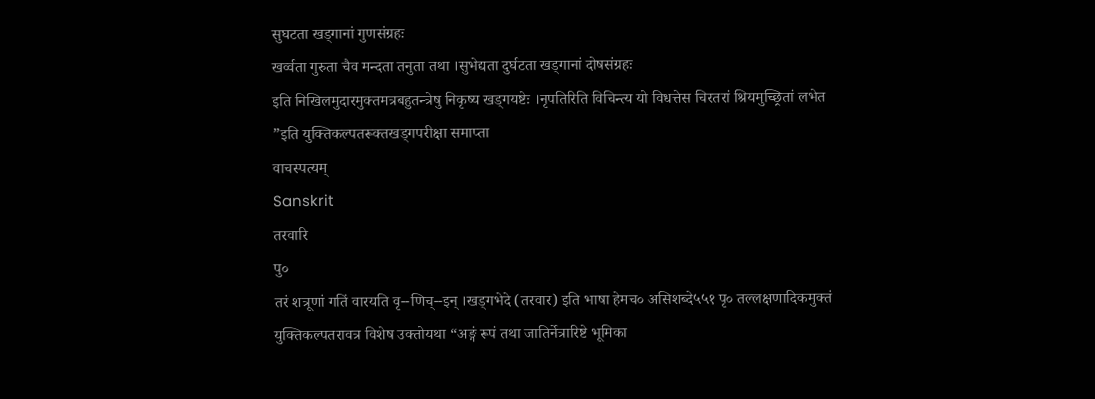सुघटता खड्गानां गुणसंग्रहः
खर्व्वता गुरुता चैव मन्दता तनुता तथा ।सुभेद्यता दुर्घटता खड्गानां दोषसंग्रहः
इति निखिलमुदारमुक्तमत्रबहुतन्त्रेषु निकृष्य खड्गयष्टेः ।नृपतिरिति विचिन्त्य यो विधत्तेस चिरतरां श्रियमुच्छ्रितां लभेत
”इति युक्तिकल्पतरूक्तखड्गपरीक्षा समाप्ता
वाचस्पत्यम्
Sanskrit
तरवारि
पु०
तरं शत्रूणां गतिं वारयति वृ--णिच्--इन् ।खड्गभेदे (तरवार) इति भाषा हेमच० असिशब्दे५५१ पृ० तल्लक्षणादिकमुक्तं युक्तिकल्पतरावत्र विशेष उक्तोयथा “अङ्गं रूपं तथा जातिर्नेत्रारिष्टे भूमिका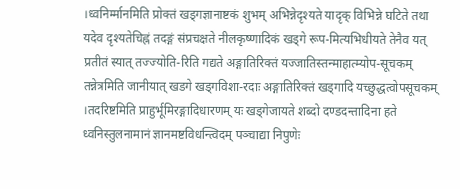।ध्वनिर्म्मानमिति प्रोक्तं खड्गज्ञानाष्टकं शुभम् अभिन्नेदृश्यते यादृक् विभिन्ने घटिते तथा यदेव दृश्यतेचिह्नं तदङ्गं संप्रचक्षते नीलकृष्णादिकं खड्गे रूप-मित्यभिधीयते तेनैव यत् प्रतीतं स्यात् तज्ज्योति-रिति गद्यते अङ्गातिरिक्तं यज्जातिस्तन्माहात्म्योप-सूचकम् तन्नेत्रमिति जानीयात् खडगे खड्गविशा-रदाः अङ्गातिरिक्तं खड्गादि यच्छुद्धत्वोपसूचकम् ।तदरिष्टमिति प्राहुर्भूमिरङ्गादिधारणम् यः खड्गेजायते शब्दो दण्डदन्तादिना हते ध्वनिस्तुलनामानं ज्ञानमष्टविधन्त्विदम् पञ्चाद्या निपुणेः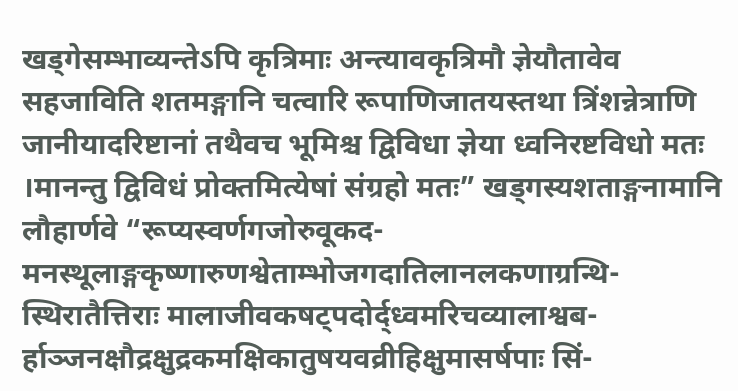खड्गेसम्भाव्यन्तेऽपि कृत्रिमाः अन्त्यावकृत्रिमौ ज्ञेयौतावेव सहजाविति शतमङ्गानि चत्वारि रूपाणिजातयस्तथा त्रिंशन्नेत्राणि जानीयादरिष्टानां तथैवच भूमिश्च द्विविधा ज्ञेया ध्वनिरष्टविधो मतः ।मानन्तु द्विविधं प्रोक्तमित्येषां संग्रहो मतः” खड्गस्यशताङ्गनामानि लौहार्णवे “रूप्यस्वर्णगजोरुवूकद-मनस्थूलाङ्गकृष्णारुणश्वेताम्भोजगदातिलानलकणाग्रन्थि-स्थिरातैत्तिराः मालाजीवकषट्पदोर्द्ध्वमरिचव्यालाश्वब-र्हाञ्जनक्षौद्रक्षुद्रकमक्षिकातुषयवव्रीहिक्षुमासर्षपाः सिं-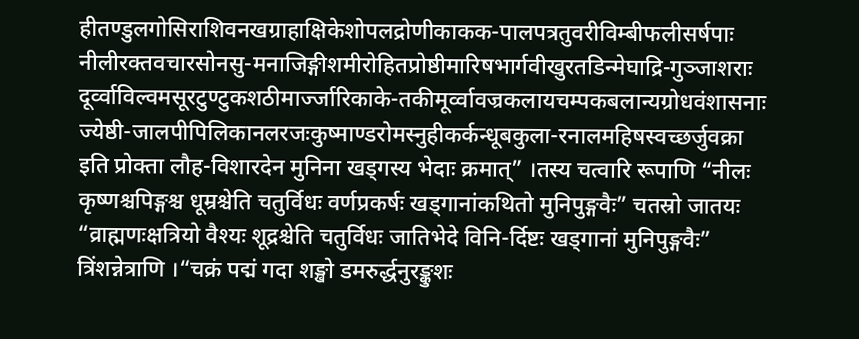हीतण्डुलगोसिराशिवनखग्राहाक्षिकेशोपलद्रोणीकाकक-पालपत्रतुवरीविम्बीफलीसर्षपाः नीलीरक्तवचारसोनसु-मनाजिङ्गीशमीरोहितप्रोष्ठीमारिषभार्गवीखुरतडिन्मेघाद्रि-गुञ्जाशराः दूर्व्वाविल्वमसूरटुण्टुकशठीमार्ज्जारिकाके-तकीमूर्व्वावज्रकलायचम्पकबलान्यग्रोधवंशासनाः ज्येष्ठी-जालपीपिलिकानलरजःकुष्माण्डरोमस्नुहीकर्कन्धूबकुला-रनालमहिषस्वच्छर्जुवक्रा इति प्रोक्ता लौह-विशारदेन मुनिना खड्गस्य भेदाः क्रमात्” ।तस्य चत्वारि रूपाणि “नीलः कृष्णश्चपिङ्गश्च धूम्रश्चेति चतुर्विधः वर्णप्रकर्षः खड्गानांकथितो मुनिपुङ्गवैः” चतस्रो जातयः “व्राह्मणःक्षत्रियो वैश्यः शूद्रश्चेति चतुर्विधः जातिभेदे विनि-र्दिष्टः खड्गानां मुनिपुङ्गवैः” त्रिंशन्नेत्राणि ।“चक्रं पद्मं गदा शङ्खो डमरुर्द्धनुरङ्कुशः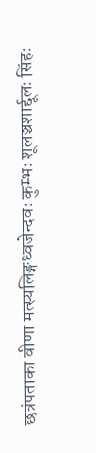छत्रंपताका वीणा मत्स्यलिङ्गध्वजेन्दवः कुम्भः शूलञ्चशार्द्दूलः सिंहः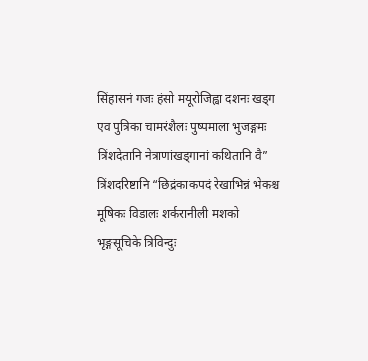सिंहासनं गजः हंसो मयूरोजिह्वा दशनः खड्ग एव पुत्रिका चामरंशैलः पुष्पमाला भुजङ्गमः त्रिंशदेतानि नेत्राणांखड्गानां कथितानि वै” त्रिंशदरिष्टानि “छिद्रंकाकपदं रेखाभिन्नं भेकश्च मूषिकः विडालः शर्करानीली मशको भृङ्गसूचिके त्रिविन्दुः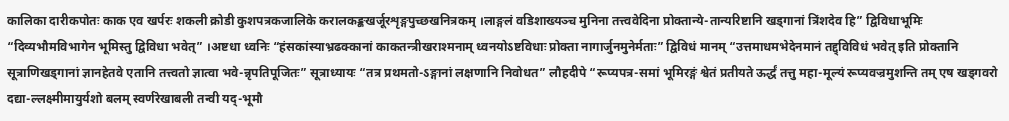कालिका दारीकपोतः काक एव खर्परः शकली क्रोडी कुशपत्रकजालिके करालकङ्कखर्जूरशृङ्गपुच्छखनित्रकम् ।लाङ्गलं वडिशाख्यञ्च मुनिना तत्त्ववेदिना प्रोक्तान्ये-तान्यरिष्टानि खड्गानां त्रिंशदेव हि” द्विविधाभूमिः “दिव्यभौमविभागेन भूमिस्तु द्विविधा भवेत्” ।अष्टधा ध्वनिः “हंसकांस्याभ्रढक्कानां काकतन्त्रीखराश्मनाम् ध्वनयोऽष्टविधाः प्रोक्ता नागार्जुनमुनेर्मताः” द्विविधं मानम् “उत्तमाधमभेदेनमानं तद्द्विविधं भवेत् इति प्रोक्तानि सूत्राणिखड्गानां ज्ञानहेतवे एतानि तत्त्वतो ज्ञात्वा भवे-न्नृपतिपूजितः” सूत्राध्यायः “तत्र प्रथमतो-ऽङ्गानां लक्षणानि निवोधत” लौहदीपे “रूप्यपत्र-समां भूमिरङ्गं श्वेतं प्रतीयते ऊर्द्धं तत्तु महा-मूल्यं रूप्यवज्रमुशन्ति तम् एष खड्गवरो दद्या-ल्लक्ष्मीमायुर्यशो बलम् स्वर्णरेखाबली तन्वी यद्-भूमौ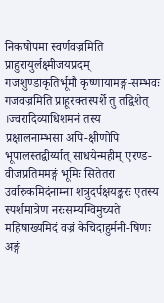निकषोपमा स्वर्णवज्रमिति प्राहुरायुर्लक्ष्मीजयप्रदम् गजशुण्डाकृतिर्भूमौ कृष्णायामङ्ग-सम्भवः गजवज्रमिति प्राहूरक्तस्पर्शे तु तद्विशेत् ।ज्वरादिव्याधिशमनं तस्य प्रक्षालनाम्भसा अपि-क्षीणोपि भूपालस्तद्वीर्य्यात् साधयेन्महीम् एरण्ड-वीजप्रतिममङ्गं भूमिः सितेतरा उर्वारुकमिदंनाम्ना शत्रुदर्पक्षयङ्करः एतस्य स्पर्शमात्रेण नरःसम्यग्विमुच्यते महिषाख्यमिदं वज्रं केचिदाहुर्मनी-षिणः अङ्गं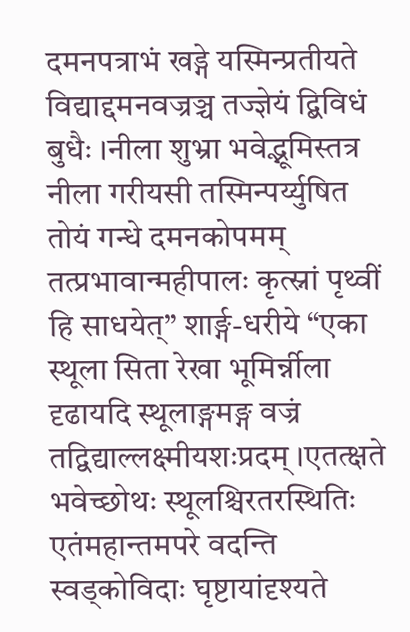दमनपत्राभं खड्गे यस्मिन्प्रतीयते विद्याद्दमनवज्रञ्च तज्ज्ञेयं द्बिविधं बुधैः ।नीला शुभ्रा भवेद्भूमिस्तत्र नीला गरीयसी तस्मिन्पर्य्युषित तोयं गन्धे दमनकोपमम् तत्प्रभावान्महीपालः कृत्स्नां पृथ्वीं हि साधयेत्” शार्ङ्ग-धरीये “एका स्थूला सिता रेखा भूमिर्न्नीला दृढायदि स्थूलाङ्गमङ्ग वज्रं तद्विद्याल्लक्ष्मीयशःप्रदम् ।एतत्क्षते भवेच्छोथः स्थूलश्चिरतरस्थितिः एतंमहान्तमपरे वदन्ति स्वड्कोविदाः घृष्टायांदृश्यते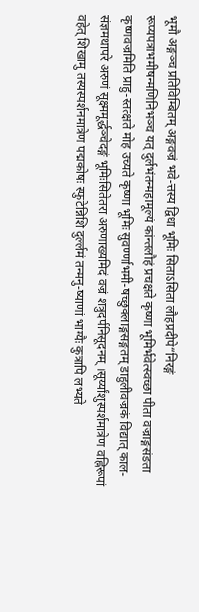भूमौ अङ्गञ्च प्रतिविम्बितम् अङ्गवज्रं भवे-त्तस्य द्विधा भूमिः सिताऽसिता लौहप्रदीपे“निरङ्गं रूप्यपत्राभमीषन्मणिनिभञ्च यत् दुर्लभंतन्महामूल्यं कांन्तलौहं प्रचक्षते कृष्णा भूमिर्भवेत्स्वच्छा पीता वज्राङ्गसंङता कृष्णवज्रमिति प्राहु-स्तत्क्षते मोह उच्यते कृष्णा भूमिः सुवर्ण्णाभमी-षच्छुक्लाङ्गसङ्गतम् डाहुलीवज्रकं विद्यात् काल-संज्ञमथापरे अरुणं सूक्ष्ममूर्द्धञ्चेदङ्गं भूमिःसितेतरा अरुणाख्यमिदं वज्रं शत्रुदर्पनिसूदनम् ।सूर्य्यांशुस्पर्शमात्रेण वह्निरूपां वहेत् शिखामु तस्यस्पर्शनमात्रेण पद्मकोषः स्फुटेन्निशि दुर्ल्लमं तन्मनु-ष्याणां भाग्यैः कुत्रापि लभ्यते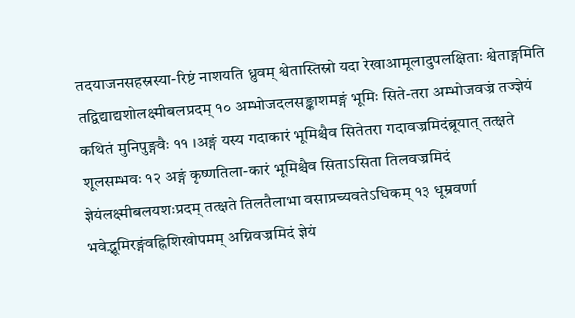तदयाजनसहस्रस्या-रिष्टं नाशयति ध्रुवम् श्वेतास्तिस्रो यदा रेखाआमूलादुपलक्षिताः श्वेताङ्गमिति तद्विद्याद्यशोलक्ष्मीबलप्रदम् १० अम्भोजदलसङ्काशमङ्गं भूमिः सिते-तरा अम्भोजवज्रं तज्ज्ञेयं कथितं मुनिपुङ्गवैः ११ ।अङ्गं यस्य गदाकारं भूमिश्चैव सितेतरा गदावज्रमिदंब्रूयात् तत्क्षते शूलसम्भवः १२ अङ्गं कृष्णतिला-कारं भूमिश्चैव सिताऽसिता तिलवज्रमिदं ज्ञेयंलक्ष्मीबलयशःप्रदम् तत्क्षते तिलतैलाभा वसाप्रच्यवतेऽधिकम् १३ धूम्रवर्णा भवेद्भूमिरङ्गंवह्निशिखोपमम् अग्निवज्रमिदं ज्ञेयं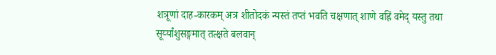शत्रूणां दाह-कारकम् अत्र शीतोदकं न्यस्तं तप्तं भवति चक्षणात् शाणे वह्निं वमेद् यस्तु तथा सूर्य्यांशुसङ्गमात् तत्क्षते बलवान्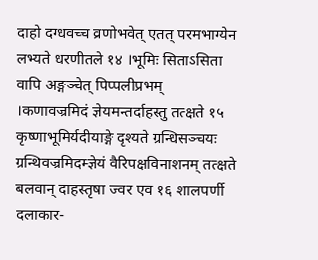दाहो दग्धवच्च व्रणोभवेत् एतत् परमभाग्येन लभ्यते धरणीतले १४ ।भूमिः सिताऽसिता वापि अङ्गञ्चेत् पिप्पलीप्रभम् ।कणावज्रमिदं ज्ञेयमन्तर्दाहस्तु तत्क्षते १५ कृष्णाभूमिर्यदीयाङ्गे दृश्यते ग्रन्धिसञ्चयः ग्रन्थिवज्रमिदम्ज्ञेयं वैरिपक्षविनाशनम् तत्क्षते बलवान् दाहस्तृषा ज्वर एव १६ शालपर्णी दलाकार-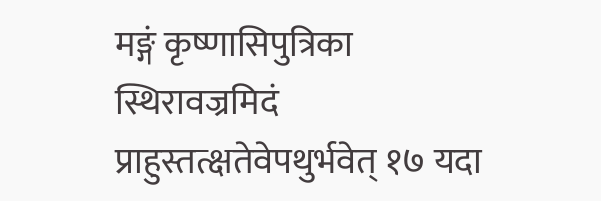मङ्गं कृष्णासिपुत्रिका स्थिरावज्रमिदं प्राहुस्तत्क्षतेवेपथुर्भवेत् १७ यदा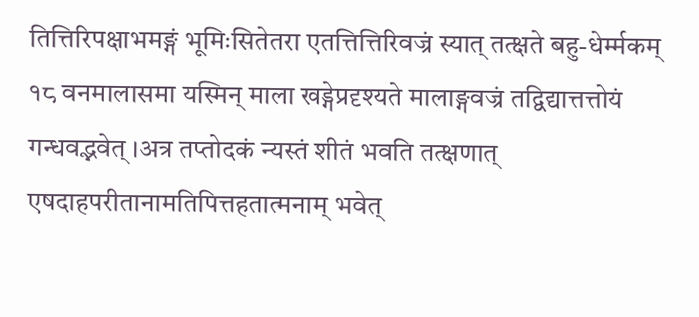तित्तिरिपक्षाभमङ्गं भूमिःसितेतरा एतत्तित्तिरिवज्रं स्यात् तत्क्षते बहु-धेर्म्मकम् १८ वनमालासमा यस्मिन् माला खड्गेप्रदृश्यते मालाङ्गवज्रं तद्विद्यात्तत्तोयं गन्धवद्भवेत् ।अत्र तप्तोदकं न्यस्तं शीतं भवति तत्क्षणात् एषदाहपरीतानामतिपित्तहतात्मनाम् भवेत्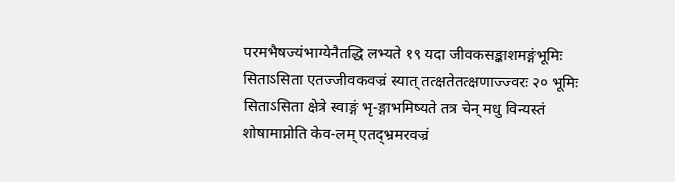परमभैषज्यंभाग्येनैतद्धि लभ्यते १९ यदा जीवकसङ्काशमङ्गंभूमिः सिताऽसिता एतज्जीवकवज्रं स्यात् तत्क्षतेतत्क्षणाज्ज्वरः २० भूमिः सिताऽसिता क्षेत्रे स्वाङ्गं भृ-ङ्गाभमिष्यते तत्र चेन् मधु विन्यस्तं शोषामाप्नोति केव-लम् एतद्भ्रमरवज्रं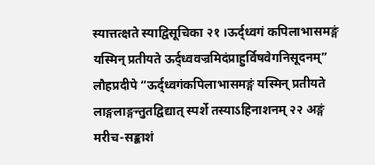स्यात्तत्क्षते स्याद्विसूचिका २१ ।ऊर्द्ध्वगं कपिलाभासमङ्गं यस्मिन् प्रतीयते ऊर्द्ध्ववज्रमिदंप्राहुर्विषवेगनिसूदनम्” लौहप्रदीपे “ऊर्द्ध्वगंकपिलाभासमङ्गं यस्मिन् प्रतीयते लाङ्गलाङ्गन्तुतद्विद्यात् स्पर्शे तस्याऽहिनाशनम् २२ अङ्गं मरीच-सङ्काशं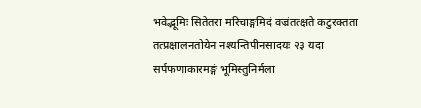भवेद्भूमिः सितेतरा मरिचाङ्गमिदं वज्रंतत्क्षते कटुरक्तता तत्प्रक्षालनतोयेन नश्यन्तिपीनसादयः २३ यदा सर्पफणाकारमङ्गं भूमिस्तुनिर्मला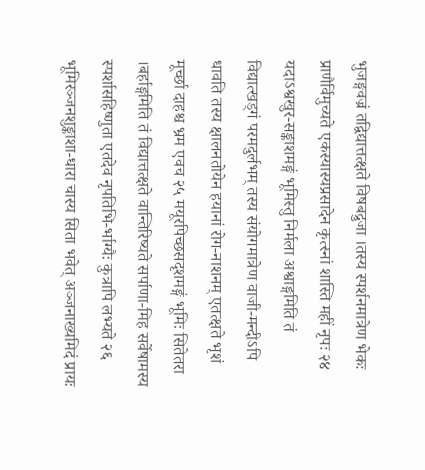भुजङ्गवज्रं तद्विद्यात्तत्क्षते विषबद्रुजा ।तस्य स्पर्शनमात्रेण भेकः प्राणैर्विमुच्यते एकस्यास्यप्रसादेन कृत्स्नां शास्ति महीं नृपः २४ यदाऽश्वखुर-सङ्काशमङ्गं भूमिस्तु निर्मला अश्वाङ्गमिति तं विद्यात्खड्गं परमदुर्लभम् तस्य संयोगमात्रेण वाजी-मन्दीऽपि धावति तस्य क्षालनतोयेन हयानां रोग-नाशनम् एतत्क्षते भृशं मूर्च्छा दाहश्च भ्रम एवच २५ मयूरपिच्छसदृशमङ्गं भूमिः सितेतरा ।बर्हाङ्गमिति तं विद्यात्तत्क्षते वान्तिरिष्यते सर्पाणा-मिह सर्वेषामस्य स्पर्शासहिष्णुता एतदेव नृपतिभि-र्भाग्यैः कुत्रापि लभ्यते २६ भूमिरञ्जनशुङ्काशा-धारा चास्य सिता भवेत् अञ्जनाख्यमिदं प्रायः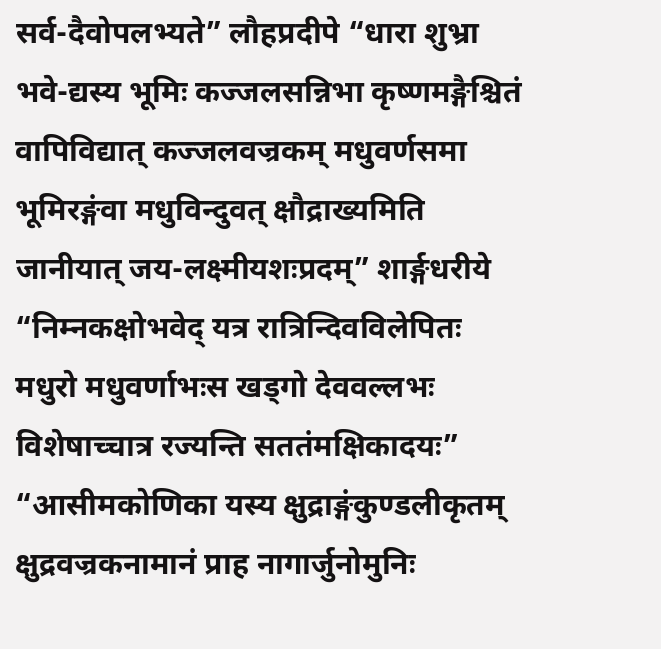सर्व-दैवोपलभ्यते” लौहप्रदीपे “धारा शुभ्रा भवे-द्यस्य भूमिः कज्जलसन्निभा कृष्णमङ्गैश्चितं वापिविद्यात् कज्जलवज्रकम् मधुवर्णसमा भूमिरङ्गंवा मधुविन्दुवत् क्षौद्राख्यमिति जानीयात् जय-लक्ष्मीयशःप्रदम्” शार्ङ्गधरीये “निम्नकक्षोभवेद् यत्र रात्रिन्दिवविलेपितः मधुरो मधुवर्णाभःस खड्गो देववल्लभः विशेषाच्चात्र रज्यन्ति सततंमक्षिकादयः” “आसीमकोणिका यस्य क्षुद्राङ्गंकुण्डलीकृतम् क्षुद्रवज्रकनामानं प्राह नागार्जुनोमुनिः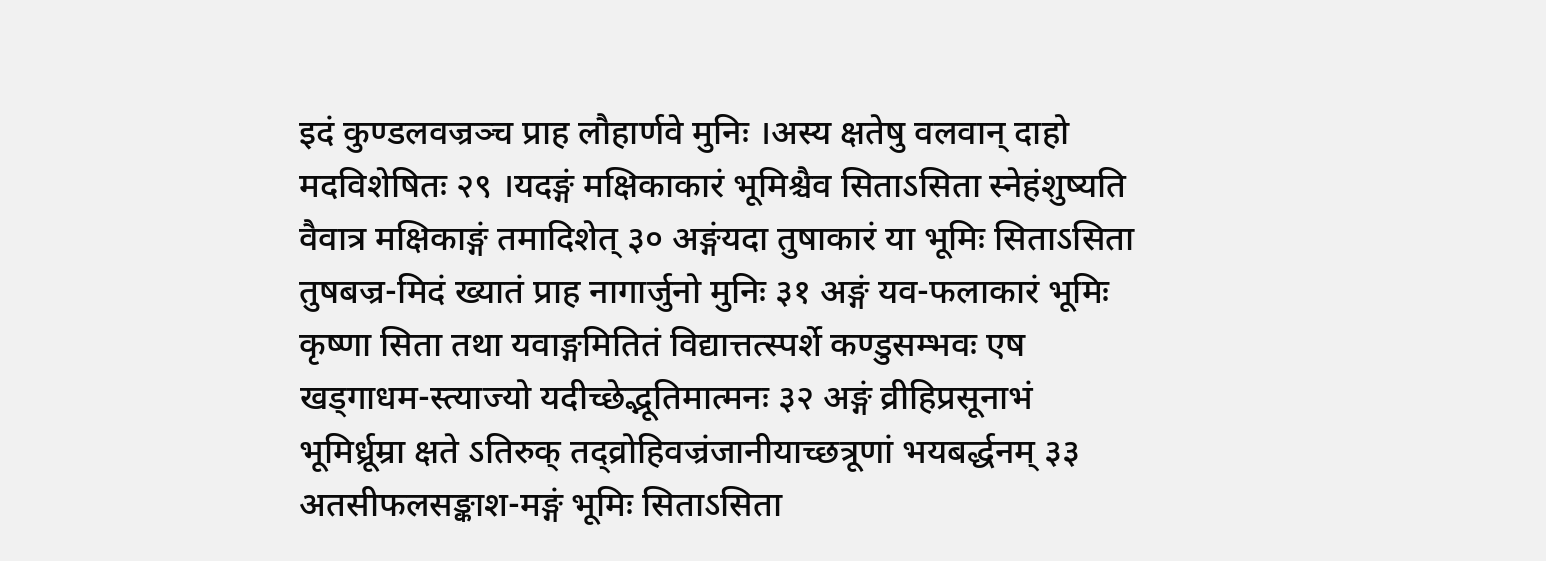इदं कुण्डलवज्रञ्च प्राह लौहार्णवे मुनिः ।अस्य क्षतेषु वलवान् दाहो मदविशेषितः २९ ।यदङ्गं मक्षिकाकारं भूमिश्चैव सिताऽसिता स्नेहंशुष्यति वैवात्र मक्षिकाङ्गं तमादिशेत् ३० अङ्गंयदा तुषाकारं या भूमिः सिताऽसिता तुषबज्र-मिदं ख्यातं प्राह नागार्जुनो मुनिः ३१ अङ्गं यव-फलाकारं भूमिः कृष्णा सिता तथा यवाङ्गमितितं विद्यात्तत्स्पर्शे कण्डुसम्भवः एष खड्गाधम-स्त्याज्यो यदीच्छेद्भूतिमात्मनः ३२ अङ्गं व्रीहिप्रसूनाभं भूमिर्ध्रूम्रा क्षते ऽतिरुक् तद्व्रोहिवज्रंजानीयाच्छत्रूणां भयबर्द्धनम् ३३ अतसीफलसङ्काश-मङ्गं भूमिः सिताऽसिता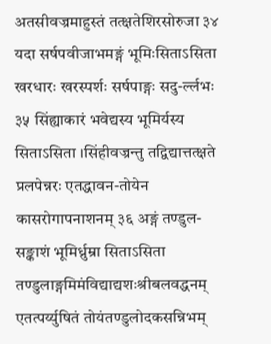अतसीवज्रमाहुस्तं तत्क्षतेशिरसोरुजा ३४ यदा सर्षपवीजाभमङ्गं भूमिःसिताऽसिता खरधारः खरस्पर्शः सर्षपाङ्गः सदु-र्ल्लभः ३५ सिंह्याकारं भवेद्यस्य भूमिर्यस्य सिताऽसिता ।सिंहीवज्रन्तु तद्विद्यात्तत्क्षते प्रलपेन्नरः एतद्धावन-तोयेन कासरोगापनाशनम् ३६ अङ्गं तण्डुल-सङ्काशं भूमिर्ध्रुम्रा सिताऽसिता तण्डुलाङ्गमिमंविद्याद्यशःश्रीबलवद्धनम् एतत्पर्य्युषितं तोयंतण्डुलोदकसन्निभम्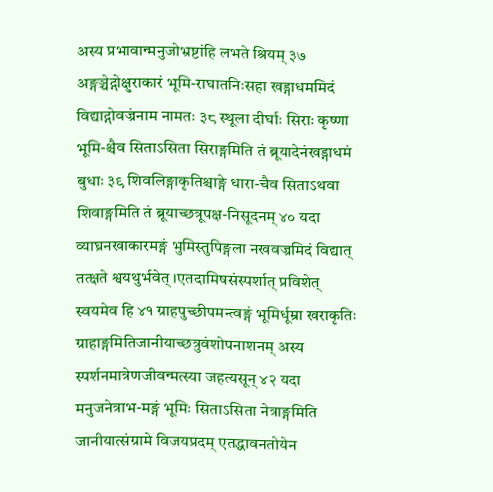अस्य प्रभावान्मनुजोभ्रष्टांहि लभते श्रियम् ३७ अङ्गञ्चेद्गोक्षुराकारं भूमि-राघातनिःसहा खड्गाधममिदं विद्याद्गोवज्रंनाम नामतः ३८ स्थूला दीर्घाः सिराः कृष्णा भूमि-श्चैव सिताऽसिता सिराङ्गमिति तं ब्रूयादेनंखड्गाधमं बुधाः ३९ शिवलिङ्गाकृतिश्चाङ्गे धारा-चैव सिताऽथवा शिवाङ्गमिति तं ब्रूयाच्छत्रूपक्ष-निसूदनम् ४० यदा व्याघ्रनखाकारमङ्गं भुमिस्तुपिङ्गला नखवज्रमिदं विद्यात् तत्क्षते श्वयथुर्भवेत् ।एतदामिषसंस्पर्शात् प्रविशेत् स्वयमेव हि ४१ ग्राहपुच्छीपमन्त्वङ्गं भूमिर्धूम्रा खराकृतिः ग्राहाङ्गमितिजानीयाच्छत्रुवंशोपनाशनम् अस्य स्पर्शनमात्रेणजीवन्मत्स्या जहत्यसून् ४२ यदा मनुजनेत्राभ-मङ्गं भूमिः सिताऽसिता नेत्राङ्गमिति जानीयात्संग्रामे विजयप्रदम् एतद्धावनतोयेन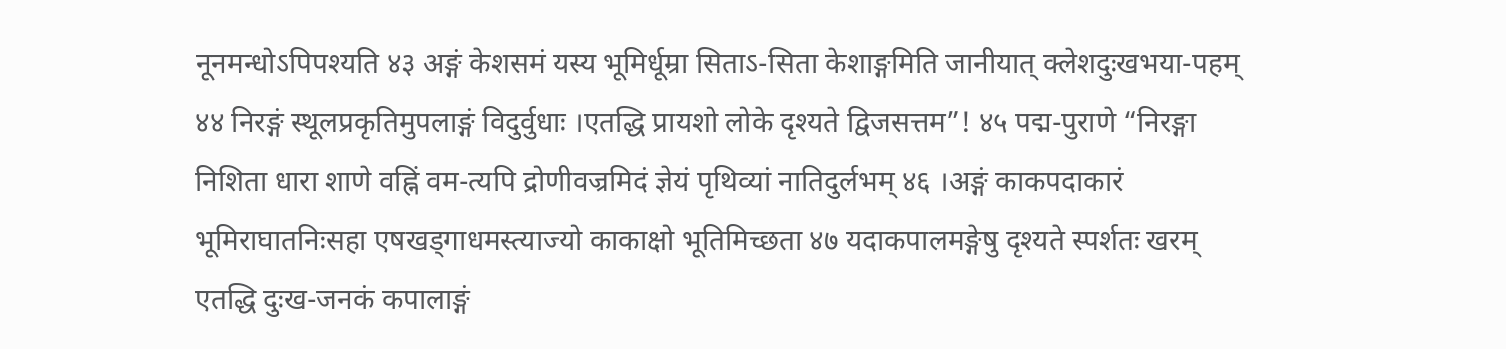नूनमन्धोऽपिपश्यति ४३ अङ्गं केशसमं यस्य भूमिर्धूम्रा सिताऽ-सिता केशाङ्गमिति जानीयात् क्लेशदुःखभया-पहम् ४४ निरङ्गं स्थूलप्रकृतिमुपलाङ्गं विदुर्वुधाः ।एतद्धि प्रायशो लोके दृश्यते द्विजसत्तम”! ४५ पद्म-पुराणे “निरङ्गा निशिता धारा शाणे वह्निं वम-त्यपि द्रोणीवज्रमिदं ज्ञेयं पृथिव्यां नातिदुर्लभम् ४६ ।अङ्गं काकपदाकारं भूमिराघातनिःसहा एषखड्गाधमस्त्याज्यो काकाक्षो भूतिमिच्छता ४७ यदाकपालमङ्गेषु दृश्यते स्पर्शतः खरम् एतद्धि दुःख-जनकं कपालाङ्गं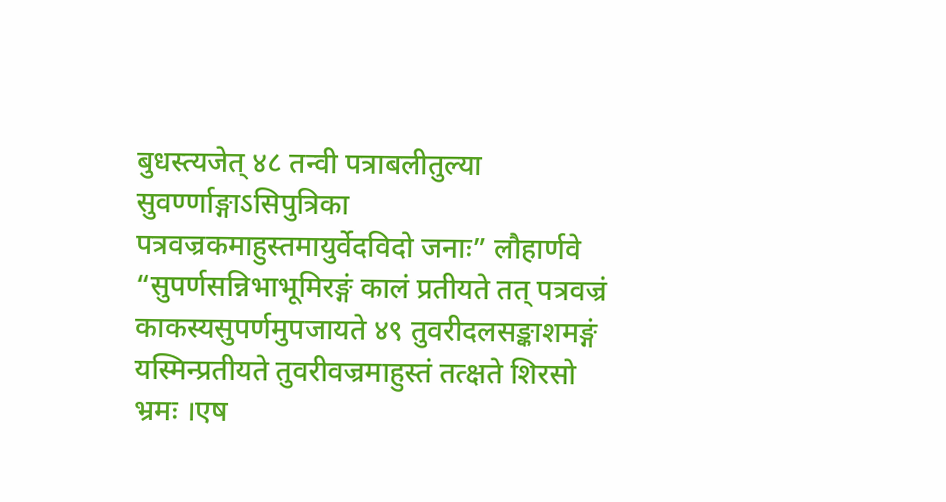बुधस्त्यजेत् ४८ तन्वी पत्राबलीतुल्या सुवर्ण्णाङ्गाऽसिपुत्रिका पत्रवज्रकमाहुस्तमायुर्वेदविदो जनाः” लौहार्णवे “सुपर्णसन्निभाभूमिरङ्गं कालं प्रतीयते तत् पत्रवज्रं काकस्यसुपर्णमुपजायते ४९ तुवरीदलसङ्काशमङ्गं यस्मिन्प्रतीयते तुवरीवज्रमाहुस्तं तत्क्षते शिरसो भ्रमः ।एष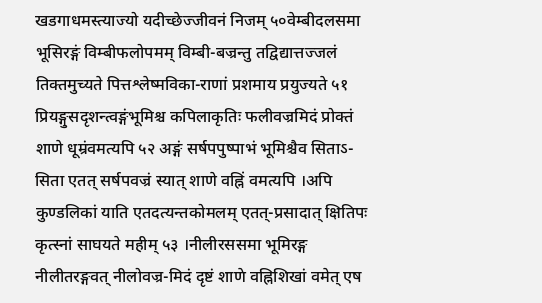खडगाधमस्त्याज्यो यदीच्छेज्जीवनं निजम् ५०वेम्बीदलसमा भूसिरङ्गं विम्बीफलोपमम् विम्बी-बज्रन्तु तद्विद्यात्तज्जलं तिक्तमुच्यते पित्तश्लेष्मविका-राणां प्रशमाय प्रयुज्यते ५१ प्रियङ्गुसदृशन्त्वङ्गंभूमिश्च कपिलाकृतिः फलीवज्रमिदं प्रोक्तं शाणे धूम्रंवमत्यपि ५२ अङ्गं सर्षपपुष्पाभं भूमिश्चैव सिताऽ-सिता एतत् सर्षपवज्रं स्यात् शाणे वह्निं वमत्यपि ।अपि कुण्डलिकां याति एतदत्यन्तकोमलम् एतत्-प्रसादात् क्षितिपः कृत्स्नां साघयते महीम् ५३ ।नीलीरससमा भूमिरङ्ग नीलीतरङ्गवत् नीलोवज्र-मिदं दृष्टं शाणे वह्निशिखां वमेत् एष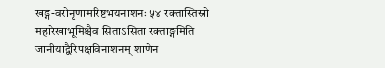खड्ग-वरोनृणामरिष्टभयनाशनः ५४ रक्तास्तिस्रो महारेखाभूमिश्चैव सिताऽसिता रक्ताङ्गमिति जानीयाद्वैरिपक्षविनाशनम् शाणेन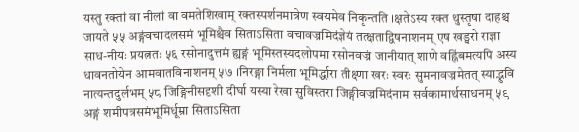यस्तु रक्तां वा नीलां वा वमतेशिखाम् रक्तस्पर्शनमात्रेण स्वयमेव निकृन्तति ।क्षतेऽस्य रक्त थुस्तृषा दाहश्च जायते ५५ अङ्गंवचादलसमं भूमिश्चैव सिताऽसिता वचावज्रमिदंज्ञेयं तत्क्षताद्विषनाशनम् एष खड्वरो राज्ञा साध-नीयः प्रयत्नतः ५६ रसोनादुत्तमं ह्यङ्गं भूमिस्तस्यदलोपमा रसोनवज्रं जानीयात् शाणे वह्निंबमत्यपि अस्य धावनतोयेन आमवातविनाशनम् ५७ ।निरङ्गा निर्मला भूमिर्द्धारा तीक्ष्णा खरः स्वरः सुमनावज्रमेतत् स्याद्भुवि नात्यन्तदुर्लभम् ५८ जिङ्गिनीसदृशी दीर्घा यस्या रेखा सुविस्तरा जिङ्गीवज्रमिदंनाम सर्वकामार्थसाधनम् ५९ अङ्गं शमीपत्रसमंभूमिर्धूम्रा सिताऽसिता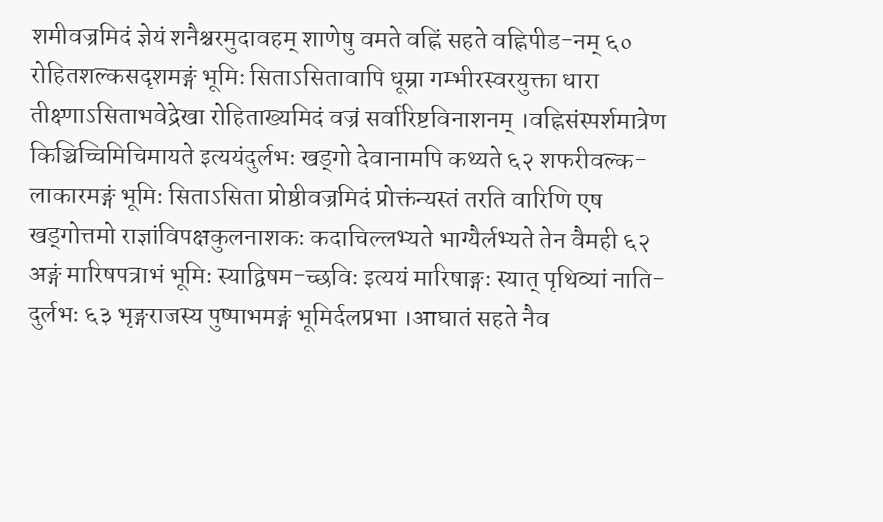शमीवज्रमिदं ज्ञेयं शनैश्चरमुदावहम् शाणेषु वमते वह्निं सहते वह्निपीड-नम् ६० रोहितशल्कसदृशमङ्गं भूमिः सिताऽसितावापि धूम्रा गम्भीरस्वरयुक्ता धारा तीक्ष्णाऽसिताभवेद्रेखा रोहिताख्यमिदं वज्रं सर्वारिष्टविनाशनम् ।वह्निसंस्पर्शमात्रेण किञ्चिच्चिमिचिमायते इत्ययंदुर्लभः खड्गो देवानामपि कथ्यते ६२ शफरीवल्क-लाकारमङ्गं भूमिः सिताऽसिता प्रोष्ठीवज्रमिदं प्रोक्तंन्यस्तं तरति वारिणि एष खड्गोत्तमो राज्ञांविपक्षकुलनाशकः कदाचिल्लभ्यते भाग्यैर्लभ्यते तेन वैमही ६२ अङ्गं मारिषपत्राभं भूमिः स्याद्विषम-च्छविः इत्ययं मारिषाङ्गः स्यात् पृथिव्यां नाति-दुर्लभः ६३ भृङ्गराजस्य पुष्पाभमङ्गं भूमिर्दलप्रभा ।आघातं सहते नैव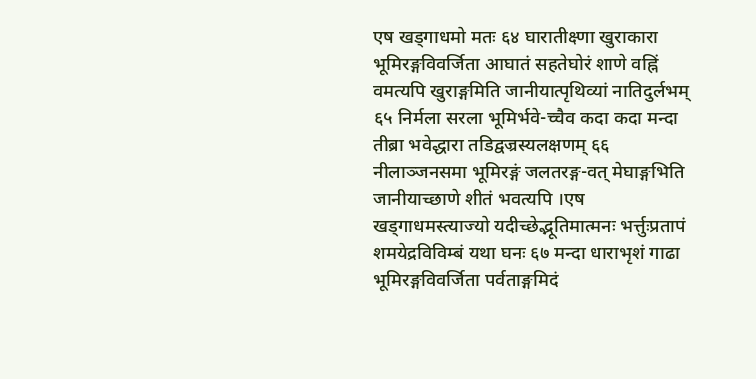एष खड्गाधमो मतः ६४ घारातीक्ष्णा खुराकारा भूमिरङ्गविवर्जिता आघातं सहतेघोरं शाणे वह्निं वमत्यपि खुराङ्गमिति जानीयात्पृथिव्यां नातिदुर्लभम् ६५ निर्मला सरला भूमिर्भवे-च्चैव कदा कदा मन्दा तीब्रा भवेद्धारा तडिद्वज्रस्यलक्षणम् ६६ नीलाञ्जनसमा भूमिरङ्गं जलतरङ्ग-वत् मेघाङ्गभिति जानीयाच्छाणे शीतं भवत्यपि ।एष खड्गाधमस्त्याज्यो यदीच्छेद्भूतिमात्मनः भर्त्तुःप्रतापं शमयेद्रविविम्बं यथा घनः ६७ मन्दा धाराभृशं गाढा भूमिरङ्गविवर्जिता पर्वताङ्गमिदं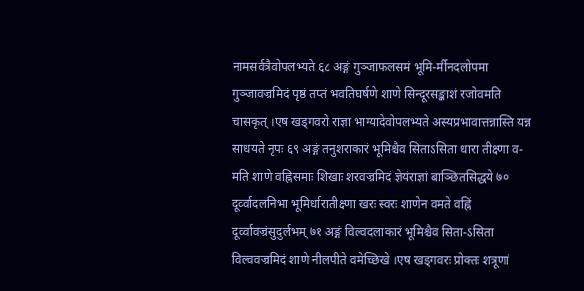नामसर्वत्रैवोपलभ्यते ६८ अङ्गं गुञ्जाफलसमं भूमि-र्मीनदलोपमा गुञ्जावज्रमिदं पृष्ठं तप्तं भवतिघर्षणे शाणे सिन्दूरसङ्काशं रजोवमति चासकृत् ।एष खड्गवरो राज्ञा भाग्यादेवोपलभ्यते अस्यप्रभावात्तन्नास्ति यन्न साधयते नृपः ६९ अङ्गं तनुशराकारं भूमिश्चैव सिताऽसिता धारा तीक्ष्णा व-मति शाणे वह्निसमाः शिखाः शरवज्रमिदं ज्ञेयंराज्ञां बाञ्छितसिद्धये ७० दूर्व्वादलनिभा भूमिर्धारातीक्ष्णा खरः स्वरः शाणेन वमते वह्निं दूर्व्वावज्रंसुदुर्लभम् ७१ अङ्गं विल्वदलाकारं भूमिश्चैव सिता-ऽसिता विल्ववज्रमिदं शाणे नीलपीते वमेच्छिखे ।एष खड्गवरः प्रोक्तः शत्रूणां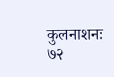कुलनाशनः ७२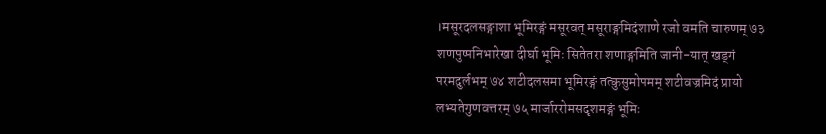।मसूरदलसङ्गाशा भूमिरङ्गं मसूरवत् मसूराङ्गमिदंशाणे रजो वमति चारुणम् ७३ शणपुष्पनिभारेखा दीर्घा भूमिः सितेतरा शणाङ्गमिति जानी-यात् खड्गं परमदुर्लभम् ७४ शटीदलसमा भूमिरङ्गं तत्कुसुमोपमम् शटीवज्रमिदं प्रायो लभ्यतेगुणवत्तरम् ७५ मार्जाररोमसदृशमङ्गं भूमिः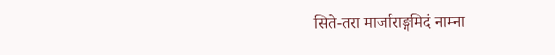सिते-तरा मार्जाराङ्गमिदं नाम्ना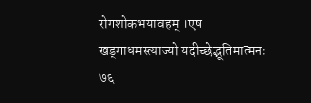रोगशोकभयावहम् ।एष खड्गाधमस्त्याज्यो यदीच्छेद्भूतिमात्मनः ७६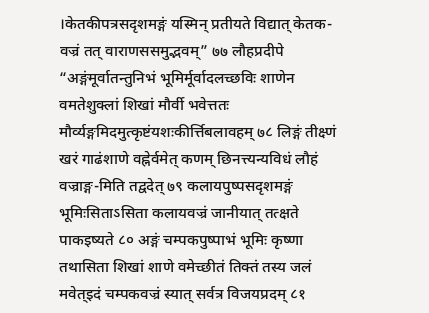।केतकीपत्रसदृशमङ्गं यस्मिन् प्रतीयते विद्यात् केतक-वज्रं तत् वाराणससमुद्भवम्” ७७ लौहप्रदीपे “अङ्गंमूर्वातन्तुनिभं भूमिर्मूर्वादलच्छविः शाणेन वमतेशुक्लां शिखां मौर्वी भवेत्ततः मौर्व्यङ्गमिदमुत्कृष्टंयशःकीर्त्तिबलावहम् ७८ लिङ्गं तीक्ष्णं खरं गाढंशाणे वह्नेर्वमेत् कणम् छिनत्त्यन्यविधं लौहं वज्राङ्ग-मिति तद्वदेत् ७९ कलायपुष्पसदृशमङ्गं भूमिःसिताऽसिता कलायवज्रं जानीयात् तत्क्षते पाकइष्यते ८० अङ्गं चम्पकपुष्पाभं भूमिः कृष्णा तथासिता शिखां शाणे वमेच्छीतं तिक्तं तस्य जलं मवेत्इदं चम्पकवज्रं स्यात् सर्वत्र विजयप्रदम् ८१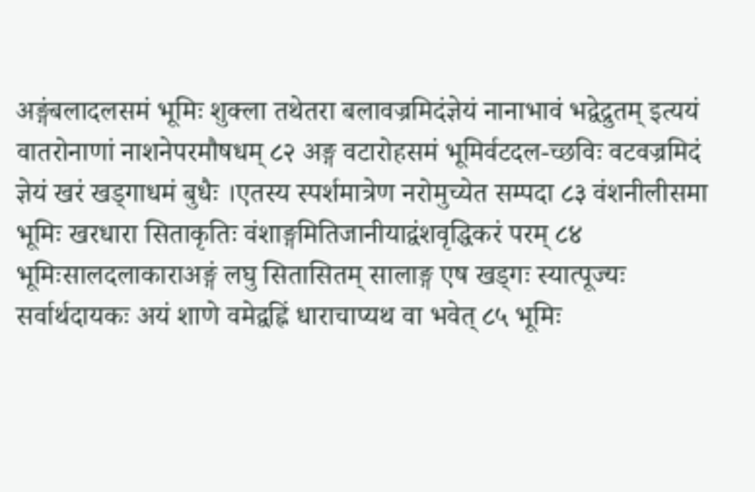अङ्गंबलादलसमं भूमिः शुक्ला तथेतरा बलावज्रमिदंज्ञेयं नानाभावं भद्वेद्रुतम् इत्ययं वातरोनाणां नाशनेपरमौषधम् ८२ अङ्ग वटारोहसमं भूमिर्वटदल-च्छविः वटवज्रमिदं ज्ञेयं खरं खड्गाधमं बुधैः ।एतस्य स्पर्शमात्रेण नरोमुच्येत सम्पदा ८३ वंशनीलीसमा भूमिः खरधारा सिताकृतिः वंशाङ्गमितिजानीयाद्वंशवृद्धिकरं परम् ८४ भूमिःसालदलाकाराअङ्गं लघु सितासितम् सालाङ्ग एष खड्गः स्यात्पूज्यः सर्वार्थदायकः अयं शाणे वमेद्वह्निं धाराचाप्यथ वा भवेत् ८५ भूमिः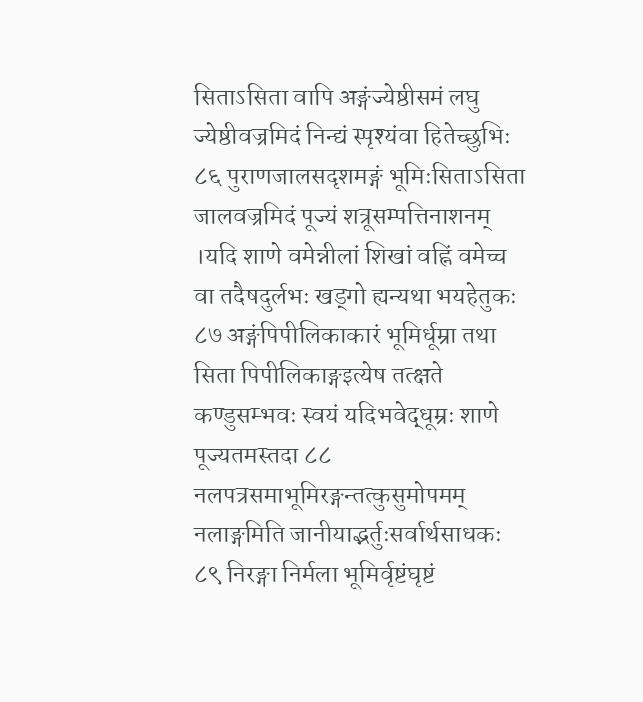सिताऽसिता वापि अङ्गंज्येष्ठीसमं लघु ज्येष्ठीवज्रमिदं निन्द्यं स्पृश्यंवा हितेच्छुभिः ८६ पुराणजालसदृशमङ्गं भूमिःसिताऽसिता जालवज्रमिदं पूज्यं शत्रूसम्पत्तिनाशनम् ।यदि शाणे वमेन्नीलां शिखां वह्निं वमेच्च वा तदैषदुर्लभः खड्गो ह्यन्यथा भयहेतुकः ८७ अङ्गंपिपीलिकाकारं भूमिर्धूम्रा तथा सिता पिपीलिकाङ्गइत्येष तत्क्षते कण्डुसम्भवः स्वयं यदिभवेद्धूम्रः शाणे पूज्यतमस्तदा ८८ नलपत्रसमाभूमिरङ्गन्तत्कुसुमोपमम् नलाङ्गमिति जानीयाद्भर्तुःसर्वार्थसाधकः ८९ निरङ्गा निर्मला भूमिर्वृष्टंघृष्टं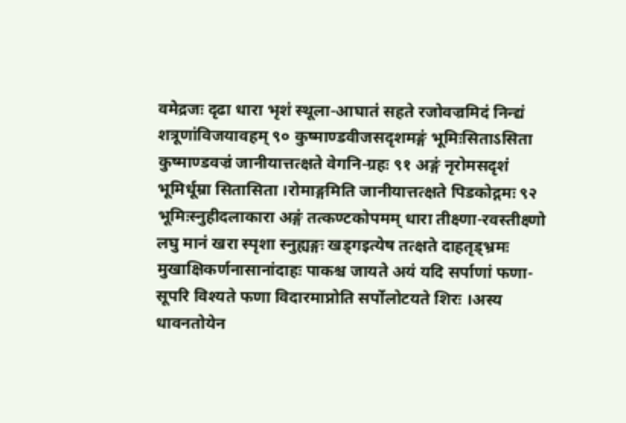वमेद्रजः दृढा धारा भृशं स्थूला-आघातं सहते रजोवज्रमिदं निन्द्यं शत्रूणांविजयावहम् ९० कुष्माण्डवीजसदृशमङ्गं भूमिःसिताऽसिता कुष्माण्डवज्रं जानीयात्तत्क्षते वेगनि-ग्रहः ९१ अङ्गं नृरोमसदृशं भूमिर्धूम्रा सितासिता ।रोमाङ्गमिति जानीयात्तत्क्षते पिडकोद्गमः ९२ भूमिःस्नुहीदलाकारा अङ्गं तत्कण्टकोपमम् धारा तीक्ष्णा-रवस्तीक्ष्णो लघु मानं खरा स्पृशा स्नुह्यङ्गः खड्गइत्येष तत्क्षते दाहतृड्भ्रमः मुखाक्षिकर्णनासानांदाहः पाकश्च जायते अयं यदि सर्पाणां फणा-सूपरि विश्यते फणा विदारमाप्नोति सर्पोलोटयते शिरः ।अस्य धावनतोयेन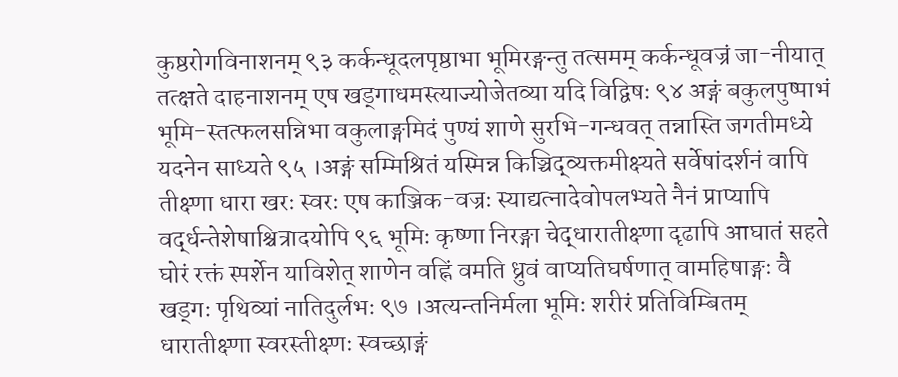कुष्ठरोगविनाशनम् ९३ कर्कन्धूदलपृष्ठाभा भूमिरङ्गन्तु तत्समम् कर्कन्धूवज्रं जा-नीयात् तत्क्षते दाहनाशनम् एष खड्गाधमस्त्याज्योजेतव्या यदि विद्विषः ९४ अङ्गं बकुलपुष्पाभं भूमि-स्तत्फलसन्निभा वकुलाङ्गमिदं पुण्यं शाणे सुरभि-गन्धवत् तन्नास्ति जगतीमध्ये यदनेन साध्यते ९५ ।अङ्गं सम्मिश्रितं यस्मिन्न किञ्चिद्व्यक्तमीक्ष्यते सर्वेषांदर्शनं वापि तीक्ष्णा धारा खरः स्वरः एष काञ्जिक-वज्रः स्याद्यत्नादेवोपलभ्यते नैनं प्राप्यापि वर्द्धन्तेशेषाश्चित्रादयोपि ९६ भूमिः कृष्णा निरङ्गा चेद्धारातीक्ष्णा दृढापि आघातं सहते घोरं रक्तं स्पर्शेन याविशेत् शाणेन वह्निं वमति ध्रुवं वाप्यतिघर्षणात् वामहिषाङ्गः वै खड्गः पृथिव्यां नातिदुर्लभः ९७ ।अत्यन्तनिर्मला भूमिः शरीरं प्रतिविम्बितम् धारातीक्ष्णा स्वरस्तीक्ष्णः स्वच्छाङ्गं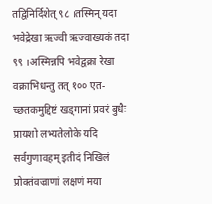तद्विनिर्दिशेत् ९८ ।तस्मिन् यदा भवेद्रेखा ऋज्वी ऋज्वाख्यकं तदा ९९ ।अस्मिन्नपि भवेद्वक्रा रेखा वक्राभिधन्तु तत् १०० एत-च्छतकमुद्दिष्टं खड्गानां प्रवरं बुधैः प्रायशो लभ्यतेलोके यदि सर्वगुणावहम् इतीदं निखिलं प्रोक्तंवज्राणां लक्षणं मया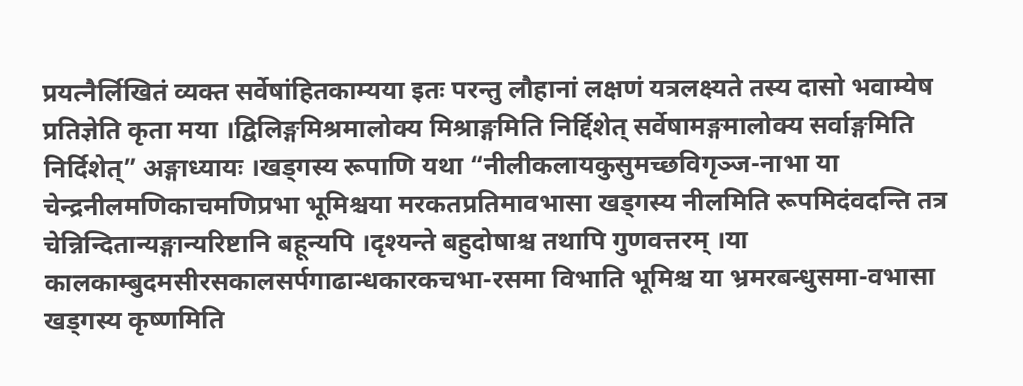प्रयत्नैर्लिखितं व्यक्त सर्वेषांहितकाम्यया इतः परन्तु लौहानां लक्षणं यत्रलक्ष्यते तस्य दासो भवाम्येष प्रतिज्ञेति कृता मया ।द्विलिङ्गमिश्रमालोक्य मिश्राङ्गमिति निर्द्दिशेत् सर्वेषामङ्गमालोक्य सर्वाङ्गमिति निर्दिशेत्” अङ्गाध्यायः ।खड्गस्य रूपाणि यथा “नीलीकलायकुसुमच्छविगृञ्ज-नाभा या चेन्द्रनीलमणिकाचमणिप्रभा भूमिश्चया मरकतप्रतिमावभासा खड्गस्य नीलमिति रूपमिदंवदन्ति तत्र चेन्निन्दितान्यङ्गान्यरिष्टानि बहून्यपि ।दृश्यन्ते बहुदोषाश्च तथापि गुणवत्तरम् ।या कालकाम्बुदमसीरसकालसर्पगाढान्धकारकचभा-रसमा विभाति भूमिश्च या भ्रमरबन्धुसमा-वभासा खड्गस्य कृष्णमिति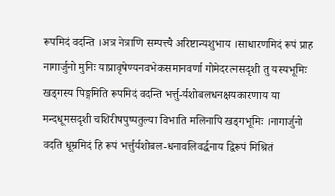रूपमिदं वदन्ति ।अत्र नेत्राणि सम्पत्त्यै अरिष्टान्यशुभाय ।साधारणमिदं रूपं प्राह नागार्जुनो मुनिः याप्रावृषेण्यनवभेकसमानवर्णा गोमेदरत्नसदृशी तु यस्यभूमिः खड्गस्य पिङ्गमिति रूपमिदं वदन्ति भर्त्तु-र्यशोबलधनक्षयकारणाय या मन्दधूमसदृशी चशिरीषपुष्पतुल्या विभाति मलिनापि खड्गभूमिः ।नागार्जुनो वदति धूम्रमिदं हि रूपं भर्त्तुर्यशोबल-धनावलिवर्द्धनाय द्विरूपं मिश्रितं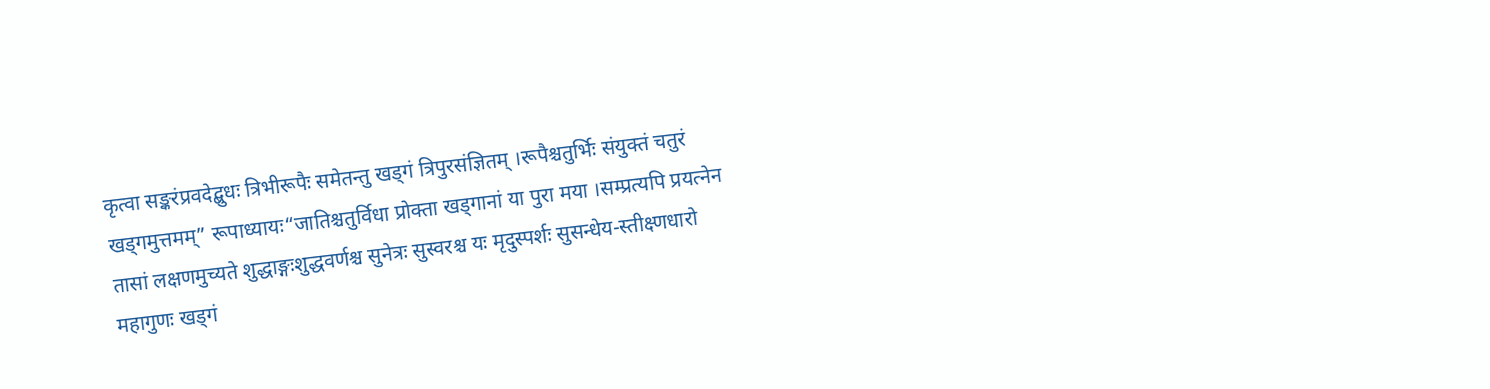कृत्वा सङ्करंप्रवदेद्बुधः त्रिभीरूपैः समेतन्तु खड्गं त्रिपुरसंज्ञितम् ।रूपैश्चतुर्भिः संयुक्तं चतुरं खड्गमुत्तमम्” रूपाध्यायः“जातिश्चतुर्विधा प्रोक्ता खड्गानां या पुरा मया ।सम्प्रत्यपि प्रयत्नेन तासां लक्षणमुच्यते शुद्धाङ्गःशुद्धवर्णश्च सुनेत्रः सुस्वरश्च यः मृदुस्पर्शः सुसन्धेय-स्तीक्ष्णधारो महागुणः खड्गं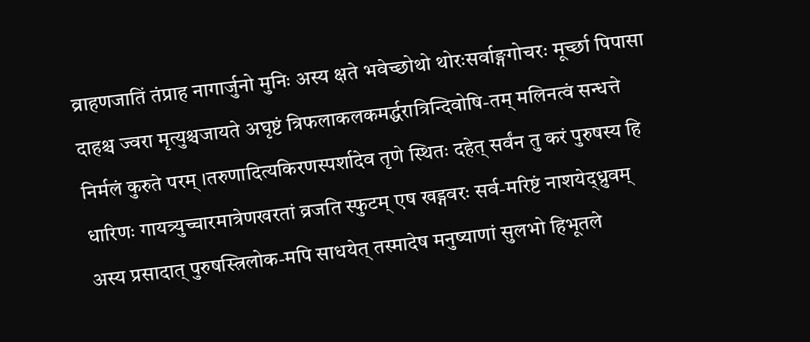व्राहणजातिं तंप्राह नागार्जुनो मुनिः अस्य क्षते भवेच्छोथो थोरःसर्वाङ्गगोचरः मूर्च्छा पिपासा दाहश्च ज्वरा मृत्युश्चजायते अघृष्टं त्रिफलाकलकमर्द्धरात्रिन्दिवोषि-तम् मलिनत्वं सन्धत्ते निर्मलं कुरुते परम् ।तरुणादित्यकिरणस्पर्शादेव तृणे स्थितः दहेत् सर्वंन तु करं पुरुषस्य हि धारिणः गायत्र्युच्चारमात्रेणखरतां व्रजति स्फुटम् एष खड्गवरः सर्व-मरिष्टं नाशयेद्ध्रुवम् अस्य प्रसादात् पुरुषस्त्रिलोक-मपि साधयेत् तस्मादेष मनुष्याणां सुलभो हिभूतले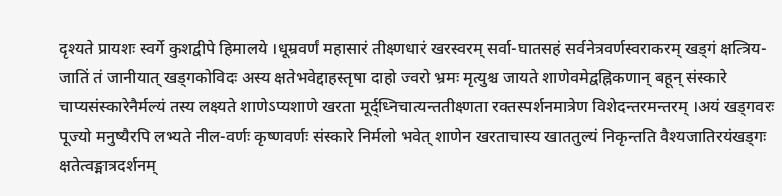दृश्यते प्रायशः स्वर्गे कुशद्वीपे हिमालये ।धूम्रवर्णं महासारं तीक्ष्णधारं खरस्वरम् सर्वा-घातसहं सर्वनेत्रवर्णस्वराकरम् खड्गं क्षत्त्रिय-जातिं तं जानीयात् खड्गकोविदः अस्य क्षतेभवेद्दाहस्तृषा दाहो ज्वरो भ्रमः मृत्युश्च जायते शाणेवमेद्वह्निकणान् बहून् संस्कारे चाप्यसंस्कारेनैर्मल्यं तस्य लक्ष्यते शाणेऽप्यशाणे खरता मूर्द्ध्निचात्यन्ततीक्ष्णता रक्तस्पर्शनमात्रेण विशेदन्तरमन्तरम् ।अयं खड्गवरः पूज्यो मनुष्यैरपि लभ्यते नील-वर्णः कृष्णवर्णः संस्कारे निर्मलो भवेत् शाणेन खरताचास्य खाततुल्यं निकृन्तति वैश्यजातिरयंखड्गः क्षतेत्वङ्मात्रदर्शनम्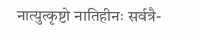नात्युत्कृष्टो नातिहीनः सर्वत्रै-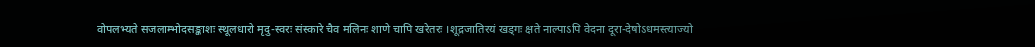वोपलभ्यते सजलाम्भोदसङ्काशः स्थूलधारो मृदु-स्वरः संस्कारे चैव मलिनः शाणे चापि खरेतरः ।शूद्रजातिरयं खड्गः क्षते नाल्पाऽपि वेदना दूरा-देषोऽधमस्त्याज्यो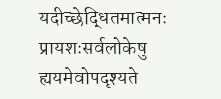यदीच्छेद्धितमात्मनः प्रायशःसर्वलोकेषु ह्ययमेवोपदृश्यते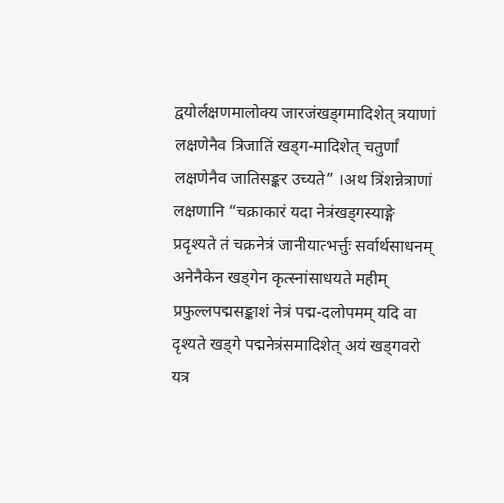द्वयोर्लक्षणमालोक्य जारजंखड्गमादिशेत् त्रयाणां लक्षणेनैव त्रिजातिं खड्ग-मादिशेत् चतुर्णां लक्षणेनैव जातिसङ्कर उच्यते” ।अथ त्रिंशन्नेत्राणां लक्षणानि “चक्राकारं यदा नेत्रंखड्गस्याङ्गे प्रदृश्यते तं चक्रनेत्रं जानीयात्भर्त्तुः सर्वार्थसाधनम् अनेनैकेन खड्गेन कृत्स्नांसाधयते महीम् प्रफुल्लपद्मसङ्काशं नेत्रं पद्म-दलोपमम् यदि वा दृश्यते खड्गे पद्मनेत्रंसमादिशेत् अयं खड्गवरो यत्र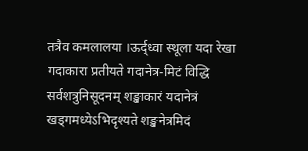तत्रैव कमलालया ।ऊर्द्ध्वा स्थूला यदा रेखा गदाकारा प्रतीयते गदानेत्र-मिटं विद्धि सर्वशत्रुनिसूदनम् शङ्खाकारं यदानेत्रं खड्गमध्येऽभिदृश्यते शङ्खनेत्रमिदं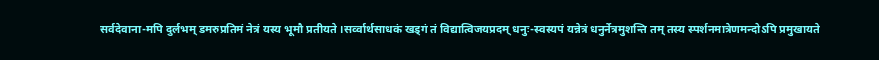सर्वदेवाना-मपि दुर्लभम् डमरुप्रतिमं नेत्रं यस्य भूमौ प्रतीयते ।सर्व्वार्थसाधकं खड्गं तं विद्यात्विजयप्रदम् धनुः-स्वस्यपं यन्नेत्रं धनुर्नेत्रमुशन्ति तम् तस्य स्पर्शनमात्रेणमन्दोऽपि प्रमुखायते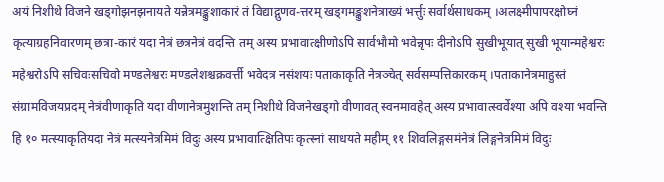अयं निशीथे विजने खड्गोझनझनायते यन्नेत्रमङ्कुशाकारं तं विद्याद्गुणव-त्तरम् खड्गमङ्कुशनेत्राख्यं भर्त्तुः सर्वार्थसाधकम् ।अलक्ष्मीपापरक्षोघ्नं कृत्याग्रहनिवारणम् छत्रा-कारं यदा नेत्रं छत्रनेत्रं वदन्ति तम् अस्य प्रभावात्क्षीणोऽपि सार्वभौमो भवेन्नृपः दीनोऽपि सुखीभूयात् सुखी भूयान्महेश्वरः महेश्वरोऽपि सचिवःसचिवो मण्डलेश्वरः मण्डलेशश्चक्रवर्त्ती भवेदत्र नसंशयः पताकाकृति नेत्रञ्चेत् सर्वसम्पत्तिकारकम् ।पताकानेत्रमाहुस्तं संग्रामविजयप्रदम् नेत्रंवीणाकृति यदा वीणानेत्रमुशन्ति तम् निशीथे विजनेखड्गो वीणावत् स्वनमावहेत् अस्य प्रभावात्स्वर्वेश्या अपि वश्या भवन्ति हि १० मत्स्याकृतियदा नेत्रं मत्स्यनेत्रमिमं विदुः अस्य प्रभावात्क्षितिपः कृत्स्नां साधयते महीम् ११ शिवलिङ्गसमंनेत्रं लिङ्गनेत्रमिमं विदुः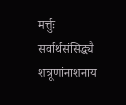मर्त्तुः सर्वार्थसंसिद्ध्यै शत्रूणांनाशनाय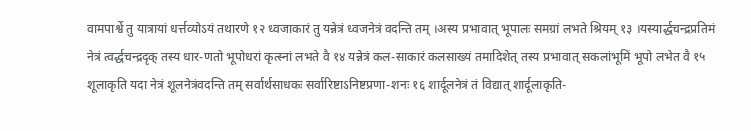वामपार्श्वे तु यात्रायां धर्त्तव्योऽयं तथारणे १२ ध्वजाकारं तु यन्नेत्रं ध्वजनेत्रं वदन्ति तम् ।अस्य प्रभावात् भूपालः समग्रां लभते श्रियम् १३ ।यस्यार्द्धचन्द्रप्रतिमं नेत्रं त्वर्द्धचन्द्रदृक् तस्य धार-णतो भूपोधरां कृत्स्नां लभते वै १४ यन्नेत्रं कल-साकारं कलसाख्यं तमादिशेत् तस्य प्रभावात् सकलांभूमिं भूपो लभेत वै १५ शूलाकृति यदा नेत्रं शूलनेत्रंवदन्ति तम् सर्वार्थसाधकः सर्वारिष्टाऽनिष्टप्रणा-शनः १६ शार्दूलनेत्रं तं विद्यात् शार्दूलाकृति-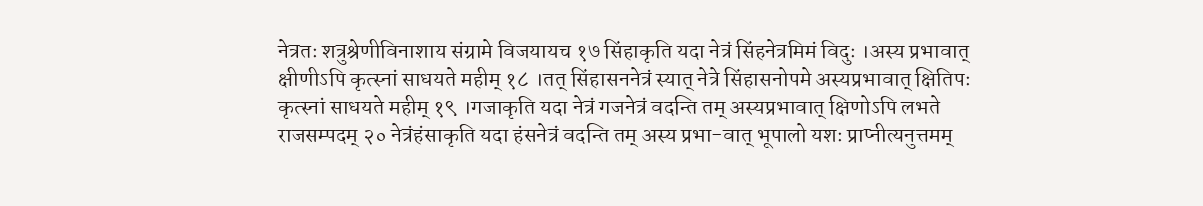नेत्रतः शत्रुश्रेणीविनाशाय संग्रामे विजयायच १७ सिंहाकृति यदा नेत्रं सिंहनेत्रमिमं विदुः ।अस्य प्रभावात् क्षीणीऽपि कृत्स्नां साधयते महीम् १८ ।तत् सिंहासननेत्रं स्यात् नेत्रे सिंहासनोपमे अस्यप्रभावात् क्षितिपः कृत्स्नां साधयते महीम् १९ ।गजाकृति यदा नेत्रं गजनेत्रं वदन्ति तम् अस्यप्रभावात् क्षिणोऽपि लभते राजसम्पदम् २० नेत्रंहंसाकृति यदा हंसनेत्रं वदन्ति तम् अस्य प्रभा-वात् भूपालो यशः प्राप्नीत्यनुत्तमम्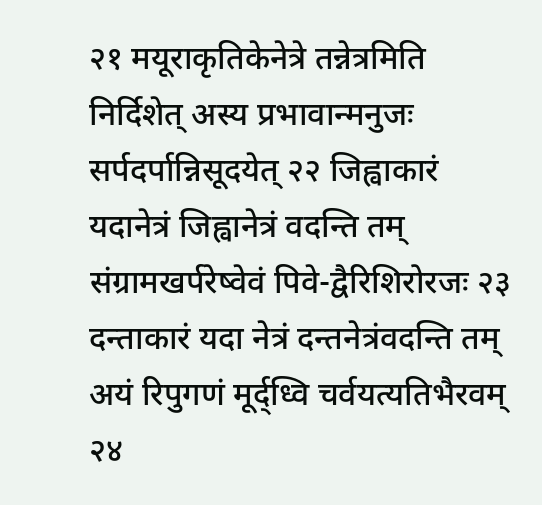२१ मयूराकृतिकेनेत्रे तन्नेत्रमिति निर्दिशेत् अस्य प्रभावान्मनुजः सर्पदर्पान्निसूदयेत् २२ जिह्वाकारं यदानेत्रं जिह्वानेत्रं वदन्ति तम् संग्रामखर्परेष्वेवं पिवे-द्वैरिशिरोरजः २३ दन्ताकारं यदा नेत्रं दन्तनेत्रंवदन्ति तम् अयं रिपुगणं मूर्द्ध्वि चर्वयत्यतिभैरवम् २४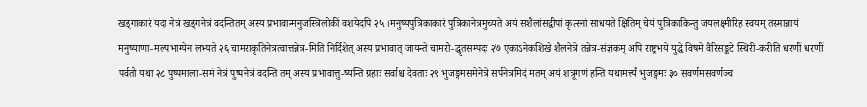खड्गाकारं यदा नेत्रं खड्गनेत्रं वदन्तितम् अस्य प्रभावान्मनुजस्त्रिलोकीं वशयेदपि २५ ।मनुष्यपुत्रिकाकारं पुत्रिकानेत्रमुच्यते अयं सशैलांसद्वीपां कृत्स्नां साधयते क्षितिम् चेयं पुत्रिकाकिन्तु जयलक्ष्मीरिह स्वयम् तस्मान्नायं मनुष्याणा-मल्पभाग्येन लभ्यते २६ चामराकृतिनेत्रत्वात्तन्नेत्र-मिति निर्दिशेत् अस्य प्रभावात् जायन्ते चामरो-द्धृतसम्पदः २७ एकाऽनेकशिखे शैलनेत्रे तन्नेत्र-संज्ञकम् अपि राष्ट्रभये युद्धे विषमे वैरिसङ्कटे स्थिरी-करीति धरणीं धरणीं पर्वतो यथा २८ पुष्पमाला-समं नेत्रं पुष्पनेत्रं वदन्ति तम् अस्य प्रभावात्तु-ष्यन्ति ग्रहाः सर्वाश्च देवताः २९ भुजङ्गमसमेनेत्रे सर्पनेत्रमिदं मतम् अयं शत्रूगणं हन्ति यथामर्त्त्यं भुजङ्गमः ३० सवर्णमसवर्णञ्च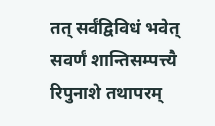तत् सर्वंद्विविधं भवेत् सवर्णं शान्तिसम्पत्त्यै रिपुनाशे तथापरम्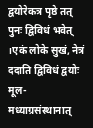द्वयोरेकत्र पृष्ठे तत् पुनः द्विविधं भवेत् ।एकं लोके सुखं, नेत्रं ददाति द्विविधं द्वयोः मूल-मध्याग्रसंस्थानात्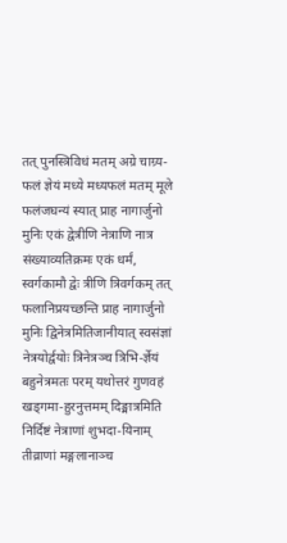तत् पुनस्त्रिविधं मतम् अग्रे चाग्र्य-फलं ज्ञेयं मध्ये मध्यफलं मतम् मूले फलंजघन्यं स्यात् प्राह नागार्जुनो मुनिः एकं द्वेत्रीणि नेत्राणि नात्र संख्याव्यतिक्रमः एकं धर्मं, स्वर्गकामौ द्वेः त्रीणि त्रिवर्गकम् तत् फलानिप्रयच्छन्ति प्राह नागार्जुनो मुनिः द्विनेत्रमितिजानीयात् स्वसंज्ञां नेत्रयोर्द्वयोः त्रिनेत्रञ्च त्रिभि-र्ज्ञेयं बहुनेत्रमतः परम् यथोत्तरं गुणवहं खड्गमा-हुरनुत्तमम् दिङ्मात्रमिति निर्दिष्टं नेत्राणां शुभदा-यिनाम् तीव्राणां मङ्गलानाञ्च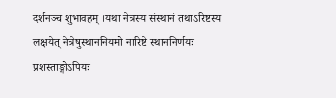दर्शनञ्च शुभावहम् ।यथा नेत्रस्य संस्थानं तथाऽरिष्टस्य लक्षयेत् नेत्रेषुस्थाननियमो नारिष्टे स्थाननिर्णयः प्रशस्ताङ्गोऽपियः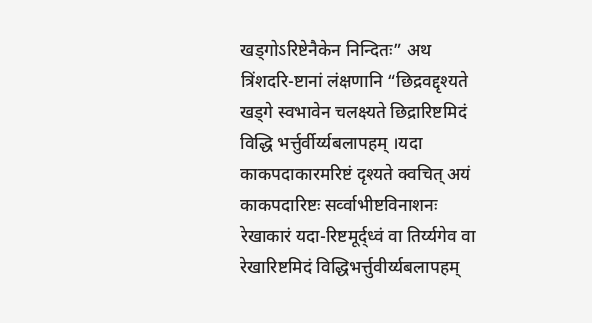खड्गोऽरिष्टेनैकेन निन्दितः” अथ त्रिंशदरि-ष्टानां लंक्षणानि “छिद्रवद्दृश्यते खड्गे स्वभावेन चलक्ष्यते छिद्रारिष्टमिदं विद्धि भर्त्तुर्वीर्य्यबलापहम् ।यदा काकपदाकारमरिष्टं दृश्यते क्वचित् अयं काकपदारिष्टः सर्व्वाभीष्टविनाशनः रेखाकारं यदा-रिष्टमूर्द्ध्वं वा तिर्य्यगेव वा रेखारिष्टमिदं विद्धिभर्त्तुवीर्य्यबलापहम्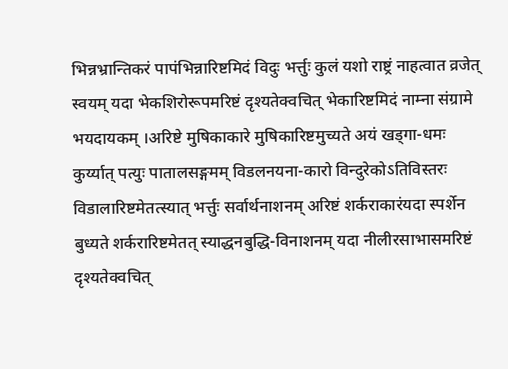भिन्नभ्रान्तिकरं पापंभिन्नारिष्टमिदं विदुः भर्त्तुः कुलं यशो राष्ट्रं नाहत्वात व्रजेत् स्वयम् यदा भेकशिरोरूपमरिष्टं दृश्यतेक्वचित् भेकारिष्टमिदं नाम्ना संग्रामे भयदायकम् ।अरिष्टे मुषिकाकारे मुषिकारिष्टमुच्यते अयं खड्गा-धमः कुर्य्यात् पत्युः पातालसङ्गमम् विडलनयना-कारो विन्दुरेकोऽतिविस्तरः विडालारिष्टमेतत्स्यात् भर्त्तुः सर्वार्थनाशनम् अरिष्टं शर्कराकारंयदा स्पर्शेन बुध्यते शर्करारिष्टमेतत् स्याद्धनबुद्धि-विनाशनम् यदा नीलीरसाभासमरिष्टं दृश्यतेक्वचित्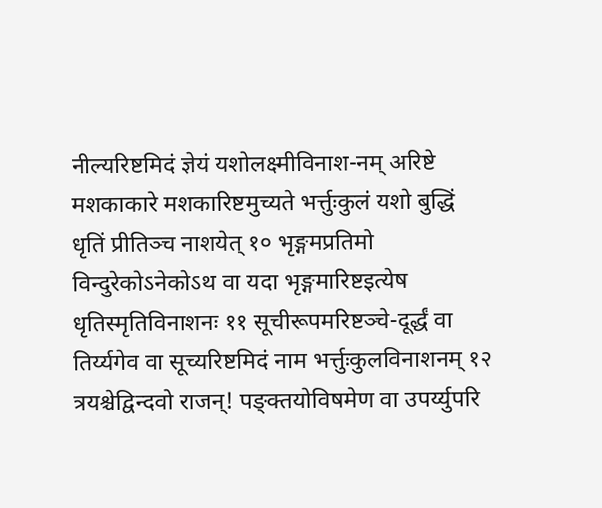नील्यरिष्टमिदं ज्ञेयं यशोलक्ष्मीविनाश-नम् अरिष्टे मशकाकारे मशकारिष्टमुच्यते भर्त्तुःकुलं यशो बुद्धिं धृतिं प्रीतिञ्च नाशयेत् १० भृङ्गमप्रतिमो विन्दुरेकोऽनेकोऽथ वा यदा भृङ्गमारिष्टइत्येष धृतिस्मृतिविनाशनः ११ सूचीरूपमरिष्टञ्चे-दूर्द्धं वा तिर्य्यगेव वा सूच्यरिष्टमिदं नाम भर्त्तुःकुलविनाशनम् १२ त्रयश्चेद्विन्दवो राजन्! पङ्क्तयोविषमेण वा उपर्य्युपरि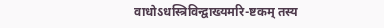वाधोऽधस्त्रिविन्द्वाख्यमरि-ष्टकम् तस्य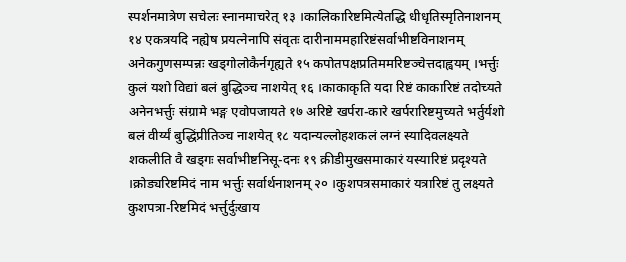स्पर्शनमात्रेण सचेलः स्नानमाचरेत् १३ ।कालिकारिष्टमित्येतद्धि धीधृतिस्मृतिनाशनम् १४ एकत्रयदि नह्येष प्रयत्नेनापि संवृतः दारीनाममहारिष्टंसर्वाभीष्टविनाशनम् अनेकगुणसम्पन्नः खड्गोलोकैर्नगृह्यते १५ कपोतपक्षप्रतिममरिष्टञ्चेत्तदाह्वयम् ।भर्त्तुः कुलं यशो विद्यां बलं बुद्धिञ्च नाशयेत् १६ ।काकाकृति यदा रिष्टं काकारिष्टं तदोच्यते अनेनभर्त्तुः संग्रामे भङ्ग एवोपजायते १७ अरिष्टे खर्परा-कारे खर्परारिष्टमुच्यते भर्तुर्यशो बलं वीर्य्यं बुद्धिंप्रीतिञ्च नाशयेत् १८ यदान्यल्लोहशकलं लग्नं स्यादिवलक्ष्यते शकलीति वै खड्गः सर्वाभीष्टनिसू-दनः १९ क्रीडीमुखसमाकारं यस्यारिष्टं प्रदृश्यते ।क्रोड्यरिष्टमिदं नाम भर्त्तुः सर्वार्थनाशनम् २० ।कुशपत्रसमाकारं यत्रारिष्टं तु लक्ष्यते कुशपत्रा-रिष्टमिदं भर्त्तुर्दुःखाय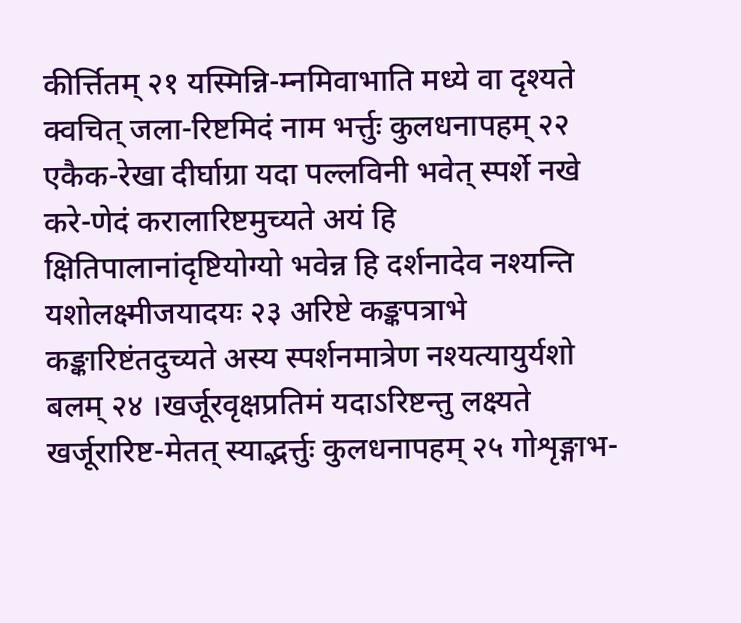कीर्त्तितम् २१ यस्मिन्नि-म्नमिवाभाति मध्ये वा दृश्यते क्वचित् जला-रिष्टमिदं नाम भर्त्तुः कुलधनापहम् २२ एकैक-रेखा दीर्घाग्रा यदा पल्लविनी भवेत् स्पर्शे नखे करे-णेदं करालारिष्टमुच्यते अयं हि क्षितिपालानांदृष्टियोग्यो भवेन्न हि दर्शनादेव नश्यन्ति यशोलक्ष्मीजयादयः २३ अरिष्टे कङ्कपत्राभे कङ्कारिष्टंतदुच्यते अस्य स्पर्शनमात्रेण नश्यत्यायुर्यशो बलम् २४ ।खर्जूरवृक्षप्रतिमं यदाऽरिष्टन्तु लक्ष्यते खर्जूरारिष्ट-मेतत् स्याद्भर्त्तुः कुलधनापहम् २५ गोशृङ्गाभ-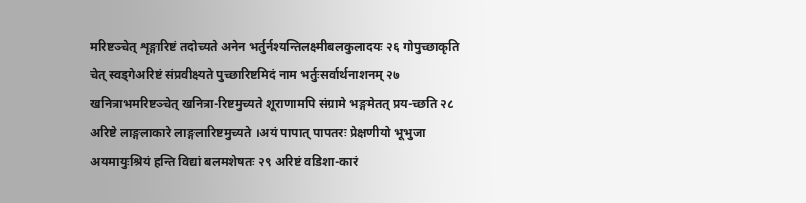मरिष्टञ्चेत् शृङ्गारिष्टं तदोच्यते अनेन भर्तुर्नश्यन्तिलक्ष्मीबलकुलादयः २६ गोपुच्छाकृति चेत् स्वड्गेअरिष्टं संप्रवीक्ष्यते पुच्छारिष्टमिदं नाम भर्तुःसर्वार्थनाशनम् २७ खनित्राभमरिष्टञ्चेत् खनित्रा-रिष्टमुच्यते शूराणामपि संग्रामे भङ्गमेतत् प्रय-च्छति २८ अरिष्टे लाङ्गलाकारे लाङ्गलारिष्टमुच्यते ।अयं पापात् पापतरः प्रेक्षणीयो भूभुजा अयमायुःश्रियं हन्ति विद्यां बलमशेषतः २९ अरिष्टं वडिशा-कारं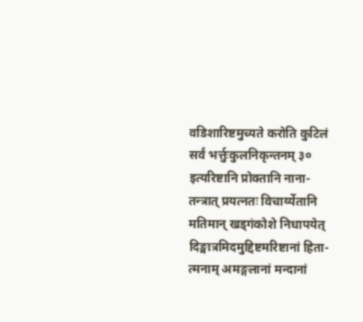वडिशारिष्टमुच्यते करोति कुटिलं सर्वं भर्त्तुःकुलनिकृन्तनम् ३० इत्यरिष्टानि प्रोक्तानि नाना-तन्त्रात् प्रयत्नतः विचार्य्येतानि मतिमान् खड्गंकोशे निधापयेत् दिङ्मात्रमिदमुद्दिष्टमरिष्टानां हिता-त्मनाम् अमङ्गलानां मन्दानां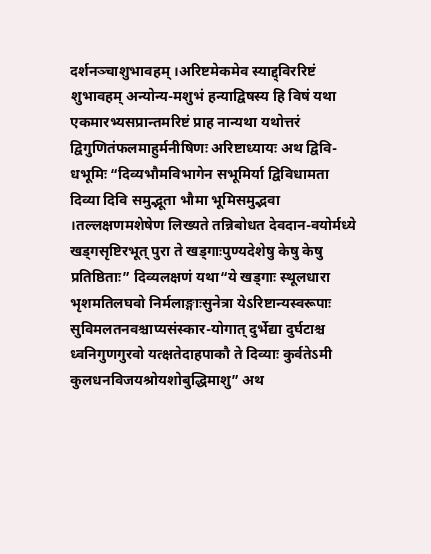दर्शनञ्चाशुभावहम् ।अरिष्टमेकमेव स्याद्द्विररिष्टं शुभावहम् अन्योन्य-मशुभं हन्याद्विषस्य हि विषं यथा एकमारभ्यसप्रान्तमरिष्टं प्राह नान्यथा यथोत्तरं द्विगुणितंफलमाहुर्मनीषिणः अरिष्टाध्यायः अथ द्विवि-धभूमिः “दिव्यभौमविभागेन सभूमिर्या द्विविधामता दिव्या दिवि समुद्भूता भौमा भूमिसमुद्भवा ।तल्लक्षणमशेषेण लिख्यते तन्निबोधत देवदान-वयोर्मध्ये खड्गसृष्टिरभूत् पुरा ते खड्गाःपुण्यदेशेषु केषु केषु प्रतिष्ठिताः” दिव्यलक्षणं यथा“ये खड्गाः स्थूलधारा भृशमतिलघवो निर्मलाङ्गाःसुनेत्रा येऽरिष्टान्यस्वरूपाः सुविमलतनवश्चाप्यसंस्कार-योगात् दुर्भेद्या दुर्घटाश्च ध्वनिगुणगुरवो यत्क्षतेदाहपाकौ ते दिव्याः कुर्वतेऽमी कुलधनविजयश्रोयशोबुद्धिमाशु” अथ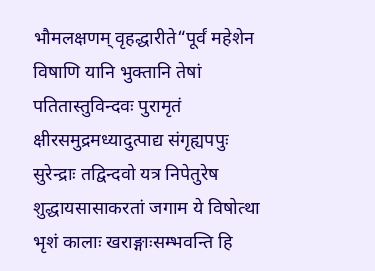भौमलक्षणम् वृहद्धारीते“पूर्वं महेशेन विषाणि यानि भुक्तानि तेषां पतितास्तुविन्दवः पुरामृतं क्षीरसमुद्रमध्यादुत्पाद्य संगृह्यपपुः सुरेन्द्राः तद्विन्दवो यत्र निपेतुरेष शुद्धायसासाकरतां जगाम ये विषोत्था भृशं कालाः खराङ्गाःसम्भवन्ति हि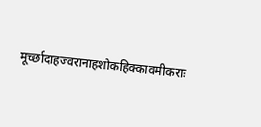मूर्च्छादाहज्वरानाहशोकहिक्कावमीकराः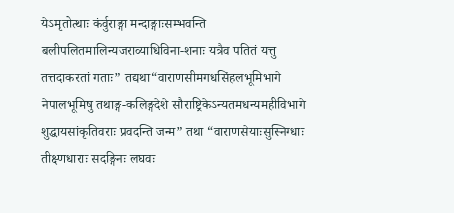येऽमृतोत्थाः कंर्वुराङ्गा मन्दाङ्गाःसम्भवन्ति बलीपलितमालिन्यजराव्याधिविना-शनाः यत्रैव पतितं यत्तु तत्तदाकरतां गताः” तद्यथा“वाराणसीमगधसिंहलभूमिभागे नेपालभूमिषु तथाङ्ग-कलिङ्गदेशे सौराष्ट्रिकेऽन्यतमधन्यमहीविभागे शुद्धायसांकृतिवराः प्रवदन्ति जन्म” तथा “वाराणसेयाःसुस्निग्धाः तीक्ष्णधाराः सदङ्गिनः लघवः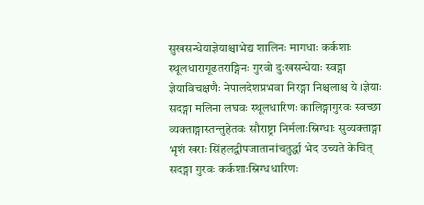सुखसन्धेयाज्ञेयाश्चाभेद्य शालिनः मागधाः कर्कशाः स्थूलधारागूढतराङ्गिनः गुरवो दुःखसन्धेयाः स्वड्गा ज्ञेयाविचक्षणैः नेपालदेशप्रभवा निरङ्गा निश्चलाश्च ये ।ज्ञेयाः सदङ्गा मलिना लघवः स्थूलधारिणः कालिङ्गागुरवः स्वच्छा व्यक्ताङ्गास्तन्तुहेतवः सौराष्ट्रा निर्मलाःस्निग्धाः सुव्यक्ताङ्गा भृशं खराः सिंहलद्वीपजातानांचतुर्द्धा भेद उच्यते केचित् सदङ्गा गुरवः कर्कशाःस्निग्धधारिणः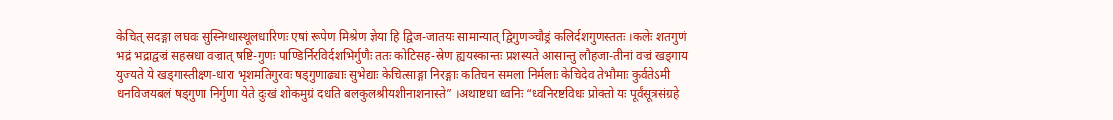केचित् सदङ्गा लघवः सुस्निग्धास्थूलधारिणः एषां रूपेण मिश्रेण ज्ञेया हि द्विज-जातयः सामान्यात् द्विगुणञ्चौड्रं कलिर्दशगुणस्ततः ।कलेः शतगुणं भद्रं भद्राद्वज्रं सहस्रधा वज्रात् षष्टि-गुणः पाण्डिर्निरविर्दशभिर्गुणैः ततः कोटिसह-स्रेण ह्ययस्कान्तः प्रशस्यते आसान्तु लौहजा-तीनां वज्रं खड्गाय युज्यते ये खड्गास्तीक्ष्ण-धारा भृशमतिगुरवः षड्गुणाढ्याः सुभेद्याः केचित्साङ्गा निरङ्गाः कतिचन समला निर्मलाः केचिदेव तेभौमाः कुर्वतेऽमी धनविजयबलं षड्गुणा निर्गुणा येते दुःखं शोकमुग्रं दधति बलकुलश्रीयशीनाशनास्ते” ।अथाष्टधा ध्वनिः “ध्वनिरष्टविधः प्रोक्तो यः पूर्वंसूत्रसंग्रहे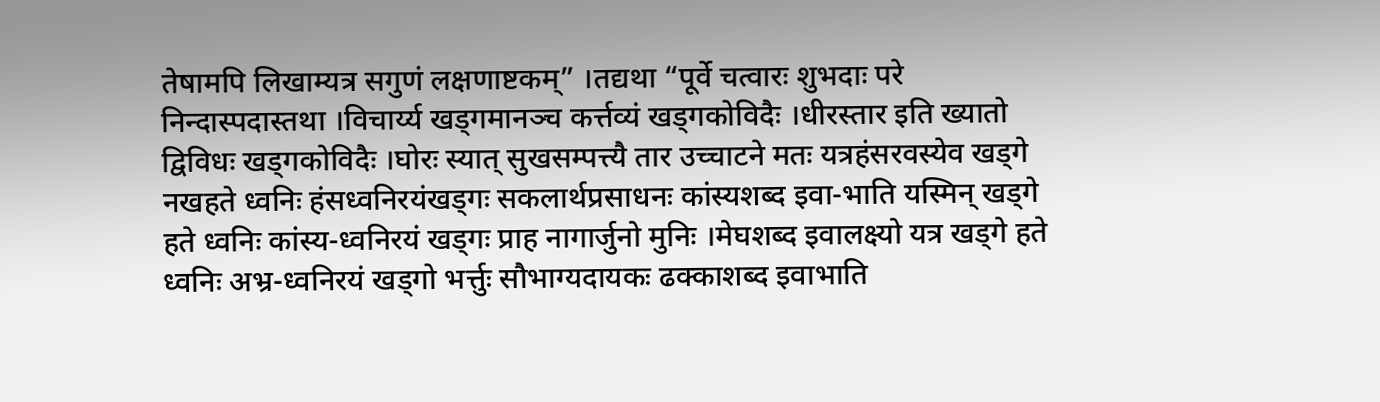तेषामपि लिखाम्यत्र सगुणं लक्षणाष्टकम्” ।तद्यथा “पूर्वे चत्वारः शुभदाः परे निन्दास्पदास्तथा ।विचार्य्य खड्गमानञ्च कर्त्तव्यं खड्गकोविदैः ।धीरस्तार इति ख्यातो द्विविधः खड्गकोविदैः ।घोरः स्यात् सुखसम्पत्त्यै तार उच्चाटने मतः यत्रहंसरवस्येव खड्गे नखहते ध्वनिः हंसध्वनिरयंखड्गः सकलार्थप्रसाधनः कांस्यशब्द इवा-भाति यस्मिन् खड्गे हते ध्वनिः कांस्य-ध्वनिरयं खड्गः प्राह नागार्जुनो मुनिः ।मेघशब्द इवालक्ष्यो यत्र खड्गे हते ध्वनिः अभ्र-ध्वनिरयं खड्गो भर्त्तुः सौभाग्यदायकः ढक्काशब्द इवाभाति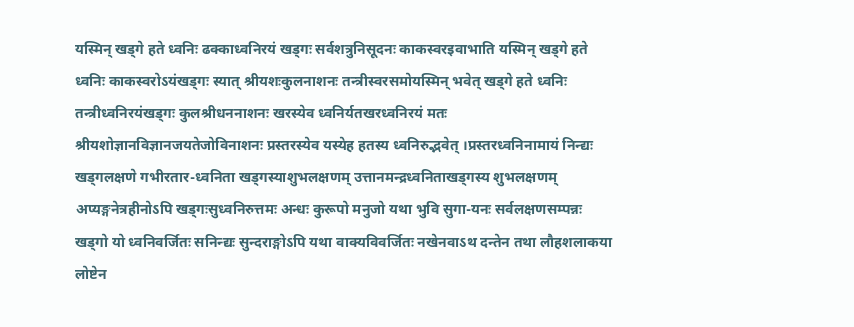यस्मिन् खड्गे हते ध्वनिः ढक्काध्वनिरयं खड्गः सर्वशत्रुनिसूदनः काकस्वरइवाभाति यस्मिन् खड्गे हते ध्वनिः काकस्वरोऽयंखड्गः स्यात् श्रीयशःकुलनाशनः तन्त्रीस्वरसमोयस्मिन् भवेत् खड्गे हते ध्वनिः तन्त्रीध्वनिरयंखड्गः कुलश्रीधननाशनः खरस्येव ध्वनिर्यतखरध्वनिरयं मतः श्रीयशोज्ञानविज्ञानजयतेजोविनाशनः प्रस्तरस्येव यस्येह हतस्य ध्वनिरुद्भवेत् ।प्रस्तरध्वनिनामायं निन्द्यः खड्गलक्षणे गभीरतार-ध्वनिता खड्गस्याशुभलक्षणम् उत्तानमन्द्रध्वनिताखड्गस्य शुभलक्षणम् अप्यङ्गनेत्रहीनोऽपि खड्गःसुध्वनिरुत्तमः अन्धः कुरूपो मनुजो यथा भुवि सुगा-यनः सर्वलक्षणसम्पन्नः खड्गो यो ध्वनिवर्जितः सनिन्द्यः सुन्दराङ्गोऽपि यथा वाक्यविवर्जितः नखेनवाऽथ दन्तेन तथा लौहशलाकया लोष्टेन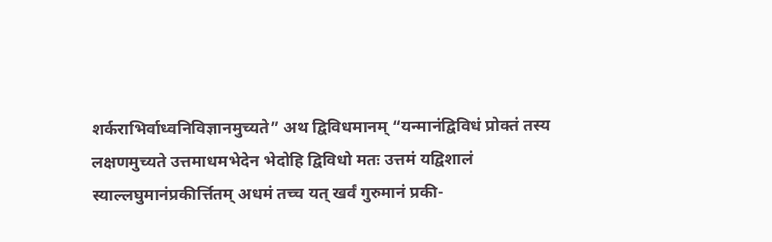शर्कराभिर्वाध्वनिविज्ञानमुच्यते” अथ द्विविधमानम् “यन्मानंद्विविधं प्रोक्तं तस्य लक्षणमुच्यते उत्तमाधमभेदेन भेदोहि द्विविधो मतः उत्तमं यद्विशालं स्याल्लघुमानंप्रकीर्त्तितम् अधमं तच्च यत् खर्वं गुरुमानं प्रकी-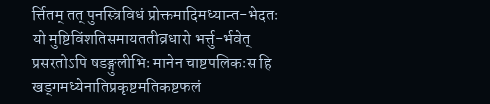र्त्तितम् तत् पुनस्त्रिविधं प्रोक्तमादिमध्यान्त-भेदतः यो मुष्टिविंशतिसमायततीव्रधारो भर्त्तु-र्भवेत् प्रसरतोऽपि षडङ्गुलीभिः मानेन चाष्टपलिकःस हि खड्गमध्येनातिप्रकृष्टमतिकष्टफलं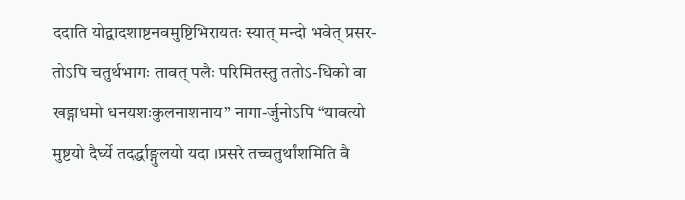ददाति योद्वादशाष्टनवमुष्टिभिरायतः स्यात् मन्दो भवेत् प्रसर-तोऽपि चतुर्थभागः तावत् पलैः परिमितस्तु ततोऽ-धिको वा खड्गाधमो धनयशःकुलनाशनाय” नागा-र्जुनोऽपि “यावत्यो मुष्टयो दैर्घ्ये तदर्द्धाङ्गुलयो यदा ।प्रसरे तच्चतुर्थांशमिति वै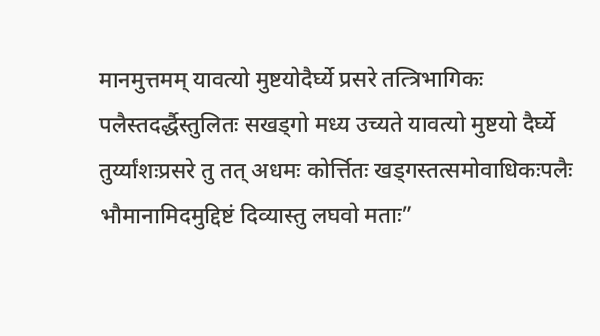मानमुत्तमम् यावत्यो मुष्टयोदैर्घ्ये प्रसरे तत्त्रिभागिकः पलैस्तदर्द्धैस्तुलितः सखड्गो मध्य उच्यते यावत्यो मुष्टयो दैर्घ्ये तुर्य्यांशःप्रसरे तु तत् अधमः कोर्त्तितः खड्गस्तत्समोवाधिकःपलैः भौमानामिदमुद्दिष्टं दिव्यास्तु लघवो मताः”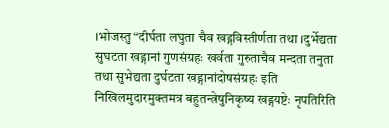।भोजस्तु “दीर्घता लघुता चैव खड्गविस्तीर्णता तथा ।दुर्भेद्यता सुघटता खड्गानां गुणसंग्रहः खर्वता गुरुताचैव मन्दता तनुता तथा सुभेद्यता दुर्घटता खड्गानांदोषसंग्रहः इति निखिलमुदारमुक्तमत्र बहुतन्त्रेषुनिकृष्य खड्गयष्टेः नृपतिरिति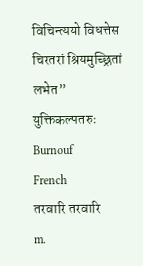विचिन्त्ययो विधत्तेस चिरतरां श्रियमुच्छ्रितां लभेत” युक्तिकल्पतरुः
Burnouf
French
तरवारि तरवारि
m.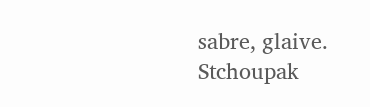sabre, glaive.
Stchoupak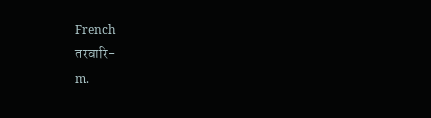French
तरवारि-
m.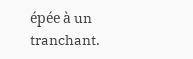épée à un tranchant.